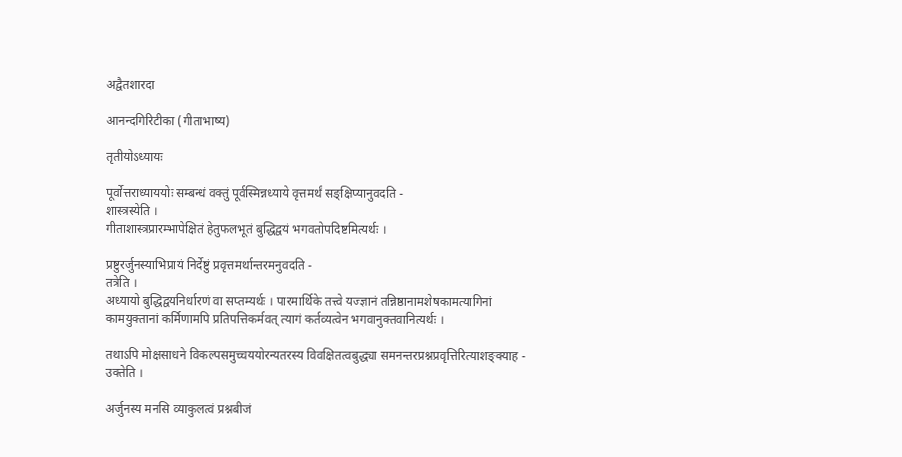अद्वैतशारदा

आनन्दगिरिटीका (गीताभाष्य)

तृतीयोऽध्यायः

पूर्वोत्तराध्याययोः सम्बन्धं वक्तुं पूर्वस्मिन्नध्याये वृत्तमर्थं सङ्क्षिप्यानुवदति -
शास्त्रस्येति ।
गीताशास्त्रप्रारम्भापेक्षितं हेतुफलभूतं बुद्धिद्वयं भगवतोपदिष्टमित्यर्थः ।

प्रष्टुरर्जुनस्याभिप्रायं निर्देष्टुं प्रवृत्तमर्थान्तरमनुवदति -
तत्रेति ।
अध्यायो बुद्धिद्वयनिर्धारणं वा सप्तम्यर्थः । पारमार्थिके तत्त्वे यज्ज्ञानं तन्निष्ठानामशेषकामत्यागिनां कामयुक्तानां कर्मिणामपि प्रतिपत्तिकर्मवत् त्यागं कर्तव्यत्वेन भगवानुक्तवानित्यर्थः ।

तथाऽपि मोक्षसाधने विकल्पसमुच्चययोरन्यतरस्य विवक्षितत्वबुद्ध्या समनन्तरप्रश्नप्रवृत्तिरित्याशङ्क्याह -
उक्तेति ।

अर्जुनस्य मनसि व्याकुलत्वं प्रश्नबीजं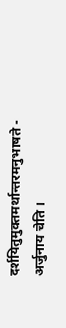दर्शयितुमुक्तमर्थान्तरमनुभाषते -
अर्जुनाय चेति ।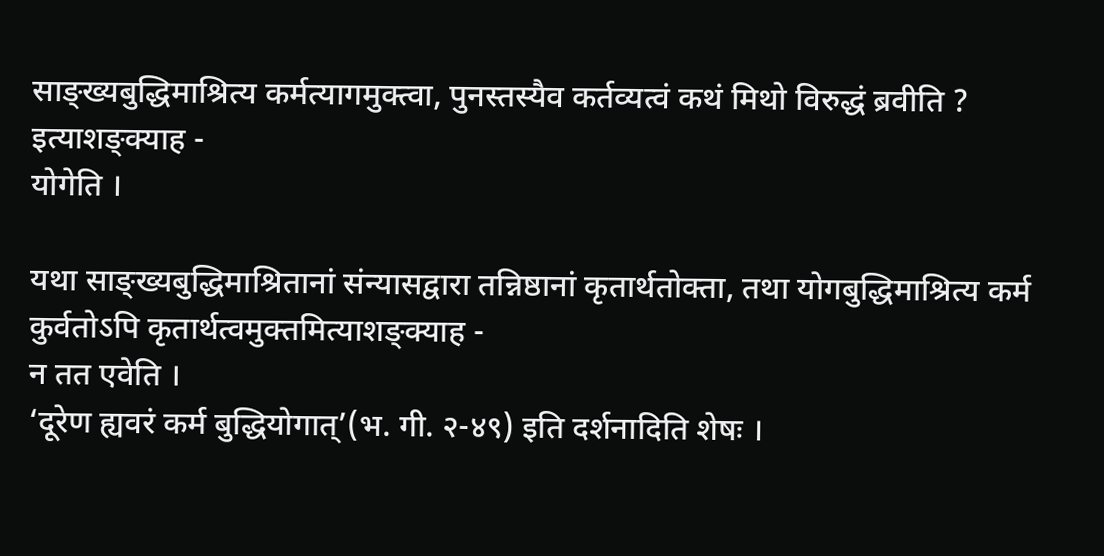साङ्ख्यबुद्धिमाश्रित्य कर्मत्यागमुक्त्वा, पुनस्तस्यैव कर्तव्यत्वं कथं मिथो विरुद्धं ब्रवीति ? इत्याशङ्क्याह -
योगेति ।

यथा साङ्ख्यबुद्धिमाश्रितानां संन्यासद्वारा तन्निष्ठानां कृतार्थतोक्ता, तथा योगबुद्धिमाश्रित्य कर्म कुर्वतोऽपि कृतार्थत्वमुक्तमित्याशङ्क्याह -
न तत एवेति ।
‘दूरेण ह्यवरं कर्म बुद्धियोगात्’(भ. गी. २-४९) इति दर्शनादिति शेषः ।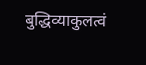बुद्धिव्याकुलत्वं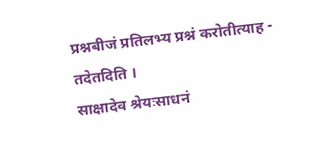प्रश्नबीजं प्रतिलभ्य प्रश्नं करोतीत्याह -
तदेतदिति ।
साक्षादेव श्रेयःसाधनं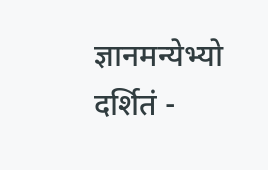ज्ञानमन्येभ्यो दर्शितं -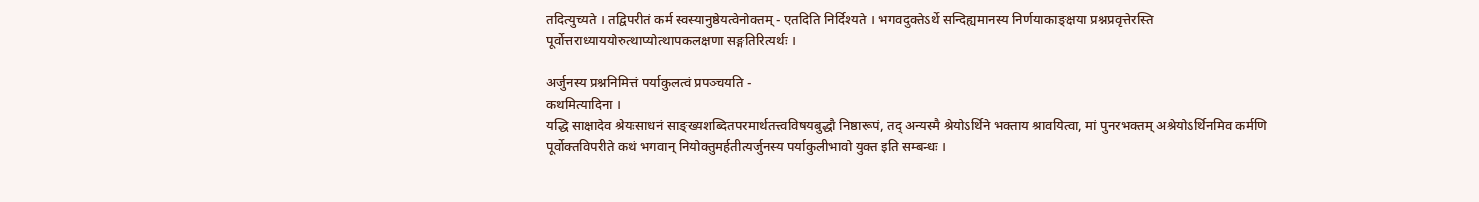तदित्युच्यते । तद्विपरीतं कर्म स्वस्यानुष्ठेयत्वेनोक्तम् - एतदिति निर्दिश्यते । भगवदुक्तेऽर्थे सन्दिह्यमानस्य निर्णयाकाङ्क्षया प्रश्नप्रवृत्तेरस्ति पूर्वोत्तराध्याययोरुत्थाप्योत्थापकलक्षणा सङ्गतिरित्यर्थः ।

अर्जुनस्य प्रश्ननिमित्तं पर्याकुलत्वं प्रपञ्चयति -
कथमित्यादिना ।
यद्धि साक्षादेव श्रेयःसाधनं साङ्ख्यशब्दितपरमार्थतत्त्वविषयबुद्धौ निष्ठारूपं, तद् अन्यस्मै श्रेयोऽर्थिने भक्ताय श्रावयित्वा, मां पुनरभक्तम् अश्रेयोऽर्थिनमिव कर्मणि पूर्वोक्तविपरीते कथं भगवान् नियोक्तुमर्हतीत्यर्जुनस्य पर्याकुलीभावो युक्त इति सम्बन्धः ।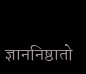ज्ञाननिष्ठातो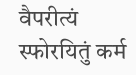वैपरीत्यं स्फोरयितुं कर्म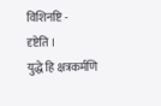विशिनष्टि -
दृष्टेति ।
युद्धे हि क्षत्रकर्मणि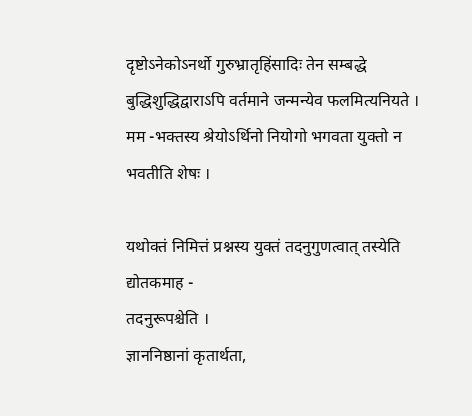दृष्टोऽनेकोऽनर्थो गुरुभ्रातृहिंसादिः तेन सम्बद्धे बुद्धिशुद्धिद्वाराऽपि वर्तमाने जन्मन्येव फलमित्यनियते । मम -भक्तस्य श्रेयोऽर्थिनो नियोगो भगवता युक्तो न भवतीति शेषः ।

यथोक्तं निमित्तं प्रश्नस्य युक्तं तदनुगुणत्वात् तस्येति द्योतकमाह -
तदनुरूपश्चेति ।
ज्ञाननिष्ठानां कृतार्थता,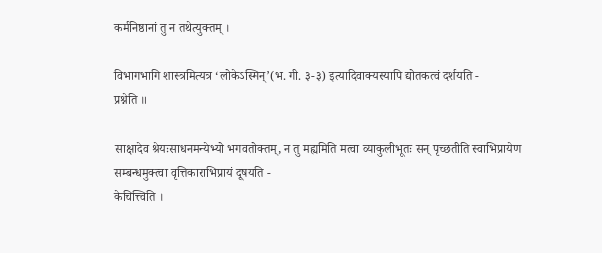कर्मनिष्ठानां तु न तथेत्युक्तम् ।

विभागभागि शास्त्रमित्यत्र ‘लोकेऽस्मिन्’(भ. गी. ३-३) इत्यादिवाक्यस्यापि द्योतकत्वं दर्शयति -
प्रश्नेति ॥

साक्षादेव श्रेयःसाधनमन्येभ्यो भगवतोक्तम्, न तु मह्यमिति मत्वा व्याकुलीभूतः सन् पृच्छतीति स्वाभिप्रायेण सम्बन्धमुक्त्वा वृत्तिकाराभिप्रायं दूषयति -
केचित्त्विति ।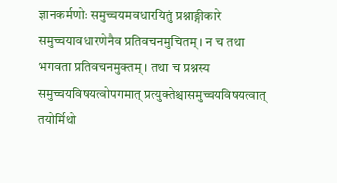ज्ञानकर्मणोः समुच्चयमवधारयितुं प्रश्नाङ्गीकारे समुच्चयावधारणेनैव प्रतिवचनमुचितम् । न च तथा भगवता प्रतिवचनमुक्तम् । तथा च प्रश्नस्य समुच्चयविषयत्वोपगमात् प्रत्युक्तेश्चासमुच्चयविषयत्वात् तयोर्मिथो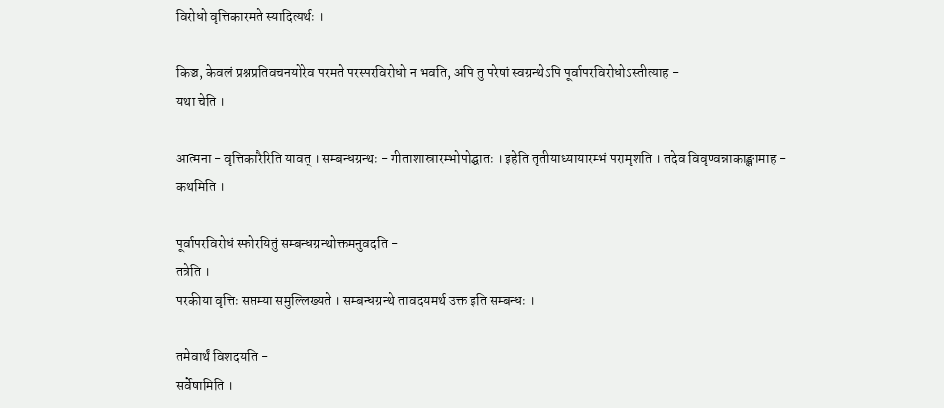विरोधो वृत्तिकारमते स्यादित्यर्थः ।

किञ्च, केवलं प्रश्नप्रतिवचनयोरेव परमते परस्परविरोधो न भवति, अपि तु परेषां स्वग्रन्थेऽपि पूर्वापरविरोधोऽस्तीत्याह -
यथा चेति ।

आत्मना - वृत्तिकारैरिति यावत् । सम्बन्धग्रन्थः - गीताशास्रारम्भोपोद्घातः । इहेति तृतीयाध्यायारम्भं परामृशति । तदेव विवृण्वन्नाकाङ्क्षामाह -
कथमिति ।

पूर्वापरविरोधं स्फोरयितुं सम्बन्धग्रन्थोक्तमनुवदति -
तत्रेति ।
परकीया वृत्तिः सप्तम्या समुल्लिख्यते । सम्बन्धग्रन्थे तावदयमर्थ उक्त इति सम्बन्धः ।

तमेवार्थं विशदयति -
सर्वेषामिति ।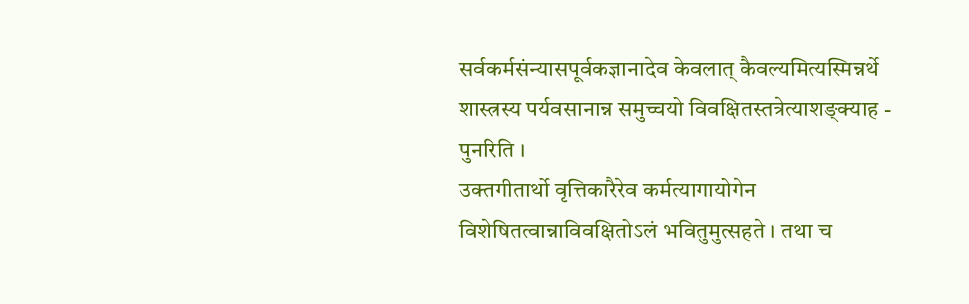सर्वकर्मसंन्यासपूर्वकज्ञानादेव केवलात् कैवल्यमित्यस्मिन्नर्थे शास्त्रस्य पर्यवसानान्न समुच्चयो विवक्षितस्तत्रेत्याशङ्क्याह -
पुनरिति ।
उक्तगीतार्थो वृत्तिकारैरेव कर्मत्यागायोगेन विशेषितत्वान्नाविवक्षितोऽलं भवितुमुत्सहते । तथा च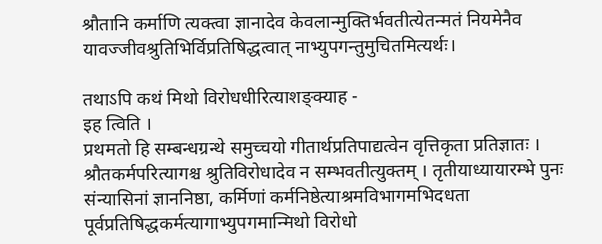श्रौतानि कर्माणि त्यक्त्वा ज्ञानादेव केवलान्मुक्तिर्भवतीत्येतन्मतं नियमेनैव यावज्जीवश्रुतिभिर्विप्रतिषिद्धत्वात् नाभ्युपगन्तुमुचितमित्यर्थः।

तथाऽपि कथं मिथो विरोधधीरित्याशङ्क्याह -
इह त्विति ।
प्रथमतो हि सम्बन्धग्रन्थे समुच्चयो गीतार्थप्रतिपाद्यत्वेन वृत्तिकृता प्रतिज्ञातः । श्रौतकर्मपरित्यागश्च श्रुतिविरोधादेव न सम्भवतीत्युक्तम् । तृतीयाध्यायारम्भे पुनः संन्यासिनां ज्ञाननिष्ठा, कर्मिणां कर्मनिष्ठेत्याश्रमविभागमभिदधता पूर्वप्रतिषिद्धकर्मत्यागाभ्युपगमान्मिथो विरोधो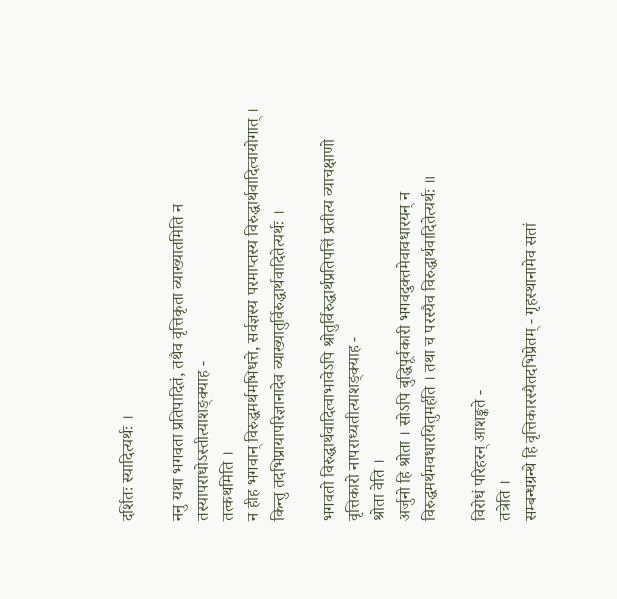दर्शितः स्यादित्यर्थः ।

ननु यथा भगवता प्रतिपादितं, तथैव वृत्तिकृता व्याख्यातमिति न तस्यापराधोऽस्तीत्याशङ्क्याह -
तत्कथमिति ।
न हीह भगवान् विरुद्धमर्थमभिधत्ते, सर्वज्ञस्य परमाप्तस्य विरुद्धार्थवादित्वायोगात् । किन्तु तदभिप्रायापरिज्ञानादेव व्याख्यातुर्विरुद्धार्थवादितेत्यर्थः ।

भगवतो विरुद्धार्थवादित्वाभावेऽपि श्रोतुर्विरुद्धार्थप्रतिपत्तिं प्रतीत्य व्याचक्षाणो वृत्तिकारो नापराध्यतीत्याशङ्क्याह -
श्रोता वेति ।
अर्जुनो हि श्रोता । सोऽपि बुद्धिपूर्वकारी भगवदुक्तमेवावधारयन् न विरुद्धमर्थमवधारयितुमर्हति । तथा च परस्यैव विरुद्धार्थवादितेत्यर्थः ॥

विरोधं परिहरन् आशङ्कते -
तत्रेति ।
सम्बन्धग्रन्थे हि वृत्तिकारस्यैतदभिप्रेतम् - गृहस्थानामेव सतां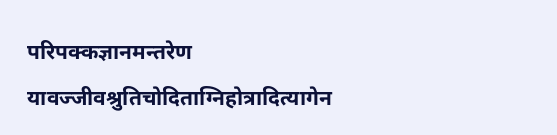परिपक्कज्ञानमन्तरेण यावज्जीवश्रुतिचोदिताग्निहोत्रादित्यागेन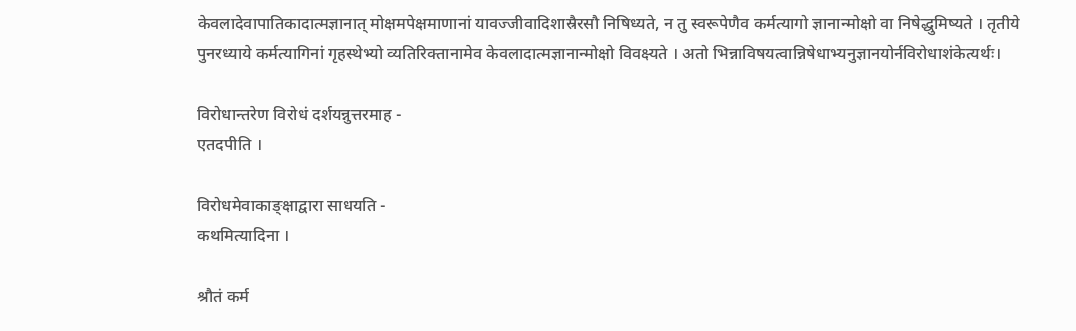केवलादेवापातिकादात्मज्ञानात् मोक्षमपेक्षमाणानां यावज्जीवादिशास्रैरसौ निषिध्यते, न तु स्वरूपेणैव कर्मत्यागो ज्ञानान्मोक्षो वा निषेद्धुमिष्यते । तृतीये पुनरध्याये कर्मत्यागिनां गृहस्थेभ्यो व्यतिरिक्तानामेव केवलादात्मज्ञानान्मोक्षो विवक्ष्यते । अतो भिन्नाविषयत्वान्निषेधाभ्यनुज्ञानयोर्नविरोधाशंकेत्यर्थः।

विरोधान्तरेण विरोधं दर्शयन्नुत्तरमाह -
एतदपीति ।

विरोधमेवाकाङ्क्षाद्वारा साधयति -
कथमित्यादिना ।

श्रौतं कर्म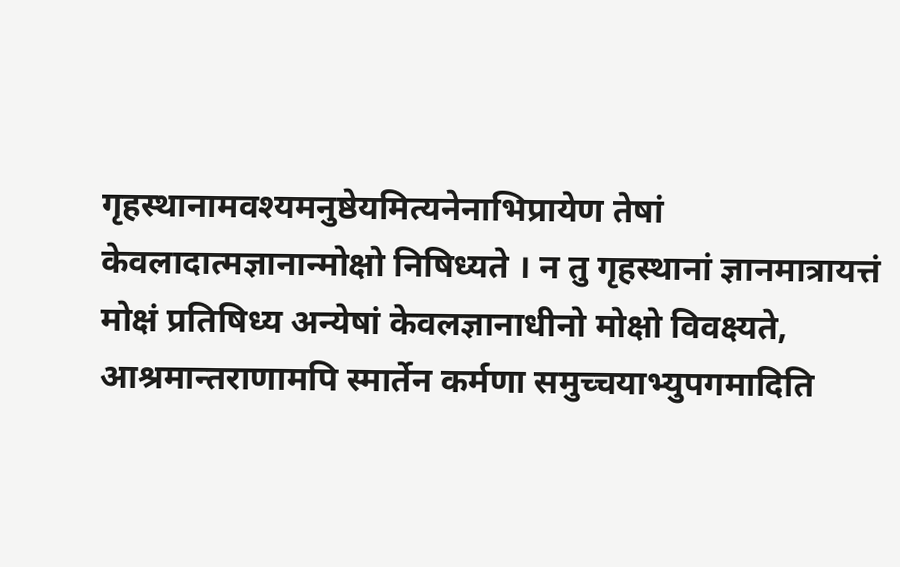गृहस्थानामवश्यमनुष्ठेयमित्यनेनाभिप्रायेण तेषां केवलादात्मज्ञानान्मोक्षो निषिध्यते । न तु गृहस्थानां ज्ञानमात्रायत्तं मोक्षं प्रतिषिध्य अन्येषां केवलज्ञानाधीनो मोक्षो विवक्ष्यते, आश्रमान्तराणामपि स्मार्तेन कर्मणा समुच्चयाभ्युपगमादिति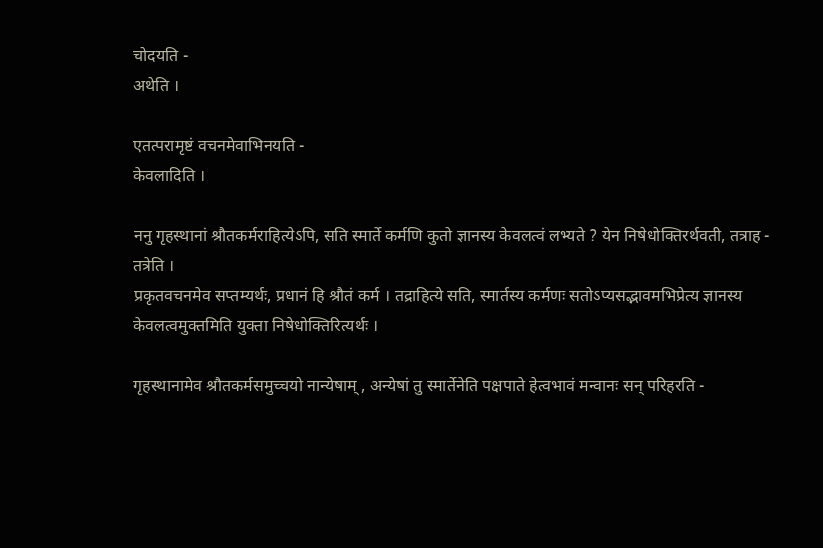चोदयति -
अथेति ।

एतत्परामृष्टं वचनमेवाभिनयति -
केवलादिति ।

ननु गृहस्थानां श्रौतकर्मराहित्येऽपि, सति स्मार्ते कर्मणि कुतो ज्ञानस्य केवलत्वं लभ्यते ? येन निषेधोक्तिरर्थवती, तत्राह -
तत्रेति ।
प्रकृतवचनमेव सप्तम्यर्थः, प्रधानं हि श्रौतं कर्म । तद्राहित्ये सति, स्मार्तस्य कर्मणः सतोऽप्यसद्भावमभिप्रेत्य ज्ञानस्य केवलत्वमुक्तमिति युक्ता निषेधोक्तिरित्यर्थः ।

गृहस्थानामेव श्रौतकर्मसमुच्चयो नान्येषाम् , अन्येषां तु स्मार्तेनेति पक्षपाते हेत्वभावं मन्वानः सन् परिहरति -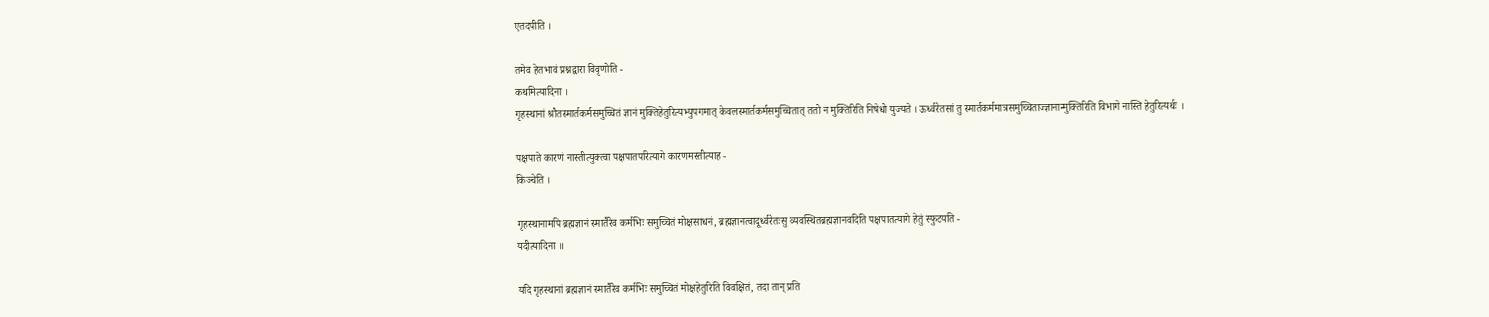एतदपीति ।

तमेव हेतभावं प्रश्नद्वारा विवृणोति -
कथमित्यादिना ।
गृहस्थानां श्रौतस्मार्तकर्मसमुच्चितं ज्ञानं मुक्तिहेतुरित्यभ्युपगमात् केवलस्मार्तकर्मसमुच्चितात् ततो न मुक्तिरिति निषेधो युज्यते । ऊर्ध्वरेतसां तु स्मार्तकर्ममात्रसमुच्चिताज्ज्ञानान्मुक्तिरिति विभागे नास्ति हेतुरित्यर्थः ।

पक्षपाते कारणं नास्तीत्युक्त्वा पक्षपातपरित्यागे कारणमस्तीत्याह -
किञ्चेति ।

गृहस्थानामपि ब्रह्मज्ञानं स्मार्तैरेव कर्मभिः समुच्चितं मोक्षसाधनं, ब्रह्मज्ञानत्वादूर्ध्वरेतःसु व्यवस्थितब्रह्मज्ञानवदिति पक्षपातत्यागे हेतुं स्फुटयति -
यदीत्यादिना ॥

यदि गृहस्थानां ब्रह्मज्ञानं स्मार्तैरेव कर्मभिः समुच्चितं मोक्षहेतुरिति विवक्षितं, तदा तान् प्रति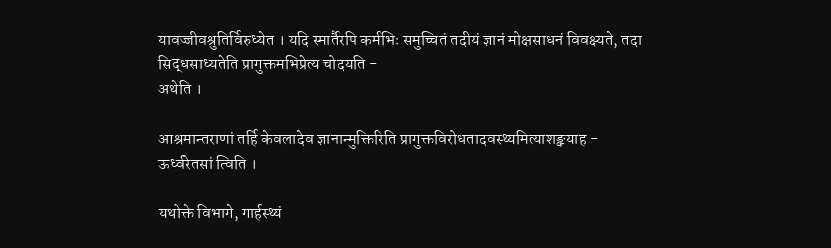यावज्जीवश्रुतिर्विरुध्येत । यदि स्मार्तैरपि कर्मभिः समुच्चितं तदीयं ज्ञानं मोक्षसाधनं विवक्ष्यते, तदा सिद्धसाध्यतेति प्रागुक्तमभिप्रेत्य चोदयति -
अथेति ।

आश्रमान्तराणां तर्हि केवलादेव ज्ञानान्मुक्तिरिति प्रागुक्तविरोधतादवस्थ्यमित्याशङ्क्याह -
ऊर्ध्वरेतसां त्विति ।

यथोक्ते विभागे, गार्हस्थ्यं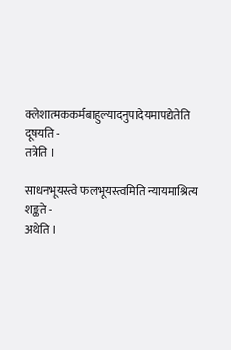क्लेशात्मककर्मबाहुल्यादनुपादेयमापद्येतेति दूषयति -
तत्रेति ।

साधनभूयस्त्वे फलभूयस्त्वमिति न्यायमाश्रित्य शङ्कते -
अथेति ।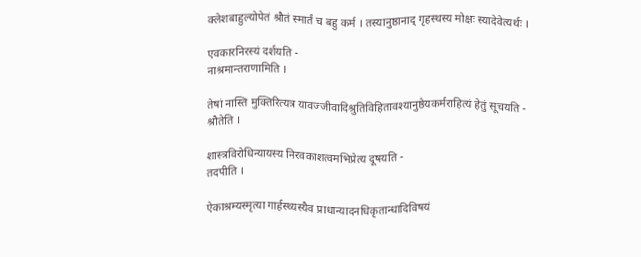क्लेशबाहुल्योपेतं श्रौतं स्मार्तं च बहु कर्म । तस्यानुष्ठानाद् गृहस्थस्य मोक्षः स्यादेवेत्यर्थः ।

एवकारनिरस्यं दर्शयति -
नाश्रमान्तराणामिति ।

तेषां नास्ति मुक्तिरित्यत्र यावज्जीवादिश्रुतिविहितावश्यानुष्ठेयकर्मराहित्यं हेतुं सूचयति -
श्रौतेति ।

शास्त्रविरोधिन्यायस्य निरवकाशत्वमभिप्रेत्य दूषयति -
तदपीति ।

ऐकाश्रम्यस्मृत्या गार्हस्थ्यस्यैव प्राधान्यादनधिकृतान्धादिविषयं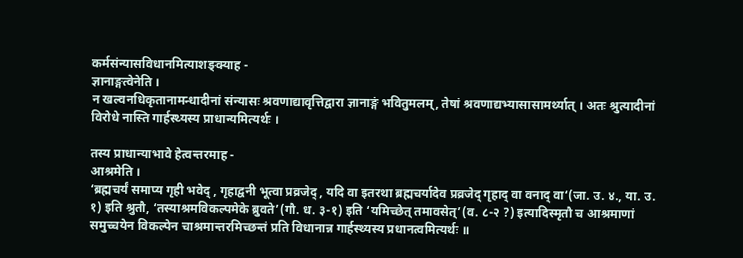कर्मसंन्यासविधानमित्याशङ्क्याह -
ज्ञानाङ्गत्वेनेति ।
न खल्वनधिकृतानामन्धादीनां संन्यासः श्रवणाद्यावृत्तिद्वारा ज्ञानाङ्गं भवितुमलम्, तेषां श्रवणाद्यभ्यासासामर्थ्यात् । अतः श्रुत्यादीनां विरोधे नास्ति गार्हस्थ्यस्य प्राधान्यमित्यर्थः ।

तस्य प्राधान्याभावे हेत्वन्तरमाह -
आश्रमेति ।
‘ब्रह्मचर्यं समाप्य गृही भवेद् , गृहाद्वनी भूत्वा प्रव्रजेद् , यदि वा इतरथा ब्रह्मचर्यादेव प्रव्रजेद् गृहाद् वा वनाद् वा‘(जा. उ. ४., या. उ. १) इति श्रुतौ, ‘तस्याश्रमविकल्पमेके ब्रुवते’(गौ. ध. ३-१) इति ‘यमिच्छेत् तमावसेत्’(व. ८-२ ?) इत्यादिस्मृतौ च आश्रमाणां समुच्चयेन विकल्पेन चाश्रमान्तरमिच्छन्तं प्रति विधानान्न गार्हस्थ्यस्य प्रधानत्वमित्यर्थः ॥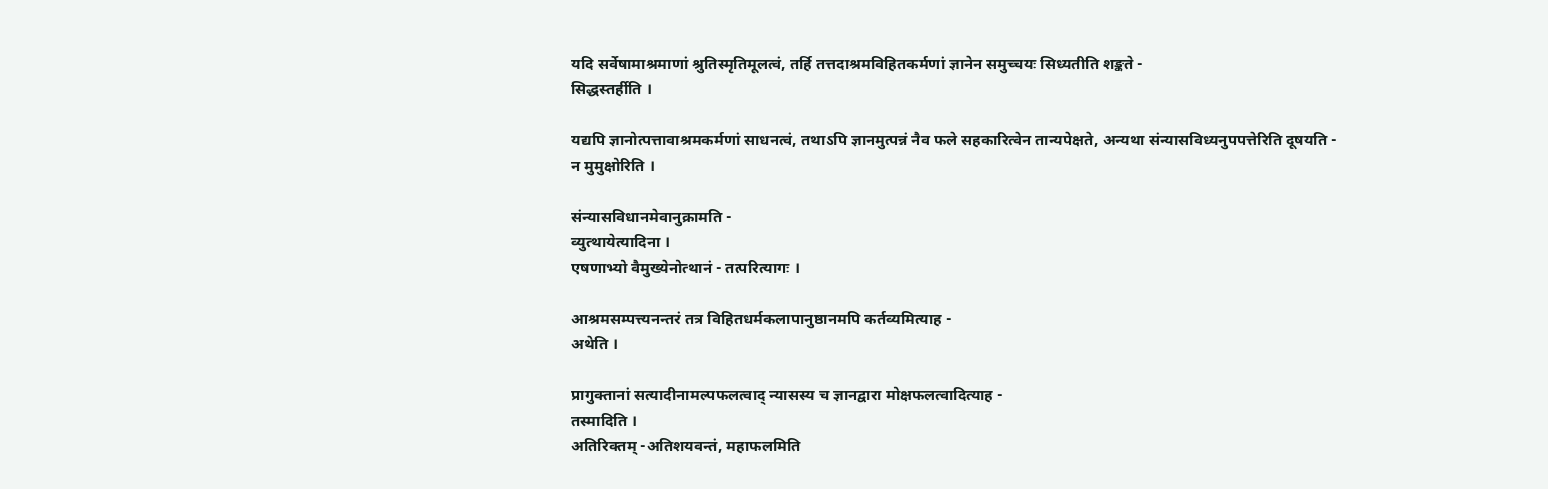यदि सर्वेषामाश्रमाणां श्रुतिस्मृतिमूलत्वं, तर्हि तत्तदाश्रमविहितकर्मणां ज्ञानेन समुच्चयः सिध्यतीति शङ्कते -
सिद्धस्तर्हीति ।

यद्यपि ज्ञानोत्पत्तावाश्रमकर्मणां साधनत्वं, तथाऽपि ज्ञानमुत्पन्नं नैव फले सहकारित्वेन तान्यपेक्षते, अन्यथा संन्यासविध्यनुपपत्तेरिति दूषयति -
न मुमुक्षोरिति ।

संन्यासविधानमेवानुक्रामति -
व्युत्थायेत्यादिना ।
एषणाभ्यो वैमुख्येनोत्थानं - तत्परित्यागः ।

आश्रमसम्पत्त्यनन्तरं तत्र विहितधर्मकलापानुष्ठानमपि कर्तव्यमित्याह -
अथेति ।

प्रागुक्तानां सत्यादीनामल्पफलत्वाद् न्यासस्य च ज्ञानद्वारा मोक्षफलत्वादित्याह -
तस्मादिति ।
अतिरिक्तम् -अतिशयवन्तं, महाफलमिति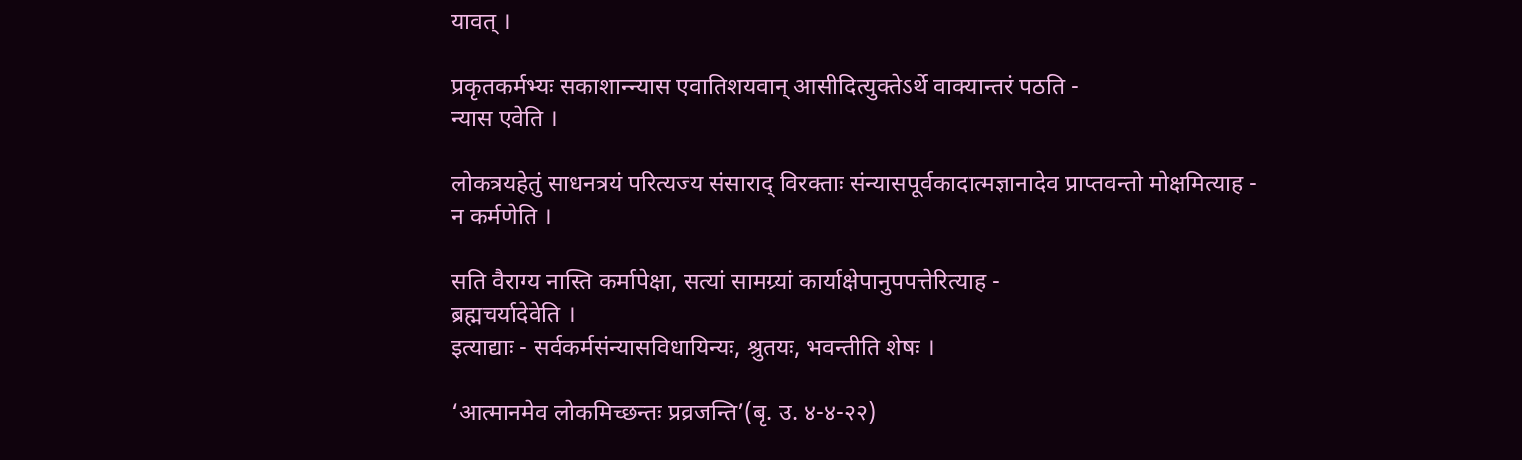यावत् ।

प्रकृतकर्मभ्यः सकाशान्न्यास एवातिशयवान् आसीदित्युक्तेऽर्थे वाक्यान्तरं पठति -
न्यास एवेति ।

लोकत्रयहेतुं साधनत्रयं परित्यज्य संसाराद् विरक्ताः संन्यासपूर्वकादात्मज्ञानादेव प्राप्तवन्तो मोक्षमित्याह -
न कर्मणेति ।

सति वैराग्य नास्ति कर्मापेक्षा, सत्यां सामग्र्यां कार्याक्षेपानुपपत्तेरित्याह -
ब्रह्मचर्यादेवेति ।
इत्याद्याः - सर्वकर्मसंन्यासविधायिन्यः, श्रुतयः, भवन्तीति शेषः ।

‘आत्मानमेव लोकमिच्छन्तः प्रव्रजन्ति’(बृ. उ. ४-४-२२)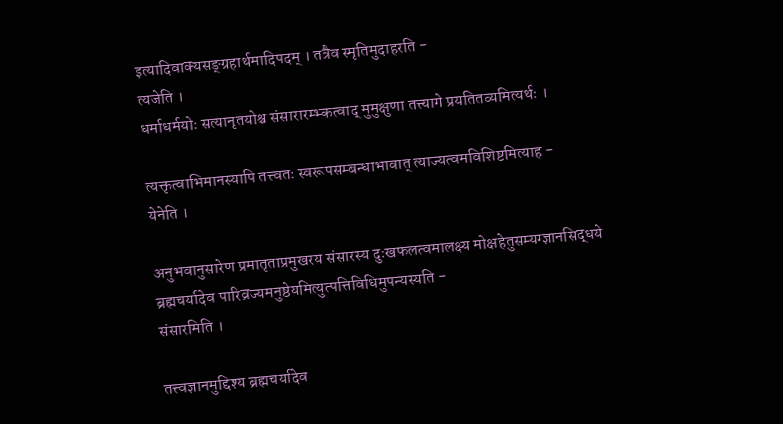इत्यादिवाक्यसङ्ग्रहार्थमादिपदम् । तत्रैव स्मृतिमुदाहरति -
त्यजेति ।
धर्माधर्मयोः सत्यानृतयोश्च संसारारम्भ्कत्वाद् मुमुक्षुणा तत्त्यागे प्रयतितव्यमित्यर्थः ।

त्यक्तृत्वाभिमानस्यापि तत्त्वतः स्वरूपसम्बन्धाभावात् त्याज्यत्वमविशिष्टमित्याह -
येनेति ।

अनुभवानुसारेण प्रमातृताप्रमुखरय संसारस्य दुःखफलत्वमालक्ष्य मोक्षहेतुसम्यग्ज्ञानसिद्धये ब्रह्मचर्यादेव पारिव्रज्यमनुष्ठेयमित्युत्पत्तिविधिमुपन्यस्यति -
संसारमिति ।

तत्त्वज्ञानमुद्दिश्य ब्रह्मचर्यादेव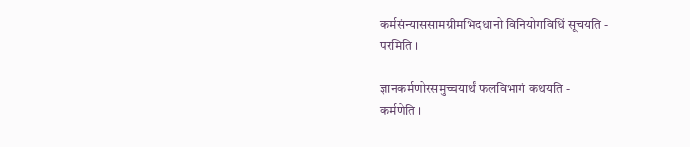कर्मसंन्याससामग्रीमभिदधानो विनियोगविधिं सूचयति -
परमिति ।

ज्ञानकर्मणोरसमुच्चयार्थं फलविभागं कथयति -
कर्मणेति ।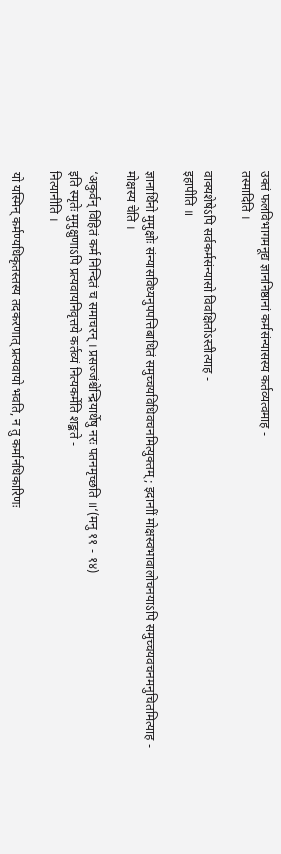उक्तं फलविभागमनूद्य ज्ञाननिष्ठानां कर्मसंन्यासस्य कर्तव्यत्वमाह -
तस्मादिति ।

वाक्यशेषेऽपि सर्वकर्मसंन्यासो विवक्षितोऽस्तीत्याह -
इहापीति ॥

ज्ञानार्थिनो मुमुक्षोः संन्यासविध्यनुपपत्तिबाधितं समुच्चयविधिवचनमित्युक्तम् ; इदानाीं मोक्षस्वभावालोचनयाऽपि समुच्चयवचनमनुचितमित्याह -
मोक्षस्य चेति ।

‘अकुर्वन् विहितं कर्म निन्दितं च समाचरन् । प्रसज्जंश्चेन्द्रियार्थेषु नरः पतनमृच्छति ॥‘(मनु ११ - १४)
इति स्मृतेः मुमुक्षुणाऽपि प्रत्यवायनिवृत्तये कर्तव्यं नित्यकर्मेति शङ्कते -
नित्यानीति ।

यो यस्मिन् कर्मण्यधिकृतस्तस्य तदकरणात् प्रत्यवायो भवति, न तु कर्मानधिकारिणः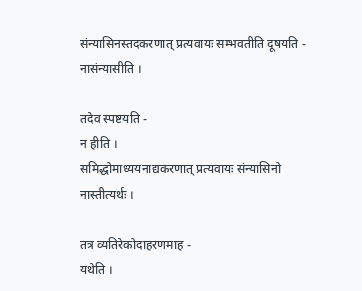संन्यासिनस्तदकरणात् प्रत्यवायः सम्भवतीति दूषयति -
नासंन्यासीति ।

तदेव स्पष्टयति -
न हीति ।
समिद्धोमाध्ययनाद्यकरणात् प्रत्यवायः संन्यासिनो नास्तीत्यर्थः ।

तत्र व्यतिरेकोदाहरणमाह -
यथेति ।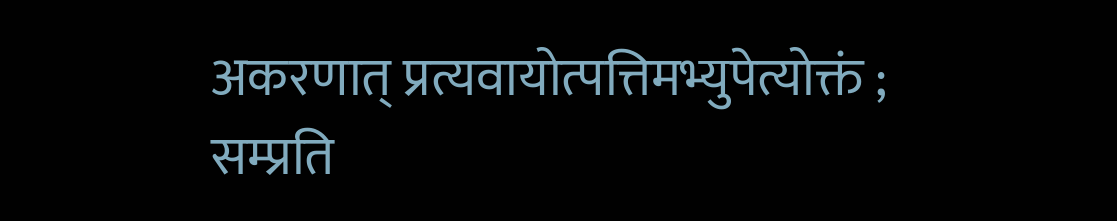अकरणात् प्रत्यवायोत्पत्तिमभ्युपेत्योक्तं ; सम्प्रति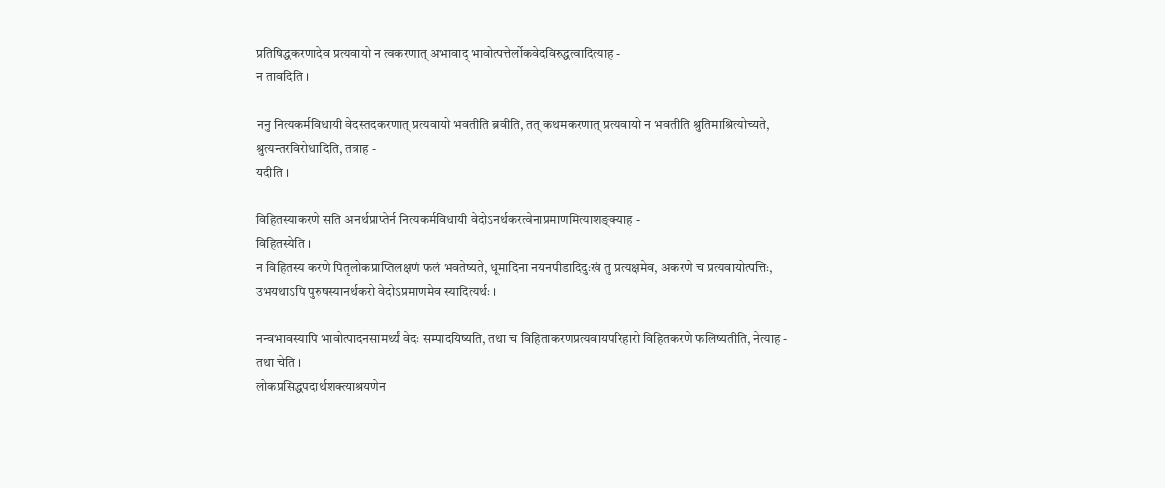प्रतिषिद्धकरणादेव प्रत्यवायो न त्वकरणात् अभावाद् भावोत्पत्तेर्लोकवेदविरुद्धत्वादित्याह -
न तावदिति ।

ननु नित्यकर्मविधायी वेदस्तदकरणात् प्रत्यवायो भवतीति ब्रवीति, तत् कथमकरणात् प्रत्यवायो न भवतीति श्रुतिमाश्रित्योच्यते, श्रुत्यन्तरविरोधादिति, तत्राह -
यदीति ।

विहितस्याकरणे सति अनर्थप्राप्तेर्न नित्यकर्मविधायी वेदोऽनर्थकरत्वेनाप्रमाणमित्याशङ्क्याह -
विहितस्येति ।
न विहितस्य करणे पितृलोकप्राप्तिलक्षणं फलं भवतेष्यते, धूमादिना नयनपीडादिदुःखं तु प्रत्यक्षमेव, अकरणे च प्रत्यवायोत्पत्तिः, उभयथाऽपि पुरुषस्यानर्थकरो वेदोऽप्रमाणमेव स्यादित्यर्थः ।

नन्वभावस्यापि भावोत्पादनसामर्थ्यं वेदः सम्पादयिष्यति, तथा च विहिताकरणप्रत्यवायपरिहारो विहितकरणे फलिष्यतीति, नेत्याह -
तथा चेति ।
लोकप्रसिद्धपदार्थशक्त्याश्रयणेन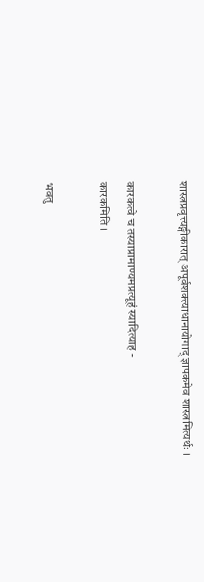शास्त्रप्रवृत्त्यङ्गीकारात् अपूर्वशक्त्याधानायोगाद् ज्ञापकमेव शास्त्रमित्यर्थः ।

कारकत्वे च तस्याप्रामाण्यमप्रत्यूहं स्यादित्याह -
कारकमिति ।

भवतु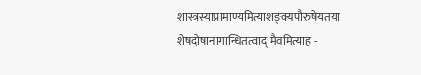शास्त्रस्याप्रामाण्यमित्याशङ्क्यपौरुषेयतया शेषदोषानागान्धितत्वाद् मैवमित्याह -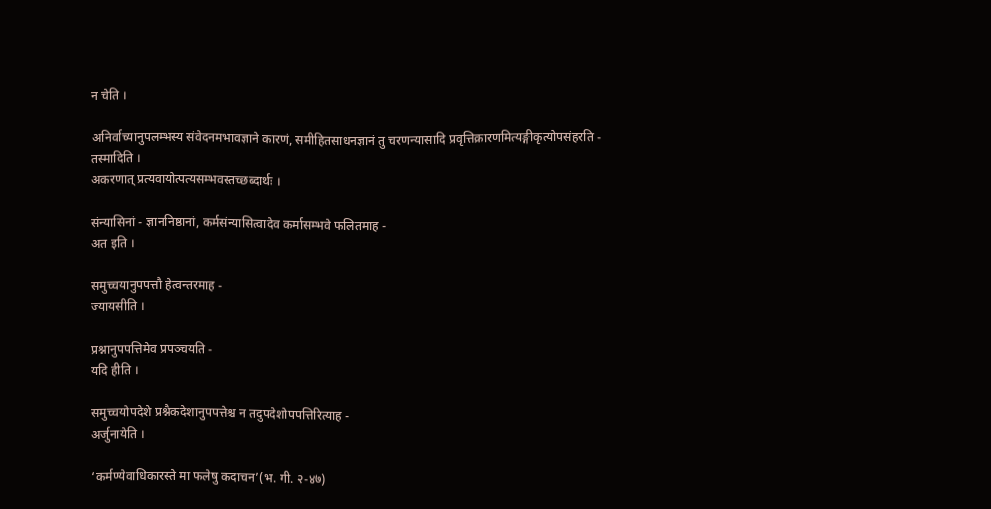न चेति ।

अनिर्वाच्यानुपलम्भस्य संवेदनमभावज्ञाने कारणं, समीहितसाधनज्ञानं तु चरणन्यासादि प्रवृत्तिक्रारणमित्यङ्गीकृत्योपसंहरति -
तस्मादिति ।
अकरणात् प्रत्यवायोत्पत्यसम्भवस्तच्छब्दार्थः ।

संन्यासिनां - ज्ञाननिष्ठानां, कर्मसंन्यासित्वादेव कर्मासम्भवे फलितमाह -
अत इति ।

समुच्चयानुपपत्तौ हेत्वन्तरमाह -
ज्यायसीति ।

प्रश्नानुपपत्तिमेव प्रपञ्चयति -
यदि हीति ।

समुच्चयोपदेशे प्रश्नैकदेशानुपपत्तेश्च न तदुपदेशोपपत्तिरित्याह -
अर्जुनायेति ।

‘कर्मण्येवाधिकारस्ते मा फलेषु कदाचन’(भ. गी. २-४७)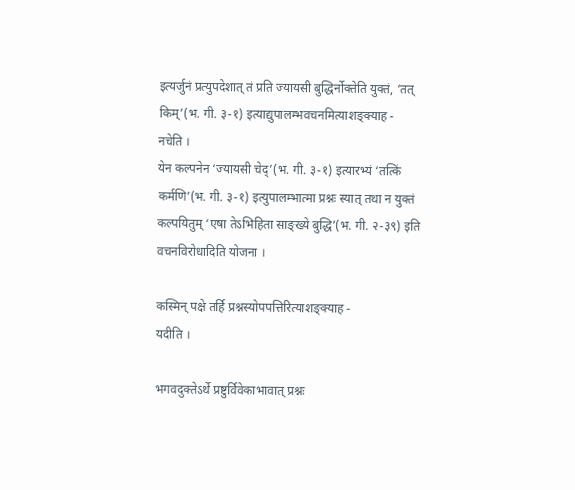इत्यर्जुनं प्रत्युपदेशात् तं प्रति ज्यायसी बुद्धिर्नोक्तेति युक्तं, ‘तत् किम्’(भ. गी. ३-१) इत्याद्युपालम्भवचनमित्याशङ्क्याह -
नचेति ।
येन कल्पनेन ‘ज्यायसी चेद्’(भ. गी. ३-१) इत्यारभ्यं ‘तत्किं कर्मणि’(भ. गी. ३-१) इत्युपालम्भात्मा प्रश्नः स्यात् तथा न युक्तं कल्पयितुम् ‘एषा तेऽभिहिता साङ्ख्ये बुद्धि’(भ. गी. २-३९) इति वचनविरोधादिति योजना ।

कस्मिन् पक्षे तर्हि प्रश्नस्योपपत्तिरित्याशङ्क्याह -
यदीति ।

भगवदुक्तेऽर्थे प्रष्टुर्विवेकाभावात् प्रश्नः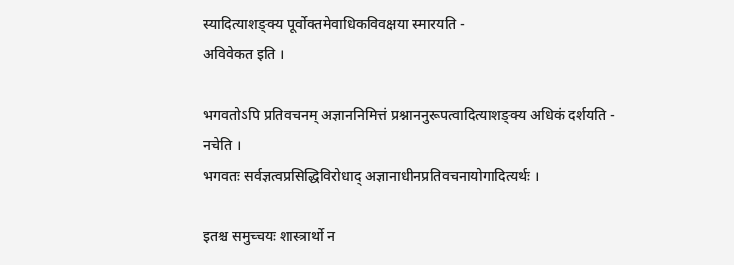स्यादित्याशङ्क्य पूर्वोक्तमेवाधिकविवक्षया स्मारयति -
अविवेकत इति ।

भगवतोऽपि प्रतिवचनम् अज्ञाननिमित्तं प्रश्नाननुरूपत्वादित्याशङ्क्य अधिकं दर्शयति -
नचेति ।
भगवतः सर्वज्ञत्वप्रसिद्धिविरोधाद् अज्ञानाधीनप्रतिवचनायोगादित्यर्थः ।

इतश्च समुच्चयः शास्त्रार्थो न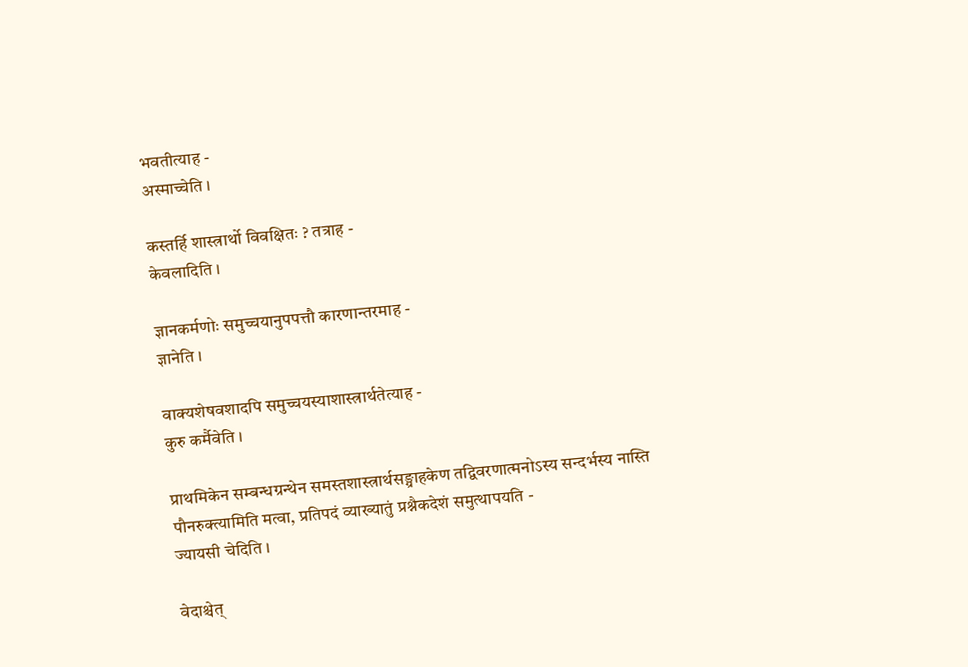भवतीत्याह -
अस्माच्चेति ।

कस्तर्हि शास्त्रार्थो विवक्षितः ? तत्राह -
केवलादिति ।

ज्ञानकर्मणोः समुच्चयानुपपत्तौ कारणान्तरमाह -
ज्ञानेति ।

वाक्यशेषवशादपि समुच्चयस्याशास्त्रार्थतेत्याह -
कुरु कर्मैवेति ।

प्राथमिकेन सम्बन्धग्रन्थेन समस्तशास्त्रार्थसङ्ग्राहकेण तद्विवरणात्मनोऽस्य सन्दर्भस्य नास्ति पौनरुक्त्यामिति मत्वा, प्रतिपदं व्याख्यातुं प्रश्नैकदेशं समुत्थापयति -
ज्यायसी चेदिति ।

वेदाश्चेत्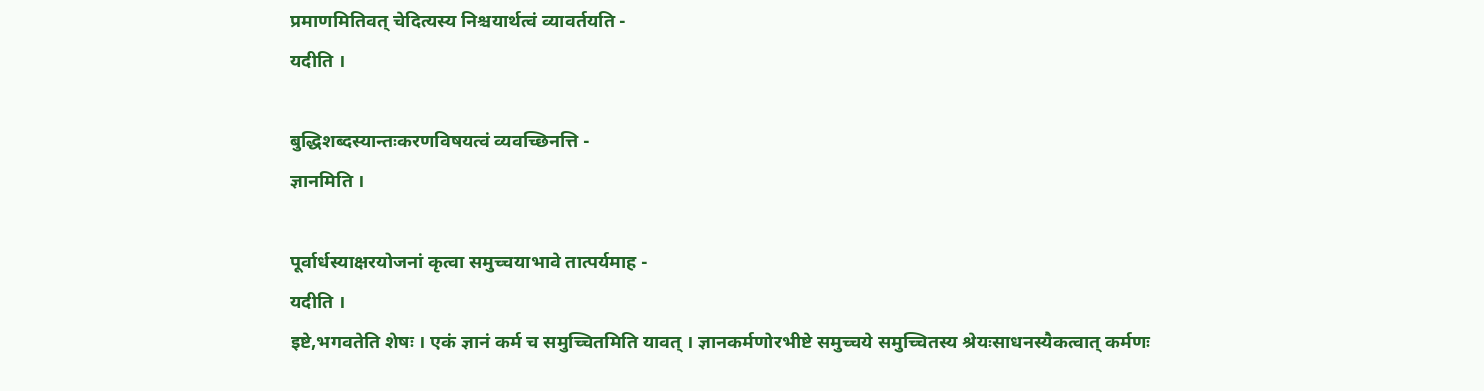प्रमाणमितिवत् चेदित्यस्य निश्चयार्थत्वं व्यावर्तयति -
यदीति ।

बुद्धिशब्दस्यान्तःकरणविषयत्वं व्यवच्छिनत्ति -
ज्ञानमिति ।

पूर्वार्धस्याक्षरयोजनां कृत्वा समुच्चयाभावे तात्पर्यमाह -
यदीति ।
इष्टे,भगवतेति शेषः । एकं ज्ञानं कर्म च समुच्चितमिति यावत् । ज्ञानकर्मणोरभीष्टे समुच्चये समुच्चितस्य श्रेयःसाधनस्यैकत्वात् कर्मणः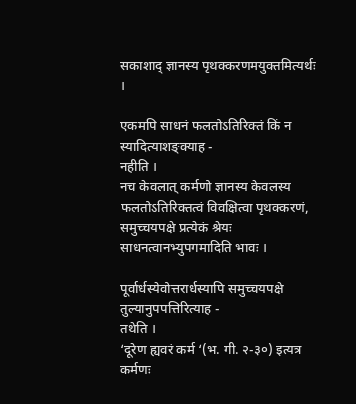सकाशाद् ज्ञानस्य पृथक्करणमयुक्तमित्यर्थः ।

एकमपि साधनं फलतोऽतिरिक्तं किं न स्यादित्याशङ्क्याह -
नहीति ।
नच केवलात् कर्मणो ज्ञानस्य केवलस्य फलतोऽतिरिक्तत्वं विवक्षित्वा पृथक्करणं, समुच्चयपक्षे प्रत्येकं श्रेयः साधनत्वानभ्युपगमादिति भावः ।

पूर्वार्धस्येवोत्तरार्धस्यापि समुच्चयपक्षे तुल्यानुपपत्तिरित्याह -
तथेति ।
‘दूरेण ह्यवरं कर्म ‘(भ. गी. २-३०) इत्यत्र कर्मणः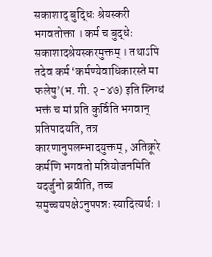सकाशाद् बुद्धिः श्रेयस्करी भगवतोक्ता । कर्म च बुद्धेः सकाशादश्रेयस्करमुक्तम् । तथाऽपि तदेव कर्म ‘कर्मण्येवाधिकारस्ते मा फलेषु’(भ. गी. २-४७) इति स्निग्धं भक्तं च मां प्रति कुर्विति भगवान् प्रतिपादयति, तत्र कारणानुपलम्भादयुक्तम् , अतिक्रूरे कर्मणि भगवतो मन्नियोजनमिति यदर्जुनो ब्रवीति, तच्च समुच्चयपक्षेऽनुपपन्नः स्यादित्यर्थः ।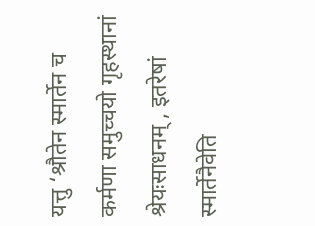यत्तु ‘श्रौतेन स्मार्तेन च कर्मणा समुच्चयो गृहस्थानां श्रेयःसाधनम् , इतरेषां स्मार्तेनैवेति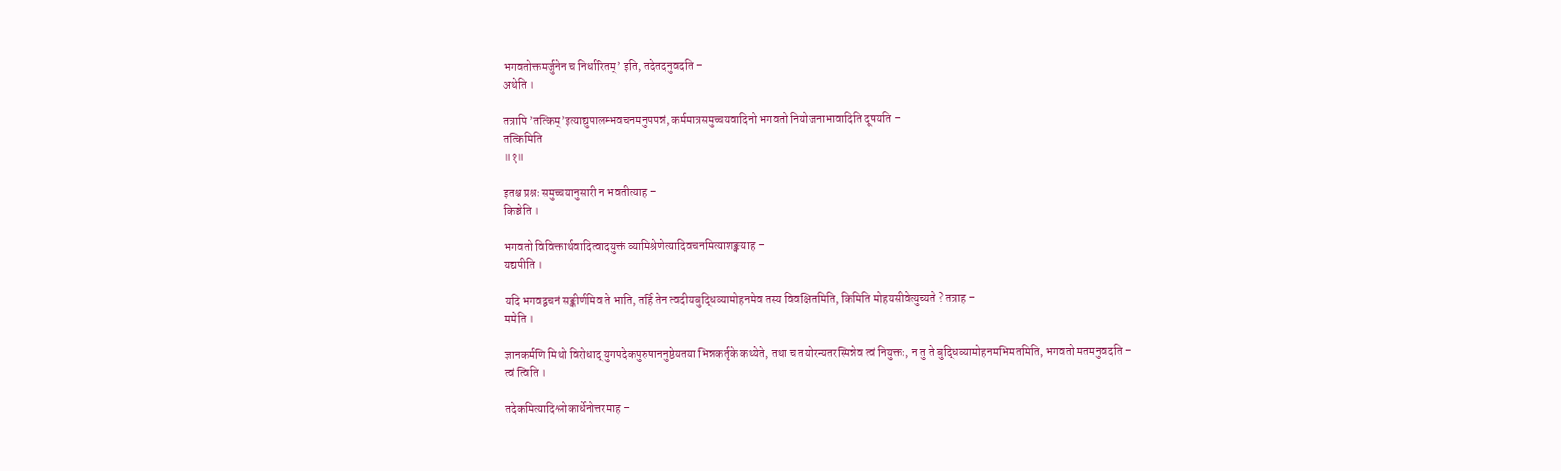भगवतोक्तमर्जुनेन च निर्धारितम्’ इति, तदेतदनुवदति –
अथेति ।

तत्रापि ’तत्किम्’इत्याद्युपालम्भवचनमनुपपन्नं, कर्ममात्रसमुच्चयवादिनो भगवतो नियोजनाभावादिति दूषयति –
तत्किमिति
॥१॥

इतश्च प्रश्नः समुच्चयानुसारी न भवतीत्याह –
किञ्चेति ।

भगवतो विविक्तार्थवादित्वादयुक्तं व्यामिश्रेणेत्यादिवचनमित्याशङ्क्याह –
यद्यपीति ।

यदि भगवद्वचनं सङ्कीर्णमिव ते भाति, तर्हि तेन त्वदीयबुद्धिव्यामोहनमेव तस्य विवक्षितमिति, किमिति मोहयसीवेत्युच्यते ? तत्राह –
ममेति ।

ज्ञानकर्मणि मिथो विरोधाद् युगपदेकपुरुषाननुष्ठेयतया भिन्नकर्तृके कथ्येते, तथा च तयोरन्यतरस्मिन्नेव त्वं नियुक्तः, न तु ते बुद्धिव्यामोहनमभिमतमिति, भगवतो मतमनुवदति –
त्वं त्विति ।

तदेकमित्यादिश्लोकार्धेनोत्तरमाह –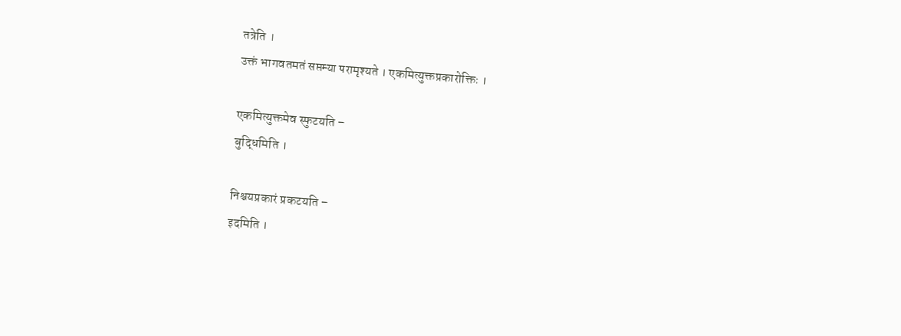तत्रेति ।
उक्तं भागवतमतं सप्तम्या परामृश्यते । एकमित्युक्तप्रकारोक्तिः ।

एकमित्युक्तमेव स्फुटयति –
बुद्धिमिति ।

निश्चयप्रकारं प्रकटयति –
इदमिति ।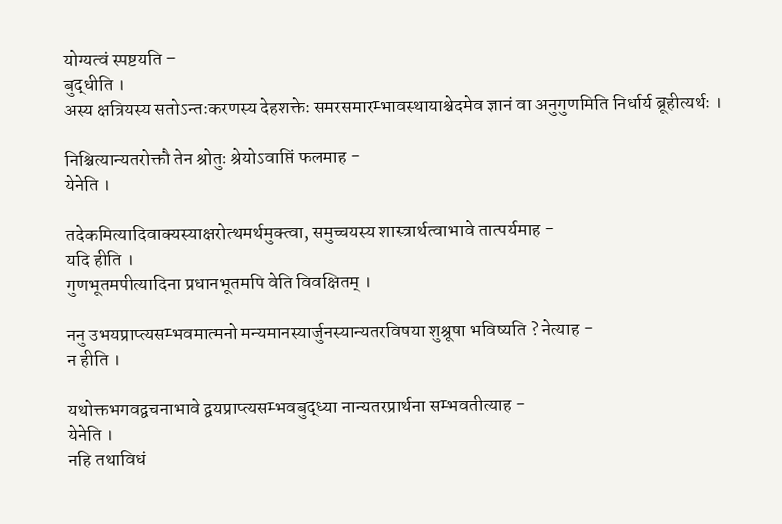योग्यत्वं स्पष्टयति –
बुद्धीति ।
अस्य क्षत्रियस्य सतोऽन्तःकरणस्य देहशक्तेः समरसमारम्भावस्थायाश्चेदमेव ज्ञानं वा अनुगुणमिति निर्धार्य ब्रूहीत्यर्थः ।

निश्चित्यान्यतरोक्तौ तेन श्रोतुः श्रेयोऽवाप्तिं फलमाह -
येनेति ।

तदेकमित्यादिवाक्यस्याक्षरोत्थमर्थमुक्त्वा, समुच्चयस्य शास्त्रार्थत्वाभावे तात्पर्यमाह -
यदि हीति ।
गुणभूतमपीत्यादिना प्रधानभूतमपि वेति विवक्षितम् ।

ननु उभयप्राप्त्यसम्भवमात्मनो मन्यमानस्यार्जुनस्यान्यतरविषया शुश्रूषा भविष्यति ? नेत्याह -
न हीति ।

यथोक्तभगवद्वचनाभावे द्वयप्राप्त्यसम्भवबुद्ध्या नान्यतरप्रार्थना सम्भवतीत्याह -
येनेति ।
नहि तथाविधं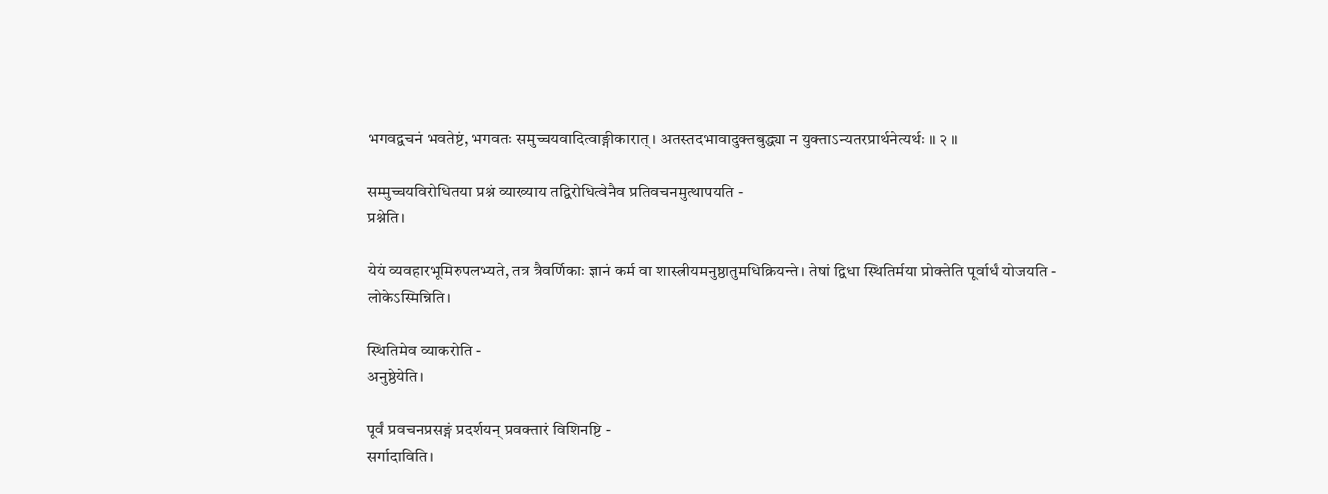भगवद्वचनं भवतेष्टं, भगवतः समुच्चयवादित्वाङ्गीकारात् । अतस्तदभावादुक्तबुद्ध्या न युक्ताऽन्यतरप्रार्थनेत्यर्थः ॥ २ ॥

सम्मुच्चयविरोधितया प्रश्नं व्याख्याय तद्विरोधित्वेनैव प्रतिवचनमुत्थापयति -
प्रश्नेति।

येयं व्यवहारभूमिरुपलभ्यते, तत्र त्रैवर्णिकाः ज्ञानं कर्म वा शास्त्रीयमनुष्ठातुमधिक्रियन्ते। तेषां द्विधा स्थितिर्मया प्रोक्तेति पूर्वार्धं योजयति -
लोकेऽस्मिन्निति।

स्थितिमेव व्याकरोति -
अनुष्ठेयेति।

पूर्वं प्रवचनप्रसङ्गं प्रदर्शयन् प्रवक्तारं विशिनष्टि -
सर्गादाविति।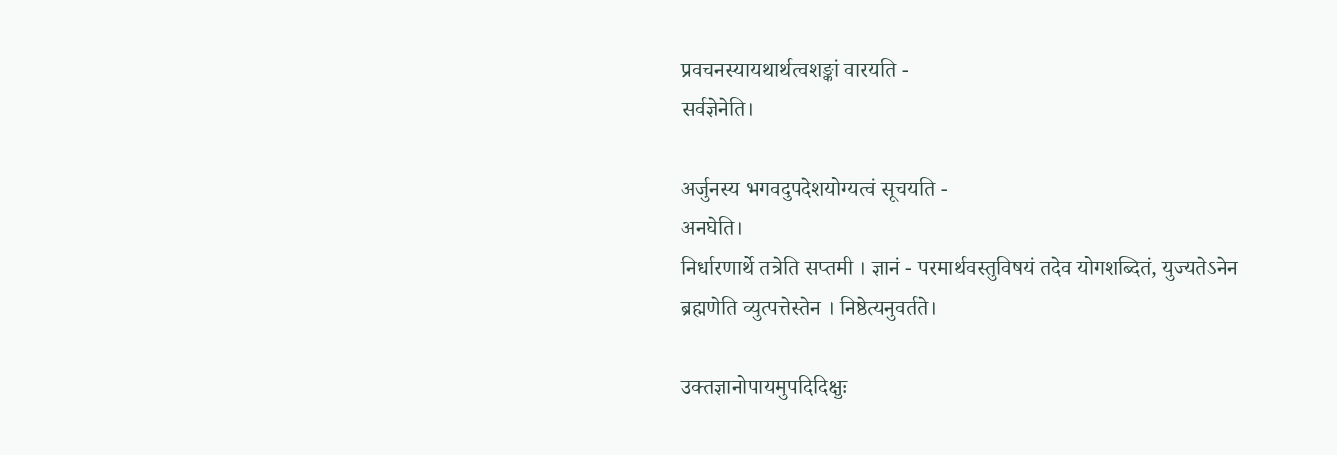प्रवचनस्यायथार्थत्वशङ्कां वारयति -
सर्वज्ञेनेति।

अर्जुनस्य भगवदुपदेशयोग्यत्वं सूचयति -
अनघेति।
निर्धारणार्थे तत्रेति सप्तमी । ज्ञानं - परमार्थवस्तुविषयं तदेव योगशब्दितं, युज्यतेऽनेन ब्रह्मणेति व्युत्पत्तेस्तेन । निष्ठेत्यनुवर्तते।

उक्तज्ञानोपायमुपदिदिक्षुः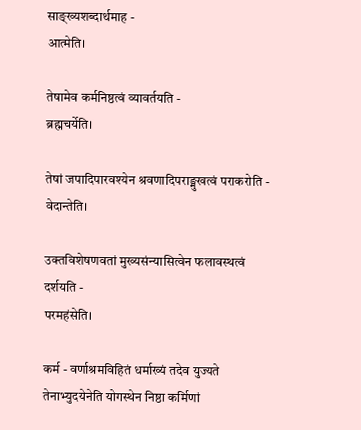साङ्ख्यशब्दार्थमाह -
आत्मेति।

तेषामेव कर्मनिष्ठत्वं व्यावर्तयति -
ब्रह्मचर्येति।

तेषां जपादिपारवश्येन श्रवणादिपराङ्मुखत्वं पराकरोति -
वेदान्तेति।

उक्तविशेषणवतां मुख्यसंन्यासित्वेन फलावस्थत्वं दर्शयति -
परमहंसेति।

कर्म - वर्णाश्रमविहितं धर्माख्यं तदेव युज्यते तेनाभ्युदयेनेति योगस्थेन निष्ठा कर्मिणां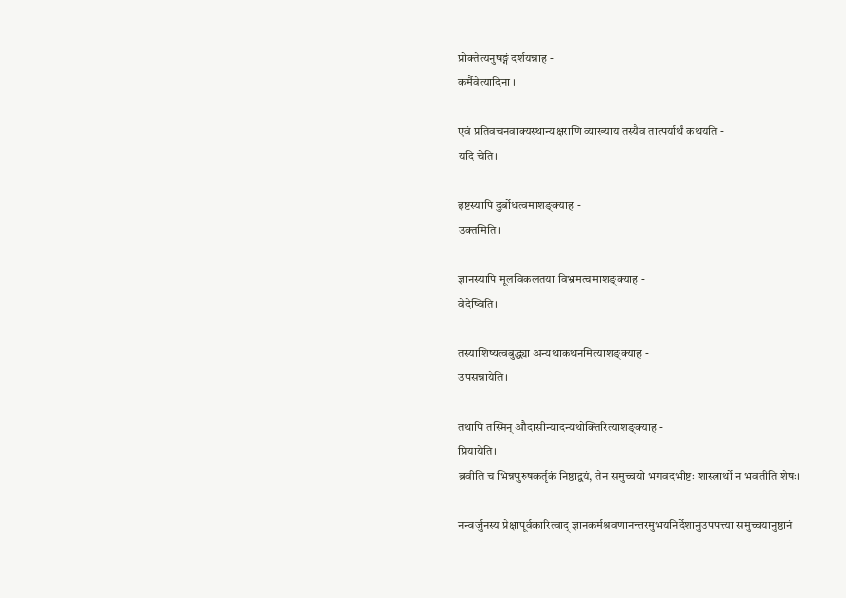प्रोक्तेत्यनुषङ्गं दर्शयन्नाह -
कर्मैवेत्यादिना ।

एवं प्रतिवचनवाक्यस्थान्यक्षराणि व्याख्याय तस्यैव तात्पर्यार्थं कथयति -
यदि चेति।

इष्टस्यापि दुर्बोधत्वमाशङ्क्याह -
उक्तमिति।

ज्ञानस्यापि मूलविकलतया विभ्रमत्चमाशङ्क्याह -
वेदेष्विति।

तस्याशिष्यत्वबुद्ध्या अन्यथाकथनमित्याशङ्क्याह -
उपसन्नायेति।

तथापि तस्मिन् औदासीन्यादन्यथोक्तिरित्याशङ्क्याह -
प्रियायेति।
ब्रवीति च भिन्नपुरुषकर्तृकं निष्ठाद्वयं, तेन समुच्चयो भगवदभीष्टः शास्त्रार्थो न भवतीति शेषः।

नन्वर्जुनस्य प्रेक्षापूर्वकारित्वाद् ज्ञानकर्मश्रवणानन्तरमुभयनिर्देशानुउपपत्त्या समुच्चयानुष्ठानं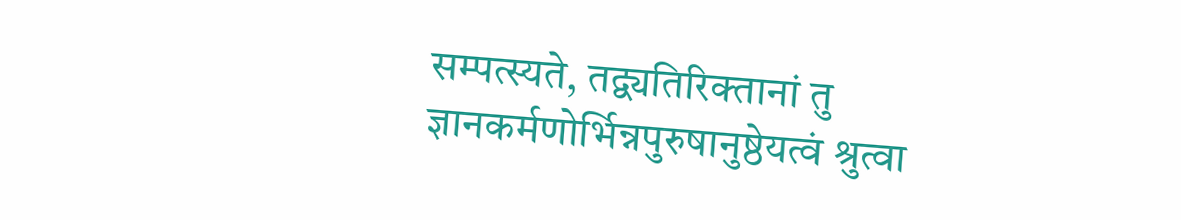सम्पत्स्यते, तद्व्यतिरिक्तानां तु ज्ञानकर्मणोर्भिन्नपुरुषानुष्ठेयत्वं श्रुत्वा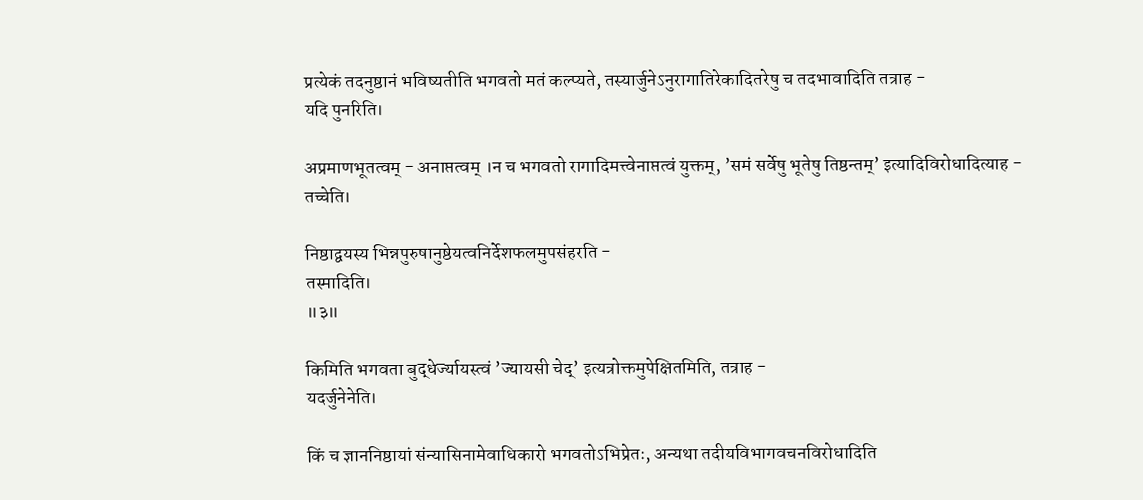प्रत्येकं तदनुष्ठानं भविष्यतीति भगवतो मतं कल्प्यते, तस्यार्जुनेऽनुरागातिरेकादितरेषु च तदभावादिति तत्राह -
यदि पुनरिति।

अप्रमाणभूतत्वम् - अनाप्तत्वम् ।न च भगवतो रागादिमत्त्वेनाप्तत्वं युक्तम्, ’समं सर्वेषु भूतेषु तिष्ठन्तम्’ इत्यादिविरोधादित्याह -
तच्चेति।

निष्ठाद्वयस्य भिन्नपुरुषानुष्ठेयत्वनिर्देशफलमुपसंहरति -
तस्मादिति।
॥३॥

किमिति भगवता बुद्धेर्ज्यायस्त्वं ’ज्यायसी चेद्’ इत्यत्रोक्तमुपेक्षितमिति, तत्राह -
यदर्जुनेनेति।

किं च ज्ञाननिष्ठायां संन्यासिनामेवाधिकारो भगवतोऽभिप्रेतः, अन्यथा तदीयविभागवचनविरोधादिति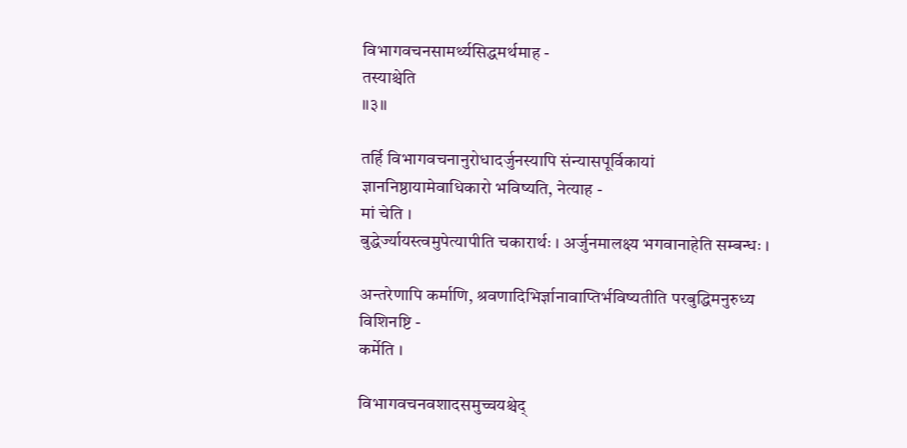विभागवचनसामर्थ्यसिद्धमर्थमाह -
तस्याश्चेति
॥३॥

तर्हि विभागवचनानुरोधादर्जुनस्यापि संन्यासपूर्विकायां ज्ञाननिष्ठायामेवाधिकारो भविष्यति, नेत्याह -
मां चेति ।
बुद्धेर्ज्यायस्त्वमुपेत्यापीति चकारार्थः । अर्जुनमालक्ष्य भगवानाहेति सम्बन्धः ।

अन्तरेणापि कर्माणि, श्रवणादिभिर्ज्ञानावाप्तिर्भविष्यतीति परबुद्धिमनुरुध्य विशिनष्टि -
कर्मेति ।

विभागवचनवशादसमुच्चयश्चेद्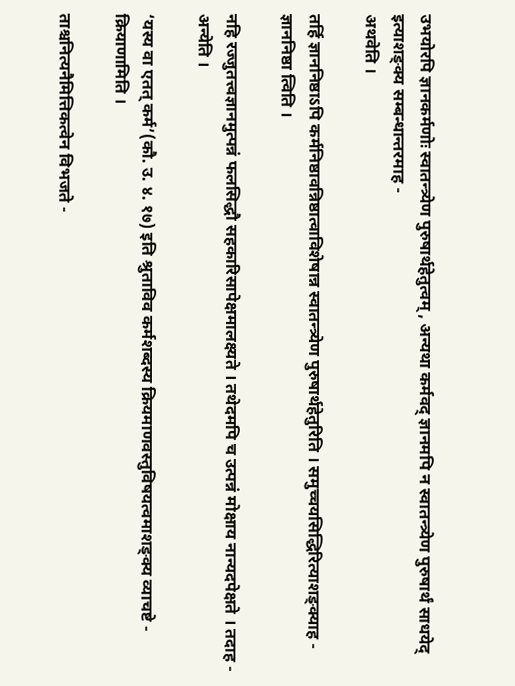उभयोरपि ज्ञानकर्मणोः स्वातन्त्र्येण पुरुषार्थहेतुत्वम् , अन्यथा कर्मवद् ज्ञानमपि न स्वातन्त्र्येण पुरुषार्थं साधयेद् इत्याशङ्क्य सम्बन्धान्तरमाह -
अथवेति ।

तर्हि ज्ञाननिष्ठाऽपि कर्मनिष्ठावन्निष्ठात्वाविशेषान्न स्वातन्त्र्येण पुरुषार्थहेतुरिति । समुच्चयसिद्धिरित्याशङ्क्याह -
ज्ञाननिष्ठा त्विति ।

नहि रज्जुतत्त्वज्ञानमुत्पन्नं फलसिद्धौ सहकारिसापेक्षमालक्ष्यते । तथेदमपि च उत्पन्नं मोक्षाय नान्यदपेक्षते । तदाह -
अन्येति ।

‘यस्य वा एतत् कर्म’(कौ. उ. ४. १७) इति श्रुताविव कर्मशब्दस्य क्रियमाणवस्तुविषयत्वमाशङ्क्य व्याचष्टे -
क्रियाणामिति ।

ताश्चनित्यनैमित्तिकत्वेन विभजते -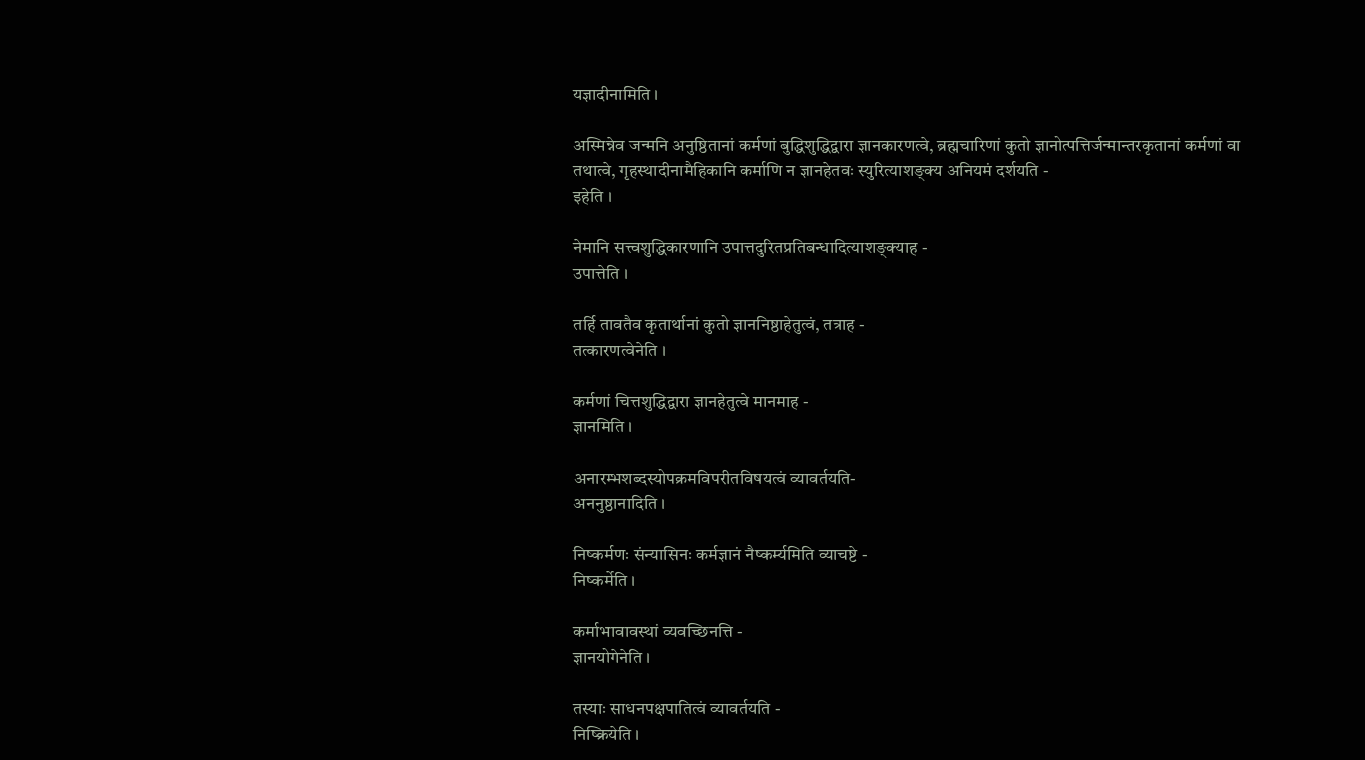यज्ञादीनामिति ।

अस्मिन्नेव जन्मनि अनुष्ठितानां कर्मणां बुद्धिशुद्धिद्वारा ज्ञानकारणत्वे, ब्रह्मचारिणां कुतो ज्ञानोत्पत्तिर्जन्मान्तरकृतानां कर्मणां वा तथात्वे, गृहस्थादीनामैहिकानि कर्माणि न ज्ञानहेतवः स्युरित्याशङ्क्य अनियमं दर्शयति -
इहेति ।

नेमानि सत्त्वशुद्धिकारणानि उपात्तदुरितप्रतिबन्धादित्याशङ्क्याह -
उपात्तेति ।

तर्हि तावतैव कृतार्थानां कुतो ज्ञाननिष्ठाहेतुत्वं, तत्राह -
तत्कारणत्वेनेति ।

कर्मणां चित्तशुद्धिद्वारा ज्ञानहेतुत्वे मानमाह -
ज्ञानमिति ।

अनारम्भशब्दस्योपक्रमविपरीतविषयत्वं व्यावर्तयति-
अननुष्ठानादिति ।

निष्कर्मणः संन्यासिनः कर्मज्ञानं नैष्कर्म्यमिति व्याचष्टे -
निष्कर्मेति ।

कर्माभावावस्थां व्यवच्छिनत्ति -
ज्ञानयोगेनेति ।

तस्याः साधनपक्षपातित्वं व्यावर्तयति -
निष्क्रियेति ।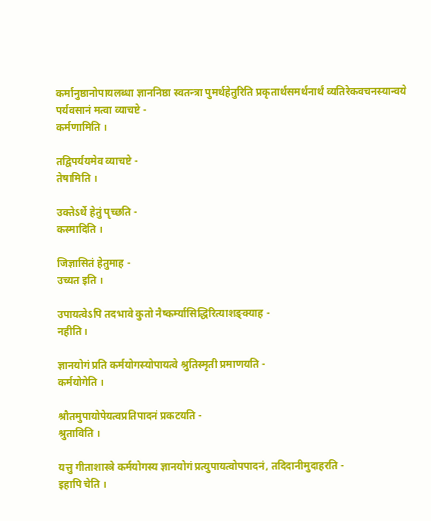कर्मानुष्ठानोपायलब्धा ज्ञाननिष्ठा स्वतन्त्रा पुमर्थहेतुरिति प्रकृतार्थसमर्थनार्थं व्यतिरेकवचनस्यान्वये पर्यवसानं मत्वा व्याचष्टे -
कर्मणामिति ।

तद्विपर्ययमेव व्याचष्टे -
तेषामिति ।

उक्तेऽर्थे हेतुं पृच्छति -
कस्मादिति ।

जिज्ञासितं हेतुमाह -
उच्यत इति ।

उपायत्वेऽपि तदभावे कुतो नैष्कर्म्यासिद्धिरित्याशङ्क्याह -
नहीति ।

ज्ञानयोगं प्रति कर्मयोगस्योपायत्वे श्रुतिस्मृती प्रमाणयति -
कर्मयोगेति ।

श्रौतमुपायोपेयत्वप्रतिपादनं प्रकटयति -
श्रुताविति ।

यत्तु गीताशास्त्रे कर्मयोगस्य ज्ञानयोगं प्रत्युपायत्वोपपादनं, तदिदानीमुदाहरति -
इहापि चेति ।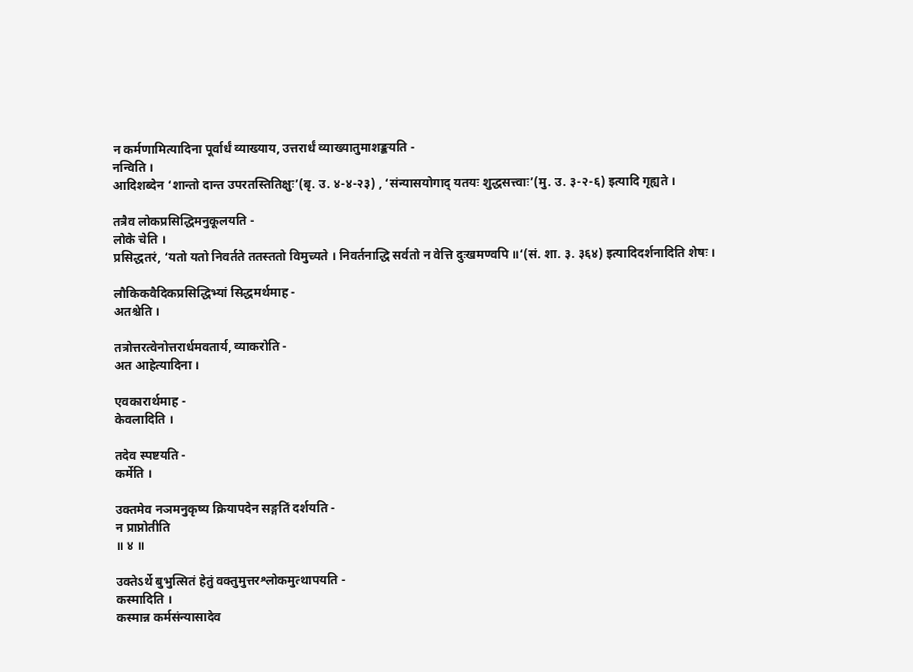न कर्मणामित्यादिना पूर्वार्धं व्याख्याय, उत्तरार्धं व्याख्यातुमाशङ्कयति -
नन्विति ।
आदिशब्देन ‘शान्तो दान्त उपरतस्तितिक्षुः’(बृ. उ. ४-४-२३) , ‘संन्यासयोगाद् यतयः शुद्धसत्त्वाः’(मु. उ. ३-२-६) इत्यादि गृह्यते ।

तत्रैव लोकप्रसिद्धिमनुकूलयति -
लोके चेति ।
प्रसिद्धतरं, ‘यतो यतो निवर्तते ततस्ततो विमुच्यते । निवर्तनाद्धि सर्वतो न वेत्ति दुःखमण्वपि ॥‘(सं. शा. ३. ३६४) इत्यादिदर्शनादिति शेषः ।

लौकिकवैदिकप्रसिद्धिभ्यां सिद्धमर्थमाह -
अतश्चेति ।

तत्रोत्तरत्वेनोत्तरार्धमवतार्य, व्याकरोति -
अत आहेत्यादिना ।

एवकारार्थमाह -
केवलादिति ।

तदेव स्पष्टयति -
कर्मेति ।

उक्तमेव नञमनुकृष्य क्रियापदेन सङ्गतिं दर्शयति -
न प्राप्नोतीति
॥ ४ ॥

उक्तेऽर्थे बुभुत्सितं हेतुं वक्तुमुत्तरश्लोकमुत्थापयति -
कस्मादिति ।
कस्मान्न कर्मसंन्यासादेव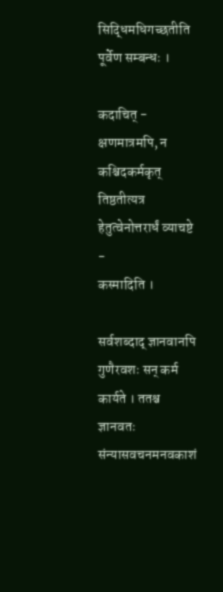सिद्धिमधिगच्छतीति पूर्वेण सम्बन्धः ।

कदाचित् - क्षणमात्रमपि, न कश्चिदकर्मकृत् तिष्ठतीत्यत्र हेतुत्वेनोत्तरार्धं व्याचष्टे -
कस्मादिति ।

सर्वशब्दाद् ज्ञानवानपि गुणैरवशः सन् कर्म कार्यते । ततश्च ज्ञानवतः संन्यासवचनमनवकाशं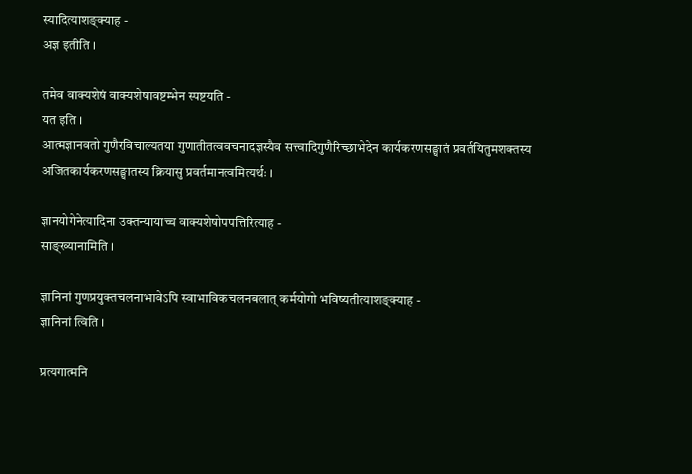स्यादित्याशङ्क्याह -
अज्ञ इतीति ।

तमेव वाक्यशेषं वाक्यशेषावष्टम्भेन स्पष्टयति -
यत इति ।
आत्मज्ञानवतो गुणैरविचाल्यतया गुणातीतत्ववचनादज्ञस्यैव सत्त्वादिगुणैरिच्छाभेदेन कार्यकरणसङ्घातं प्रवर्तयितुमशक्तस्य अजितकार्यकरणसङ्घातस्य क्रियासु प्रवर्तमानत्वमित्यर्थः ।

ज्ञानयोगेनेत्यादिना उक्तन्यायाच्च वाक्यशेषोपपत्तिरित्याह -
साङ्ख्यानामिति ।

ज्ञानिनां गुणप्रयुक्तचलनाभावेऽपि स्वाभाविकचलनबलात् कर्मयोगो भविष्यतीत्याशङ्क्याह -
ज्ञानिनां त्विति ।

प्रत्यगात्मनि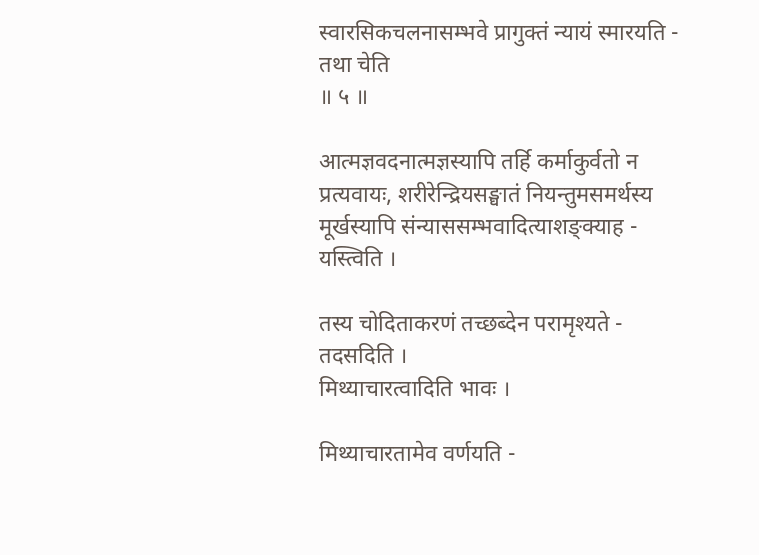स्वारसिकचलनासम्भवे प्रागुक्तं न्यायं स्मारयति -
तथा चेति
॥ ५ ॥

आत्मज्ञवदनात्मज्ञस्यापि तर्हि कर्माकुर्वतो न प्रत्यवायः, शरीरेन्द्रियसङ्घातं नियन्तुमसमर्थस्य मूर्खस्यापि संन्याससम्भवादित्याशङ्क्याह -
यस्त्विति ।

तस्य चोदिताकरणं तच्छब्देन परामृश्यते -
तदसदिति ।
मिथ्याचारत्वादिति भावः ।

मिथ्याचारतामेव वर्णयति -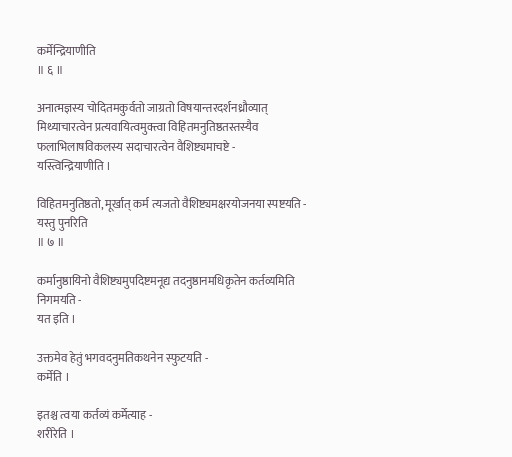कर्मेन्द्रियाणीति
॥ ६ ॥

अनात्मज्ञस्य चोदितमकुर्वतो जाग्रतो विषयान्तरदर्शनध्रौव्यात् मिथ्याचारत्वेन प्रत्यवायित्वमुक्त्वा विहितमनुतिष्ठतस्तस्यैव फलाभिलाषविकलस्य सदाचारत्वेन वैशिष्ट्यमाचष्टे -
यस्त्विन्द्रियाणीति ।

विहितमनुतिष्ठतो, मूर्खात् कर्म त्यजतो वैशिष्ट्यमक्षरयोजनया स्पष्टयति -
यस्तु पुनरिति
॥ ७ ॥

कर्मानुष्ठायिनो वैशिष्ट्यमुपदिष्टमनूद्य तदनुष्ठानमधिकृतेन कर्तव्यमिति निगमयति -
यत इति ।

उक्तमेव हेतुं भगवदनुमतिकथनेन स्फुटयति -
कर्मेति ।

इतश्च त्वया कर्तव्यं कर्मेत्याह -
शरीरेति ।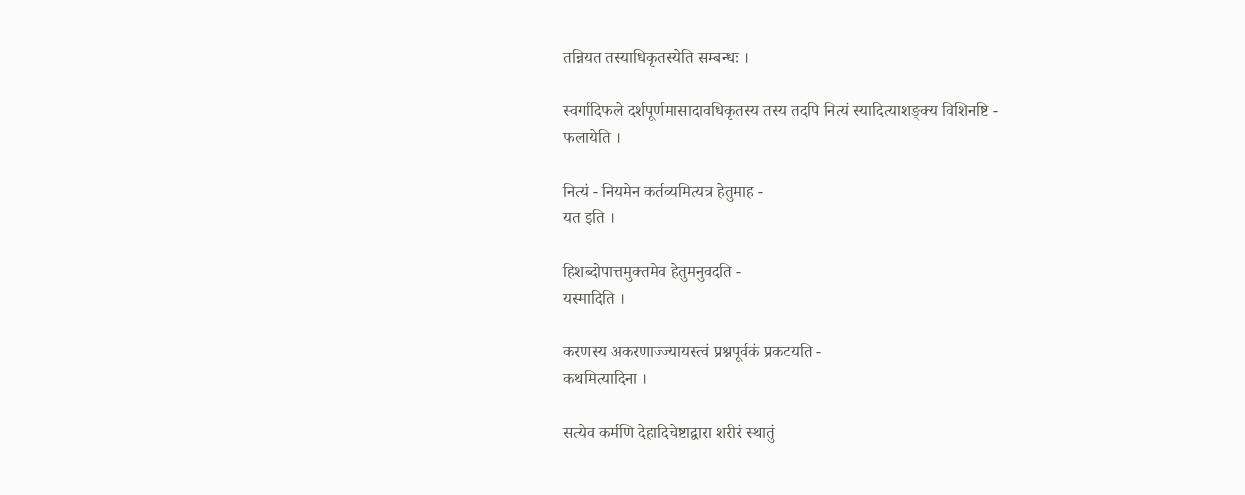तन्नियत तस्याधिकृतस्येति सम्बन्धः ।

स्वर्गादिफले दर्शपूर्णमासादावधिकृतस्य तस्य तदपि नित्यं स्यादित्याशङ्क्य विशिनष्टि -
फलायेति ।

नित्यं - नियमेन कर्तव्यमित्यत्र हेतुमाह -
यत इति ।

हिशब्दोपात्तमुक्तमेव हेतुमनुवदति -
यस्मादिति ।

करणस्य अकरणाज्ज्यायस्त्वं प्रश्नपूर्वकं प्रकटयति -
कथमित्यादिना ।

सत्येव कर्मणि देहादिचेष्टाद्वारा शरीरं स्थातुं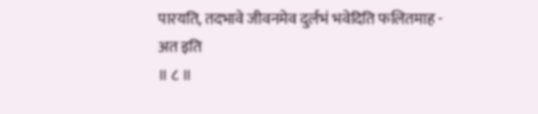पारयति, तदभावे जीवनमेव दुर्लभं भवेदिति फलितमाह -
अत इति
॥ ८ ॥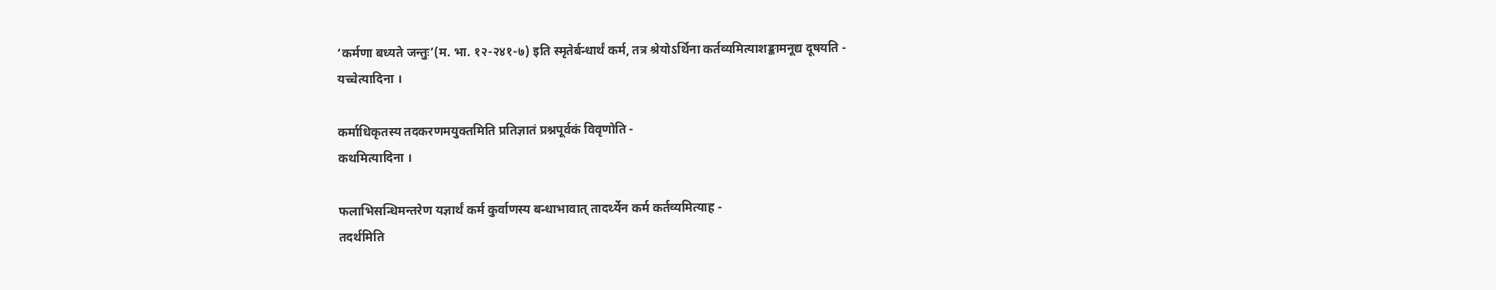‘कर्मणा बध्यते जन्तुः’(म. भा. १२-२४१-७) इति स्मृतेर्बन्धार्थं कर्म, तत्र श्रेयोऽर्थिना कर्तव्यमित्याशङ्कामनूद्य दूषयति -
यच्चेत्यादिना ।

कर्माधिकृतस्य तदकरणमयुक्तमिति प्रतिज्ञातं प्रश्नपूर्वकं विवृणोति -
कथमित्यादिना ।

फलाभिसन्धिमन्तरेण यज्ञार्थं कर्म कुर्वाणस्य बन्धाभावात् तादर्थ्येन कर्म कर्तव्यमित्याह -
तदर्थमिति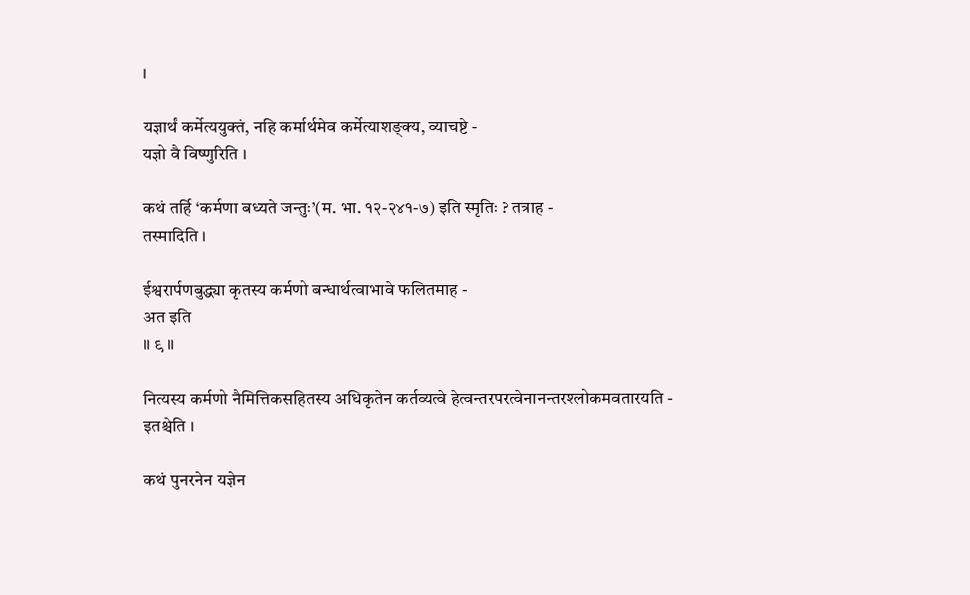।

यज्ञार्थं कर्मेत्ययुक्तं, नहि कर्मार्थमेव कर्मेत्याशङ्क्य, व्याचष्टे -
यज्ञो वै विष्णुरिति ।

कथं तर्हि ‘कर्मणा बध्यते जन्तुः’(म. भा. १२-२४१-७) इति स्मृतिः ? तत्राह -
तस्मादिति ।

ईश्वरार्पणबुद्ध्या कृतस्य कर्मणो बन्धार्थत्वाभावे फलितमाह -
अत इति
॥ ९ ॥

नित्यस्य कर्मणो नैमित्तिकसहितस्य अधिकृतेन कर्तव्यत्वे हेत्वन्तरपरत्वेनानन्तरश्लोकमवतारयति -
इतश्चेति ।

कथं पुनरनेन यज्ञेन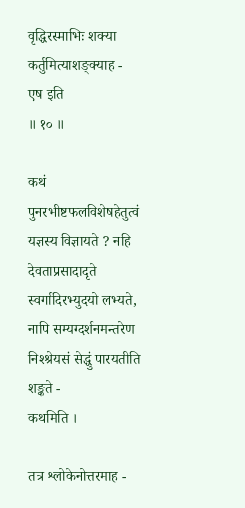वृद्धिरस्माभिः शक्या कर्तुमित्याशङ्क्याह -
एष इति
॥ १० ॥

कथं पुनरभीष्टफलविशेषहेतुत्वं यज्ञस्य विज्ञायते ? नहि देवताप्रसादादृते स्वर्गादिरभ्युदयो लभ्यते, नापि सम्यग्दर्शनमन्तरेण निश्श्रेयसं सेद्धुं पारयतीति शङ्कते -
कथमिति ।

तत्र श्लोकेनोत्तरमाह -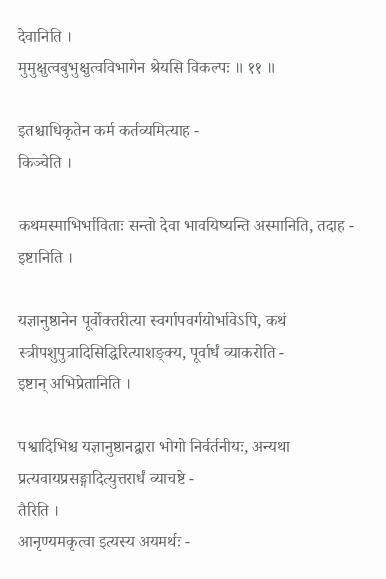देवानिति ।
मुमुक्षुत्वबुभुक्षुत्वविभागेन श्रेयसि विकल्पः ॥ ११ ॥

इतश्चाधिकृतेन कर्म कर्तव्यमित्याह -
किञ्चेति ।

कथमस्माभिर्भाविताः सन्तो देवा भावयिष्यन्ति अस्मानिति, तदाह -
इष्टानिति ।

यज्ञानुष्ठानेन पूर्वोक्तरीत्या स्वर्गापवर्गयोर्भावेऽपि, कथं स्त्रीपशुपुत्रादिसिद्धिरित्याशङ्क्य, पूर्वार्धं व्याकरोति -
इष्टान् अभिप्रेतानिति ।

पश्वादिभिश्च यज्ञानुष्ठानद्वारा भोगो निर्वर्तनीयः, अन्यथा प्रत्यवायप्रसङ्गादित्युत्तरार्धं व्याचष्टे -
तैरिति ।
आनृण्यमकृत्वा इत्यस्य अयमर्थः -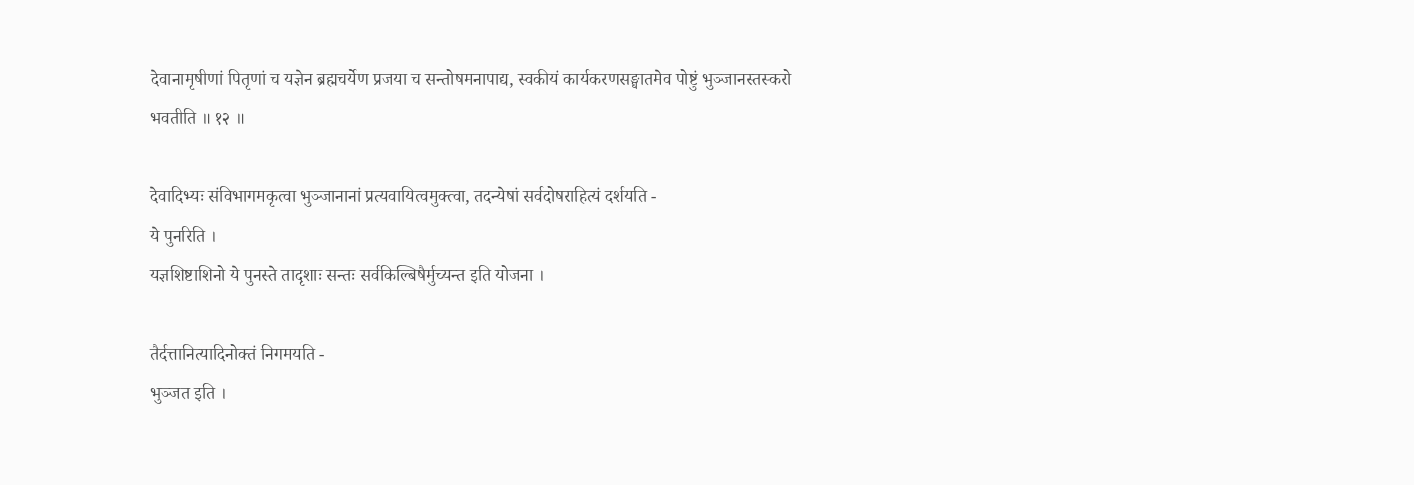देवानामृषीणां पितृणां च यज्ञेन ब्रह्मचर्येण प्रजया च सन्तोषमनापाद्य, स्वकीयं कार्यकरणसङ्घातमेव पोष्टुं भुञ्जानस्तस्करो भवतीति ॥ १२ ॥

देवादिभ्यः संविभागमकृत्वा भुञ्जानानां प्रत्यवायित्वमुक्त्वा, तदन्येषां सर्वदोषराहित्यं दर्शयति -
ये पुनरिति ।
यज्ञशिष्टाशिनो ये पुनस्ते तादृशाः सन्तः सर्वकिल्बिषैर्मुच्यन्त इति योजना ।

तैर्दत्तानित्यादिनोक्तं निगमयति -
भुञ्जत इति ।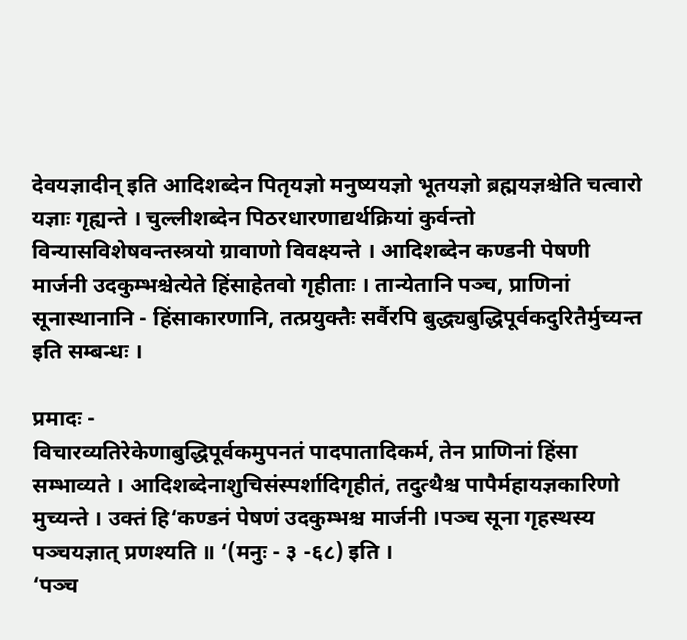देवयज्ञादीन् इति आदिशब्देन पितृयज्ञो मनुष्ययज्ञो भूतयज्ञो ब्रह्मयज्ञश्चेति चत्वारो यज्ञाः गृह्यन्ते । चुल्लीशब्देन पिठरधारणाद्यर्थक्रियां कुर्वन्तो विन्यासविशेषवन्तस्त्रयो ग्रावाणो विवक्ष्यन्ते । आदिशब्देन कण्डनी पेषणी मार्जनी उदकुम्भश्चेत्येते हिंसाहेतवो गृहीताः । तान्येतानि पञ्च, प्राणिनां सूनास्थानानि - हिंसाकारणानि, तत्प्रयुक्तैः सर्वैरपि बुद्ध्यबुद्धिपूर्वकदुरितैर्मुच्यन्त इति सम्बन्धः ।

प्रमादः -
विचारव्यतिरेकेणाबुद्धिपूर्वकमुपनतं पादपातादिकर्म, तेन प्राणिनां हिंसा सम्भाव्यते । आदिशब्देनाशुचिसंस्पर्शादिगृहीतं, तदुत्थैश्च पापैर्महायज्ञकारिणो मुच्यन्ते । उक्तं हि‘कण्डनं पेषणं उदकुम्भश्च मार्जनी ।पञ्च सूना गृहस्थस्य पञ्चयज्ञात् प्रणश्यति ॥ ‘(मनुः - ३ -६८) इति ।
‘पञ्च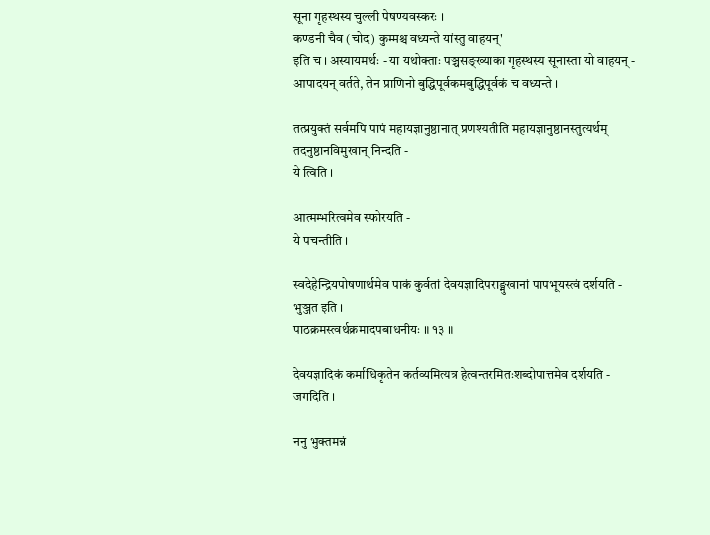सूना गृहस्थस्य चुल्ली पेषण्यवस्करः ।
कण्डनी चैव (चोद) कुम्मश्च वध्यन्ते यांस्तु वाहयन्'
इति च । अस्यायमर्थः - या यथोक्ताः पञ्चसङ्ख्याका गृहस्थस्य सूनास्ता यो वाहयन् - आपादयन् वर्तते, तेन प्राणिनो बुद्धिपूर्वकमबुद्धिपूर्वकं च वध्यन्ते ।

तत्प्रयुक्तं सर्वमपि पापं महायज्ञानुष्ठानात् प्रणश्यतीति महायज्ञानुष्ठानस्तुत्यर्थम् तदनुष्ठानविमुखान् निन्दति -
ये त्विति ।

आत्मम्भरित्वमेव स्फोरयति -
ये पचन्तीति ।

स्वदेहेन्द्रियपोषणार्थमेव पाकं कुर्वतां देवयज्ञादिपराङ्मुखानां पापभूयस्त्वं दर्शयति -
भुञ्जत इति ।
पाठक्रमस्त्वर्थक्रमादपबाधनीयः ॥ १३ ॥

देवयज्ञादिकं कर्माधिकृतेन कर्तव्यमित्यत्र हेत्वन्तरमितःशब्दोपात्तमेव दर्शयति -
जगदिति ।

ननु भुक्तमन्नं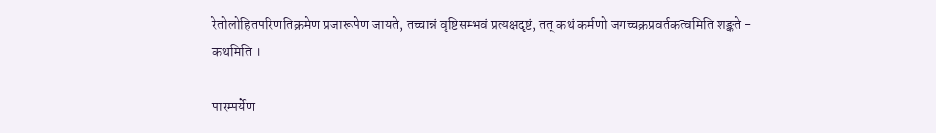रेतोलोहितपरिणतिक्रमेण प्रजारूपेण जायते, तच्चान्नं वृष्टिसम्भवं प्रत्यक्षदृष्टं, तत् कथं कर्मणो जगच्चक्रप्रवर्तकत्वमिति शङ्कते -
कथमिति ।

पारम्पर्येण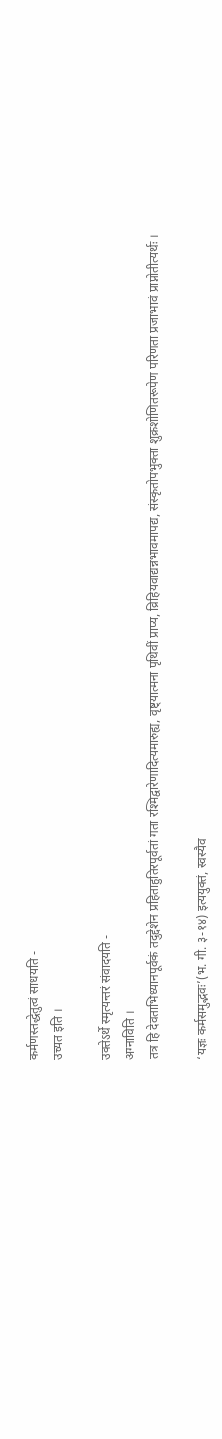कर्मणस्तद्धेतुत्वं साधयति -
उच्यत इति ।

उक्तेऽर्थे स्मृत्यन्तरं संवादयति -
अग्नाविति ।
तत्र हि देवताभिध्यानपूर्वकं तदुद्देशेन प्रहिताहुतिरपूर्वतां गता रश्मिद्वारेणादित्यमारुह्य, वृष्ट्यात्मना पृथिवीं प्राप्य, व्रिहियवाद्यन्नभावमापद्य, संस्कृतोपभुक्ता शुक्रशोणितरूपेण परिणता प्रजाभावं प्राप्नोतीत्यर्थः ।

‘यज्ञः कर्मसमुद्भवः’(भ. गी. ३-१४) इत्ययुक्तं, स्वस्यैव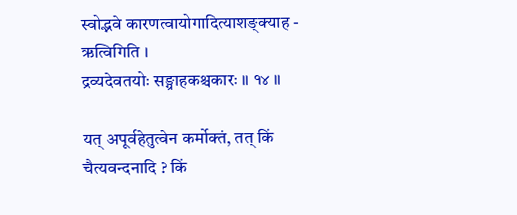स्वोद्भवे कारणत्वायोगादित्याशङ्क्याह -
ऋत्विगिति ।
द्रव्यदेवतयोः सङ्ग्राहकश्चकारः ॥ १४ ॥

यत् अपूर्वहेतुत्वेन कर्मोक्तं, तत् किं चैत्यवन्दनादि ? किं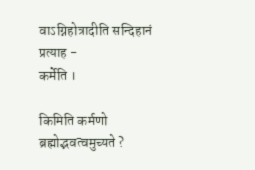वाऽग्निहोत्रादीति सन्दिहानं प्रत्याह -
कर्मेति ।

किमिति कर्मणो ब्रह्मोद्भवत्वमुच्यते ?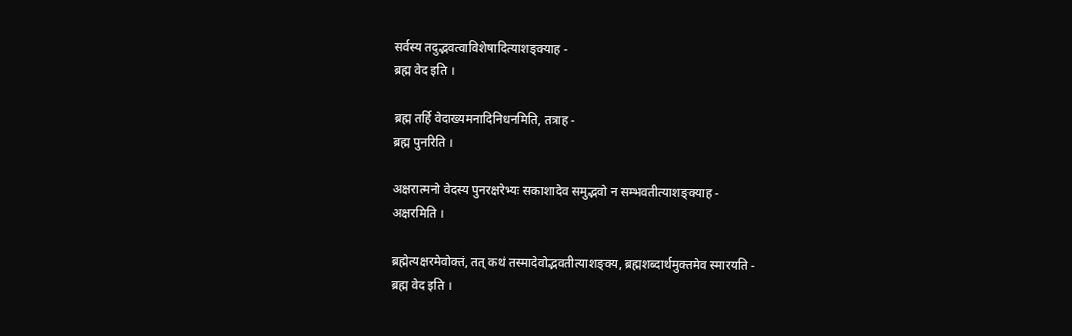सर्वस्य तदुद्भवत्वाविशेषादित्याशङ्क्याह -
ब्रह्म वेद इति ।

ब्रह्म तर्हि वेदाख्यमनादिनिधनमिति, तत्राह -
ब्रह्म पुनरिति ।

अक्षरात्मनो वेदस्य पुनरक्षरेभ्यः सकाशादेव समुद्भवो न सम्भवतीत्याशङ्क्याह -
अक्षरमिति ।

ब्रह्मेत्यक्षरमेवोक्तं, तत् कथं तस्मादेवोद्भवतीत्याशङ्क्य, ब्रह्मशब्दार्थमुक्तमेव स्मारयति -
ब्रह्म वेद इति ।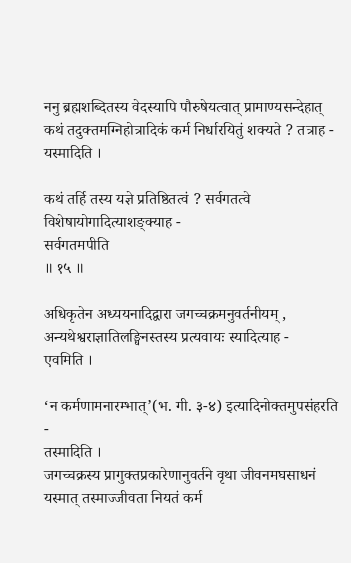ननु ब्रह्मशब्दितस्य वेदस्यापि पौरुषेयत्वात् प्रामाण्यसन्देहात् कथं तदुक्तमग्निहोत्रादिकं कर्म निर्धारयितुं शक्यते ? तत्राह -
यस्मादिति ।

कथं तर्हि तस्य यज्ञे प्रतिष्ठितत्वं ? सर्वगतत्वे विशेषायोगादित्याशङ्क्याह -
सर्वगतमपीति
॥ १५ ॥

अधिकृतेन अध्ययनादिद्वारा जगच्चक्रमनुवर्तनीयम् , अन्यथेश्वराज्ञातिलङ्घिनस्तस्य प्रत्यवायः स्यादित्याह -
एवमिति ।

‘न कर्मणामनारम्भात्’(भ. गी. ३-४) इत्यादिनोक्तमुपसंहरति -
तस्मादिति ।
जगच्चक्रस्य प्रागुक्तप्रकारेणानुवर्तने वृथा जीवनमघसाधनं यस्मात् तस्माज्जीवता नियतं कर्म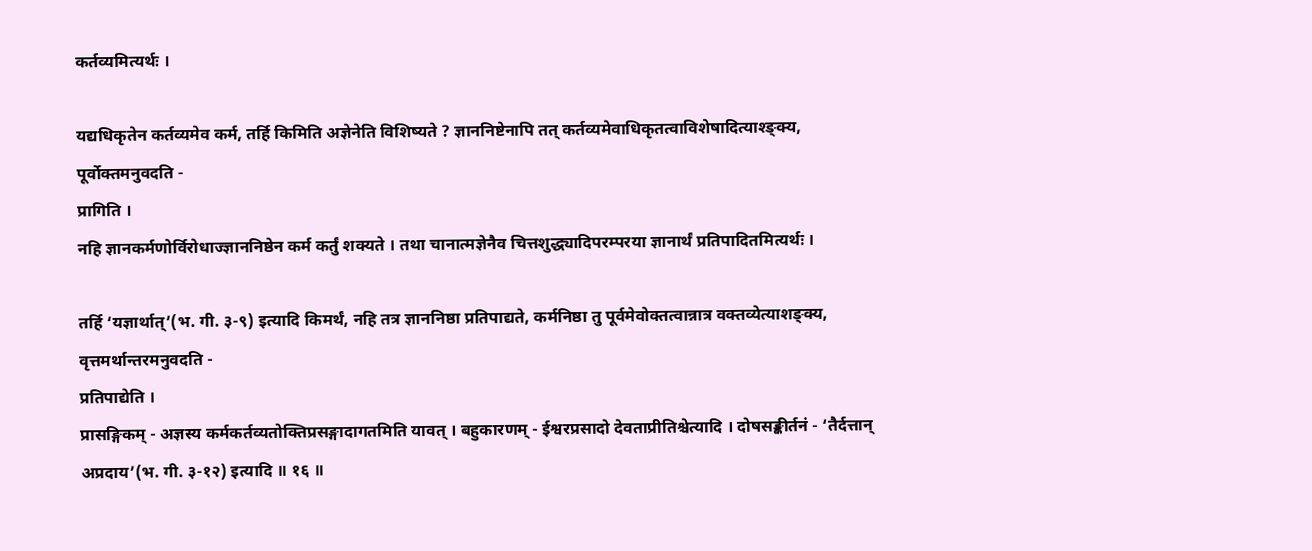कर्तव्यमित्यर्थः ।

यद्यधिकृतेन कर्तव्यमेव कर्म, तर्हि किमिति अज्ञेनेति विशिष्यते ? ज्ञाननिष्टेनापि तत् कर्तव्यमेवाधिकृतत्वाविशेषादित्याश्ङ्क्य, पूर्वोक्तमनुवदति -
प्रागिति ।
नहि ज्ञानकर्मणोर्विरोधाज्ज्ञाननिष्ठेन कर्म कर्तुं शक्यते । तथा चानात्मज्ञेनैव चित्तशुद्ध्यादिपरम्परया ज्ञानार्थं प्रतिपादितमित्यर्थः ।

तर्हि ‘यज्ञार्थात्’(भ. गी. ३-९) इत्यादि किमर्थं, नहि तत्र ज्ञाननिष्ठा प्रतिपाद्यते, कर्मनिष्ठा तु पूर्वमेवोक्तत्वान्नात्र वक्तव्येत्याशङ्क्य, वृत्तमर्थान्तरमनुवदति -
प्रतिपाद्येति ।
प्रासङ्गिकम् - अज्ञस्य कर्मकर्तव्यतोक्तिप्रसङ्गादागतमिति यावत् । बहुकारणम् - ईश्वरप्रसादो देवताप्रीतिश्चेत्यादि । दोषसङ्कीर्तनं - ‘तैर्दत्तान् अप्रदाय’(भ. गी. ३-१२) इत्यादि ॥ १६ ॥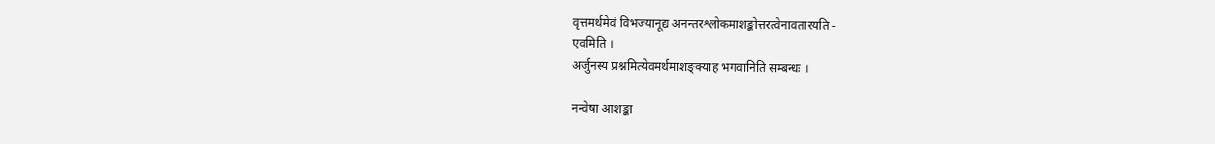वृत्तमर्थमेवं विभज्यानूद्य अनन्तरश्लोकमाशङ्कोत्तरत्वेनावतारयति -
एवमिति ।
अर्जुनस्य प्रश्नमित्येवमर्थमाशङ्क्याह भगवानिति सम्बन्धः ।

नन्वेषा आशङ्का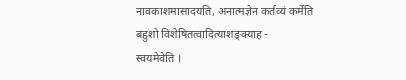नावकाशमासादयति, अनात्मज्ञेन कर्तव्यं कर्मेति बहुशो विशेषितत्वादित्याशङ्क्याह -
स्वयमेवेति ।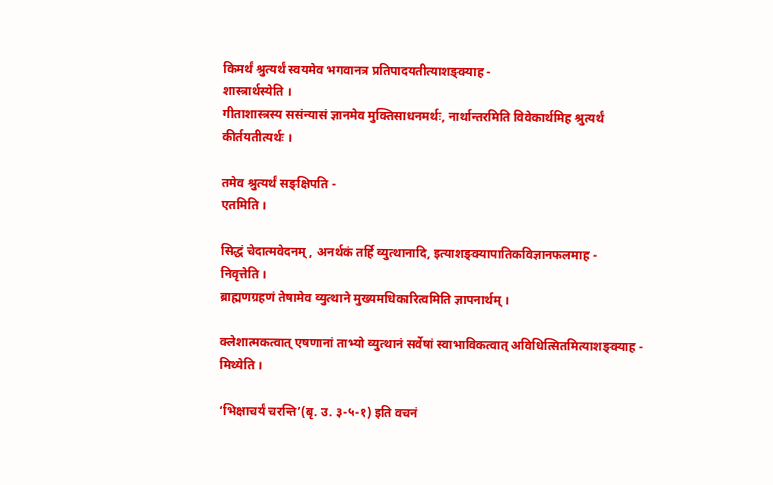किमर्थं श्रुत्यर्थं स्वयमेव भगवानत्र प्रतिपादयतीत्याशङ्क्याह -
शास्त्रार्थस्येति ।
गीताशास्त्रस्य ससंन्यासं ज्ञानमेव मुक्तिसाधनमर्थः, नार्थान्तरमिति विवेकार्थमिह श्रुत्यर्थं कीर्तयतीत्यर्थः ।

तमेव श्रुत्यर्थं सङ्क्षिपति -
एतमिति ।

सिद्धं चेदात्मवेदनम् , अनर्थकं तर्हि व्युत्थानादि, इत्याशङ्क्यापातिकविज्ञानफलमाह -
निवृत्तेति ।
ब्राह्मणग्रहणं तेषामेव व्युत्थाने मुख्यमधिकारित्वमिति ज्ञापनार्थम् ।

क्लेशात्मकत्वात् एषणानां ताभ्यो व्युत्थानं सर्वेषां स्वाभाविकत्वात् अविधित्सितमित्याशङ्क्याह -
मिथ्येति ।

‘भिक्षाचर्यं चरन्ति’(बृ. उ. ३-५-१) इति वचनं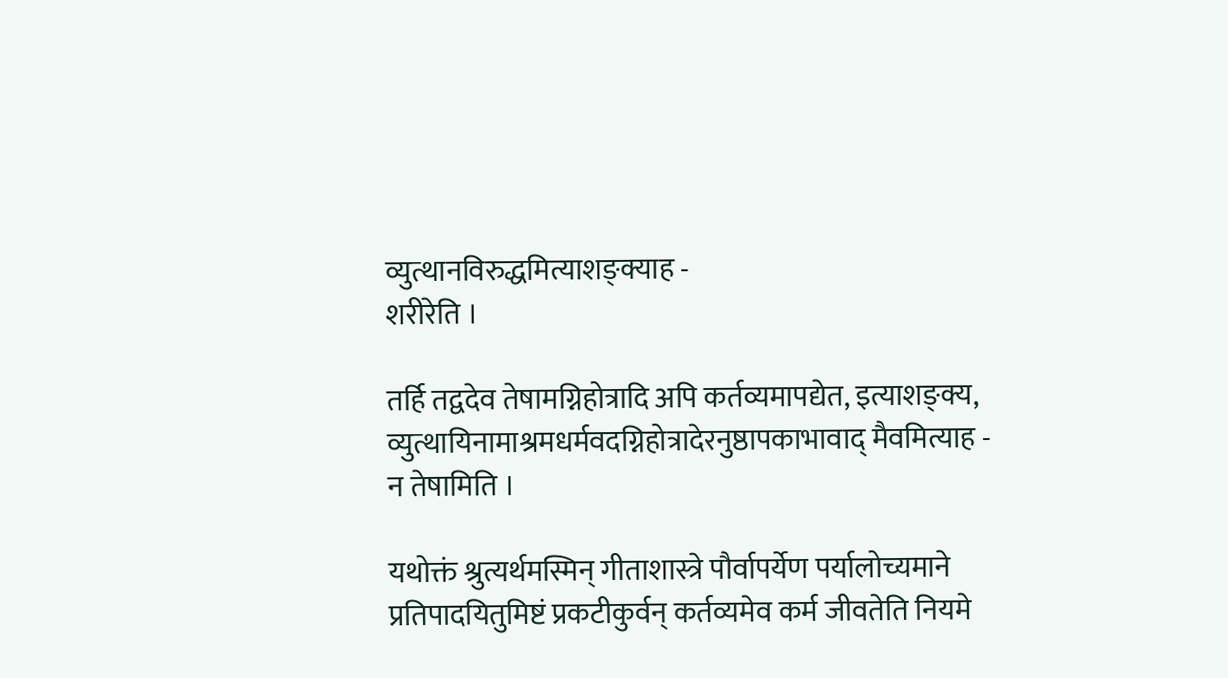व्युत्थानविरुद्धमित्याशङ्क्याह -
शरीरेति ।

तर्हि तद्वदेव तेषामग्निहोत्रादि अपि कर्तव्यमापद्येत, इत्याशङ्क्य, व्युत्थायिनामाश्रमधर्मवदग्निहोत्रादेरनुष्ठापकाभावाद् मैवमित्याह -
न तेषामिति ।

यथोक्तं श्रुत्यर्थमस्मिन् गीताशास्त्रे पौर्वापर्येण पर्यालोच्यमाने प्रतिपादयितुमिष्टं प्रकटीकुर्वन् कर्तव्यमेव कर्म जीवतेति नियमे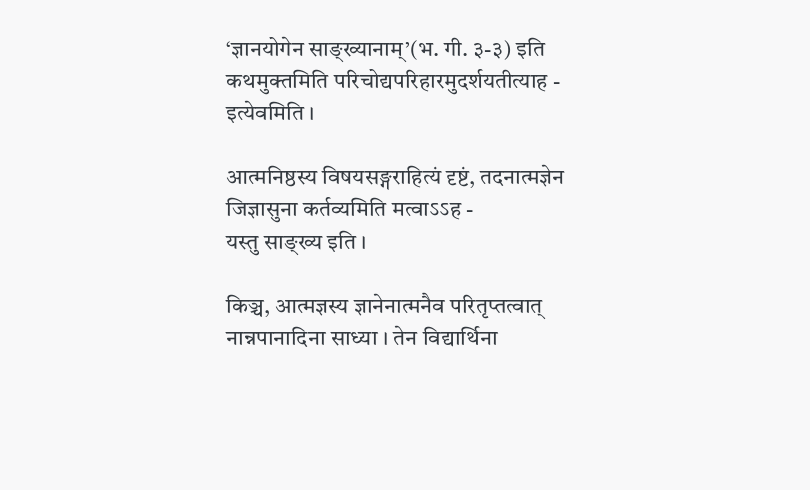‘ज्ञानयोगेन साङ्ख्यानाम्’(भ. गी. ३-३) इति कथमुक्तमिति परिचोद्यपरिहारमुदर्शयतीत्याह -
इत्येवमिति ।

आत्मनिष्ठस्य विषयसङ्गराहित्यं दृष्टं, तदनात्मज्ञेन जिज्ञासुना कर्तव्यमिति मत्वाऽऽह -
यस्तु साङ्ख्य इति ।

किञ्च, आत्मज्ञस्य ज्ञानेनात्मनैव परितृप्तत्वात् नान्नपानादिना साध्या । तेन विद्यार्थिना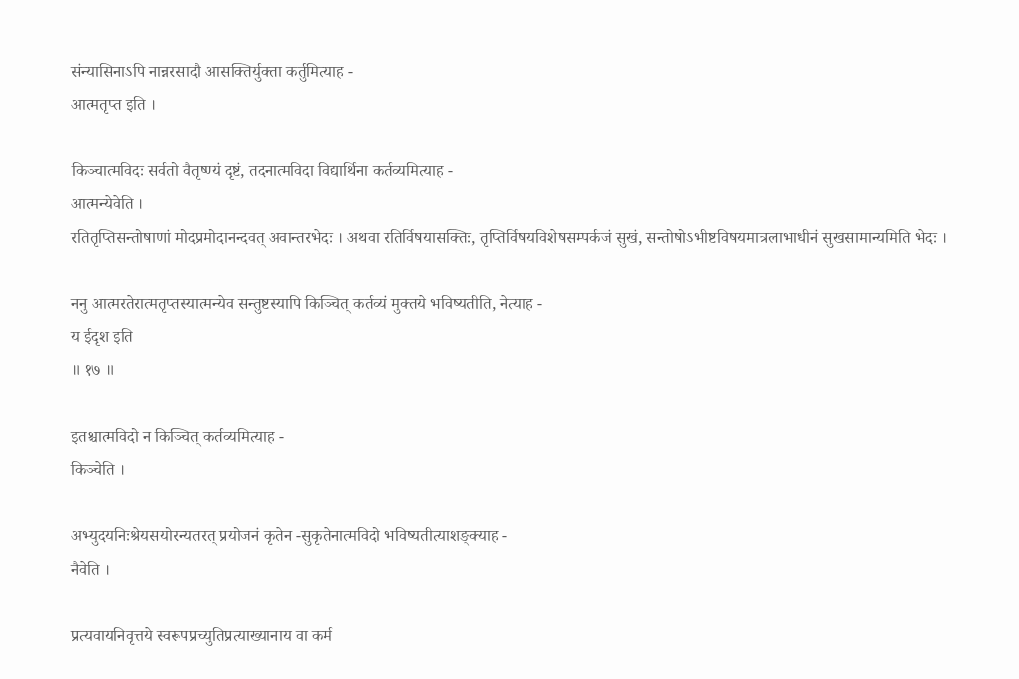संन्यासिनाऽपि नान्नरसादौ आसक्तिर्युक्ता कर्तुमित्याह -
आत्मतृप्त इति ।

किञ्चात्मविदः सर्वतो वैतृष्ण्यं दृष्टं, तदनात्मविदा विद्यार्थिना कर्तव्यमित्याह -
आत्मन्येवेति ।
रतितृप्तिसन्तोषाणां मोदप्रमोदानन्दवत् अवान्तरभेदः । अथवा रतिर्विषयासक्तिः, तृप्तिर्विषयविशेषसम्पर्कजं सुखं, सन्तोषोऽभीष्टविषयमात्रलाभाधीनं सुखसामान्यमिति भेदः ।

ननु आत्मरतेरात्मतृप्तस्यात्मन्येव सन्तुष्टस्यापि किञ्चित् कर्तव्यं मुक्तये भविष्यतीति, नेत्याह -
य ईदृश इति
॥ १७ ॥

इतश्चात्मविदो न किञ्चित् कर्तव्यमित्याह -
किञ्चेति ।

अभ्युदयनिःश्रेयसयोरन्यतरत् प्रयोजनं कृतेन -सुकृतेनात्मविदो भविष्यतीत्याशङ्क्याह -
नैवेति ।

प्रत्यवायनिवृत्तये स्वरूपप्रच्युतिप्रत्याख्यानाय वा कर्म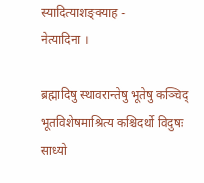स्यादित्याशङ्क्याह -
नेत्यादिना ।

ब्रह्मादिषु स्थावरान्तेषु भूतेषु कञ्चिद् भूतविशेषमाश्रित्य कश्चिदर्थो विदुषः साध्यो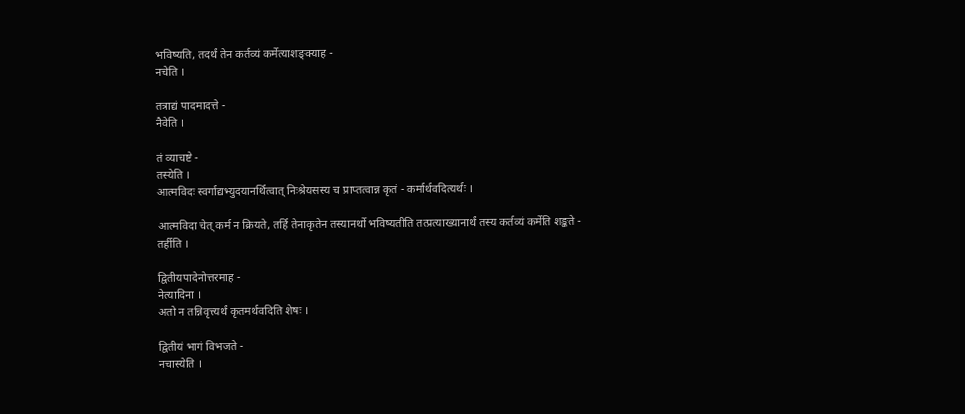भविष्यति, तदर्थं तेन कर्तव्यं कर्मेत्याशङ्क्याह -
नचेति ।

तत्राद्यं पादमादत्ते -
नैवेति ।

तं व्याचष्टे -
तस्येति ।
आत्मविदः स्वर्गाद्यभ्युदयानर्थित्वात् निःश्रेयसस्य च प्राप्तत्वान्न कृतं - कर्मार्थवदित्यर्थः ।

आत्मविदा चेत् कर्म न क्रियते, तर्हि तेनाकृतेन तस्यानर्थो भविष्यतीति तत्प्रत्याख्यानार्थं तस्य कर्तव्यं कर्मेति शङ्कते -
तर्हीति ।

द्वितीयपादेनोत्तरमाह -
नेत्यादिना ।
अतो न तन्निवृत्त्यर्थं कृतमर्थवदिति शेषः ।

द्वितीयं भागं विभजते -
नचास्येति ।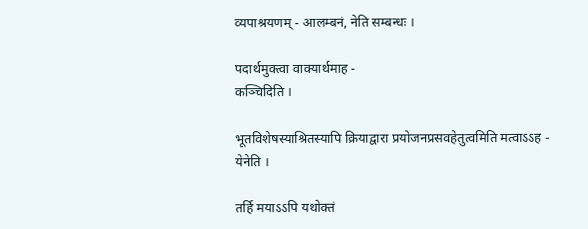व्यपाश्रयणम् - आलम्बनं, नेति सम्बन्धः ।

पदार्थमुक्त्वा वाक्यार्थमाह -
कञ्चिदिति ।

भूतविशेषस्याश्रितस्यापि क्रियाद्वारा प्रयोजनप्रसवहेतुत्वमिति मत्वाऽऽह -
येनेति ।

तर्हि मयाऽऽपि यथोक्तं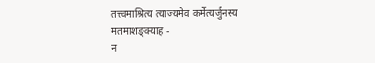तत्त्वमाश्रित्य त्याज्यमेव कर्मेत्यर्जुनस्य मतमाशङ्क्याह -
न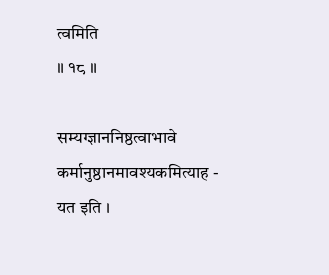त्वमिति
॥ १८ ॥

सम्यग्ज्ञाननिष्ठत्वाभावे कर्मानुष्ठानमावश्यकमित्याह -
यत इति ।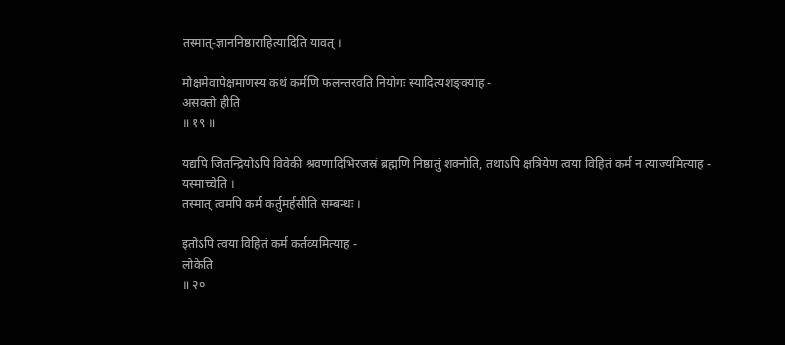तस्मात्-ज्ञाननिष्ठाराहित्यादिति यावत् ।

मोक्षमेवापेक्षमाणस्य कथं कर्मणि फलन्तरवति नियोगः स्यादित्यशङ्क्याह -
असक्तो हीति
॥ १९ ॥

यद्यपि जितन्द्रियोऽपि विवेकी श्रवणादिभिरजस्रं ब्रह्मणि निष्ठातुं शक्नोति, तथाऽपि क्षत्रियेण त्वया विहितं कर्म न त्याज्यमित्याह -
यस्माच्चेति ।
तस्मात् त्वमपि कर्म कर्तुमर्हसीति सम्बन्धः ।

इतोऽपि त्वया विहितं कर्म कर्तव्यमित्याह -
लोकेति
॥ २०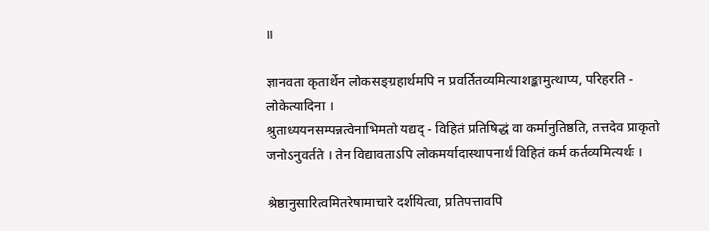॥

ज्ञानवता कृतार्थेन लोकसङ्ग्रहार्थमपि न प्रवर्तितव्यमित्याशङ्कामुत्थाप्य, परिहरति -
लोकेत्यादिना ।
श्रुताध्ययनसम्पन्नत्वेनाभिमतो यद्यद् - विहितं प्रतिषिद्धं वा कर्मानुतिष्ठति, तत्तदेव प्राकृतो जनोऽनुवर्तते । तेन विद्यावताऽपि लोकमर्यादास्थापनार्थं विहितं कर्म कर्तव्यमित्यर्थः ।

श्रेष्ठानुसारित्वमितरेषामाचारे दर्शयित्वा, प्रतिपत्तावपि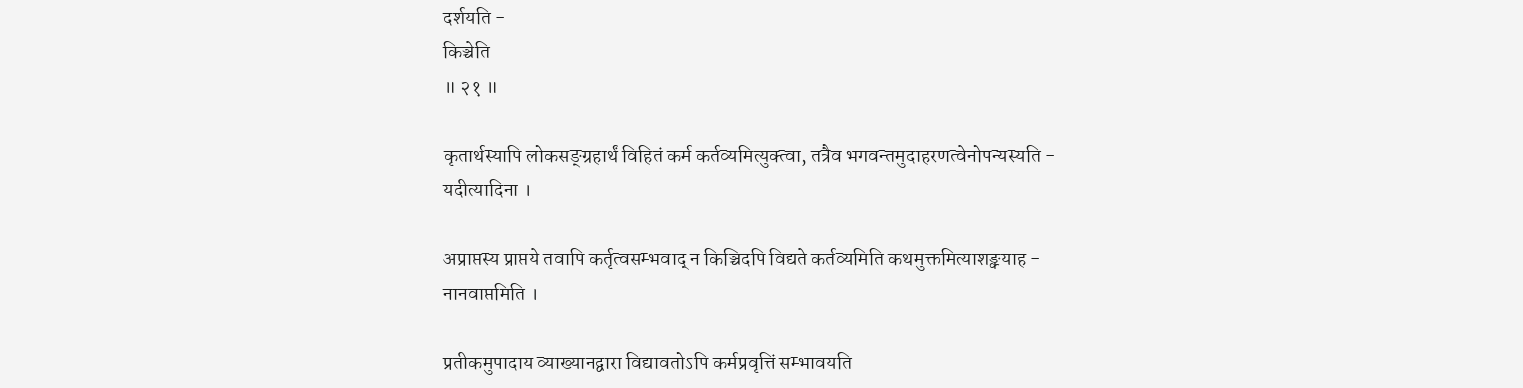दर्शयति -
किञ्चेति
॥ २१ ॥

कृतार्थस्यापि लोकसङ्ग्रहार्थं विहितं कर्म कर्तव्यमित्युक्त्वा, तत्रैव भगवन्तमुदाहरणत्वेनोपन्यस्यति -
यदीत्यादिना ।

अप्राप्तस्य प्राप्तये तवापि कर्तृत्वसम्भवाद् न किञ्चिदपि विद्यते कर्तव्यमिति कथमुक्तमित्याशङ्क्याह -
नानवाप्तमिति ।

प्रतीकमुपादाय व्याख्यानद्वारा विद्यावतोऽपि कर्मप्रवृत्तिं सम्भावयति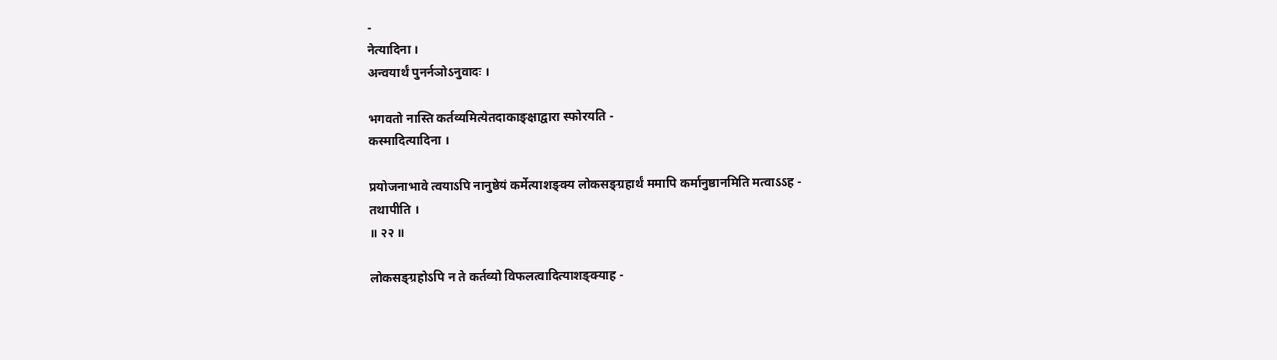-
नेत्यादिना ।
अन्वयार्थं पुनर्नञोऽनुवादः ।

भगवतो नास्ति कर्तव्यमित्येतदाकाङ्क्षाद्वारा स्फोरयति -
कस्मादित्यादिना ।

प्रयोजनाभावे त्वयाऽपि नानुष्ठेयं कर्मेत्याशङ्क्य लोकसङ्ग्रहार्थं ममापि कर्मानुष्ठानमिति मत्वाऽऽह -
तथापीति ।
॥ २२ ॥

लोकसङ्ग्रहोऽपि न ते कर्तव्यो विफलत्वादित्याशङ्क्याह -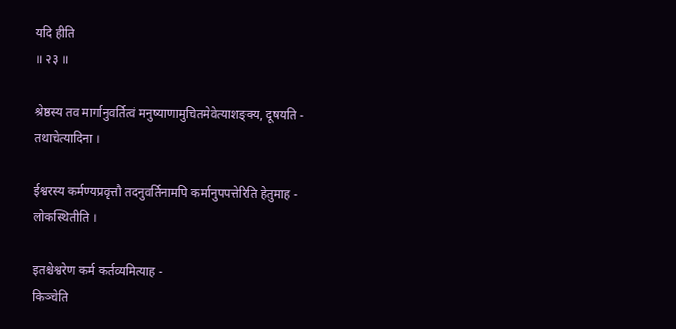यदि हीति
॥ २३ ॥

श्रेष्ठस्य तव मार्गानुवर्तित्वं मनुष्याणामुचितमेवेत्याशङ्क्य, दूषयति -
तथाचेत्यादिना ।

ईश्वरस्य कर्मण्यप्रवृत्तौ तदनुवर्तिनामपि कर्मानुपपत्तेरिति हेतुमाह -
लोकस्थितीति ।

इतश्चेश्वरेण कर्म कर्तव्यमित्याह -
किञ्चेति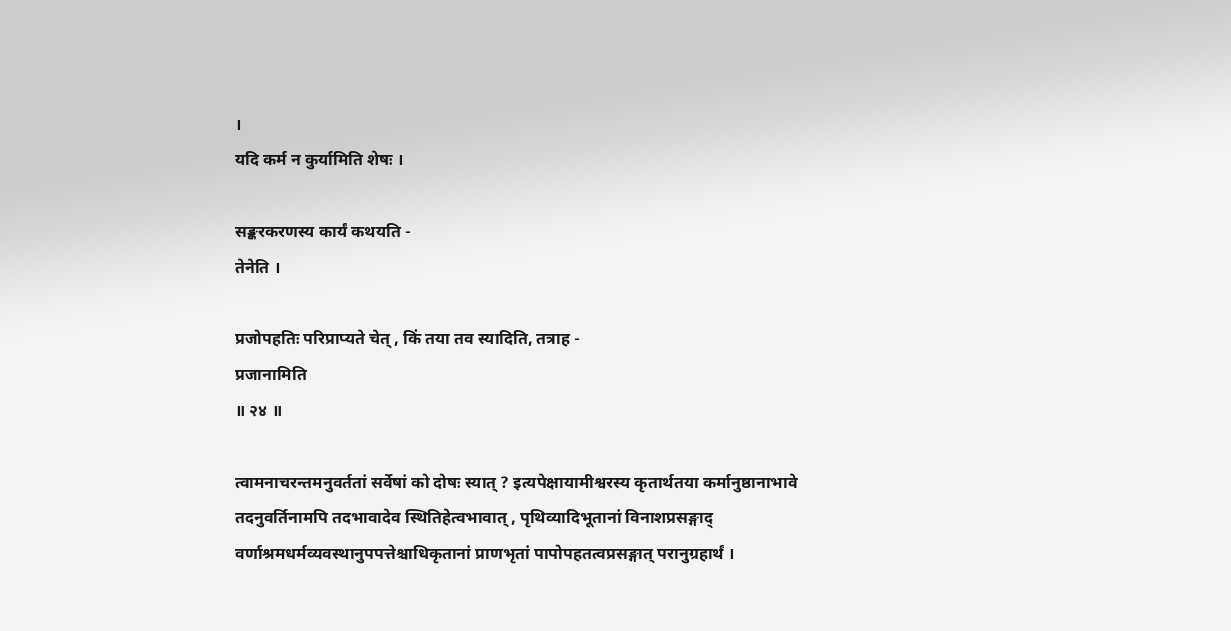।
यदि कर्म न कुर्यामिति शेषः ।

सङ्करकरणस्य कार्यं कथयति -
तेनेति ।

प्रजोपहतिः परिप्राप्यते चेत् , किं तया तव स्यादिति, तत्राह -
प्रजानामिति
॥ २४ ॥

त्वामनाचरन्तमनुवर्ततां सर्वेषां को दोषः स्यात् ? इत्यपेक्षायामीश्वरस्य कृतार्थतया कर्मानुष्ठानाभावे तदनुवर्तिनामपि तदभावादेव स्थितिहेत्वभावात् , पृथिव्यादिभूतानां विनाशप्रसङ्गाद् वर्णाश्रमधर्मव्यवस्थानुपपत्तेश्चाधिकृतानां प्राणभृतां पापोपहतत्वप्रसङ्गात् परानुग्रहार्थं ।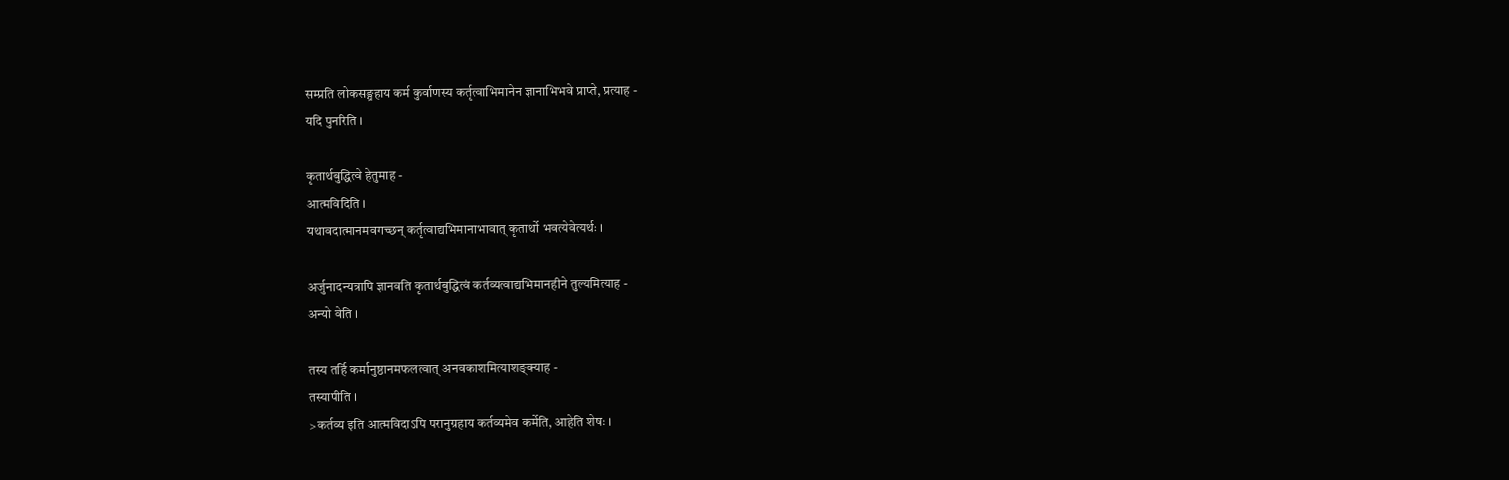सम्प्रति लोकसङ्ग्रहाय कर्म कुर्वाणस्य कर्तृत्वाभिमानेन ज्ञानाभिभवे प्राप्ते, प्रत्याह -
यदि पुनरिति ।

कृतार्थबुद्धित्वे हेतुमाह -
आत्मविदिति ।
यथावदात्मानमवगच्छन् कर्तृत्वाद्यभिमानाभावात् कृतार्थो भवत्येवेत्यर्थः ।

अर्जुनादन्यत्रापि ज्ञानवति कृतार्थबुद्धित्वं कर्तव्यत्वाद्यभिमानहीने तुल्यमित्याह -
अन्यो वेति ।

तस्य तर्हि कर्मानुष्ठानमफलत्वात् अनवकाशमित्याशङ्क्याह -
तस्यापीति ।
>कर्तव्य इति आत्मविदाऽपि परानुग्रहाय कर्तव्यमेव कर्मेति, आहेति शेषः ।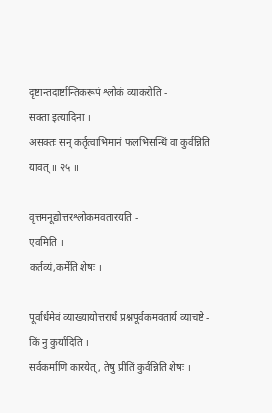दृष्टान्तदार्ष्टान्तिकरूपं श्लोकं व्याकरोति -
सक्ता इत्यादिना ।
असक्तः सन् कर्तृत्वाभिमानं फलभिसन्धिं वा कुर्वन्निति यावत् ॥ २५ ॥

वृत्तमनूद्योत्तरश्लोकमवतारयति -
एवमिति ।
कर्तव्यं,कर्मेति शेषः ।

पूर्वार्धमेवं व्याख्यायोत्तरार्धं प्रश्नपूर्वकमवतार्य व्याचष्टे -
किं नु कुर्यादिति ।
सर्वकर्माणि कारयेत् , तेषु प्रीतिं कुर्वन्निति शेषः ।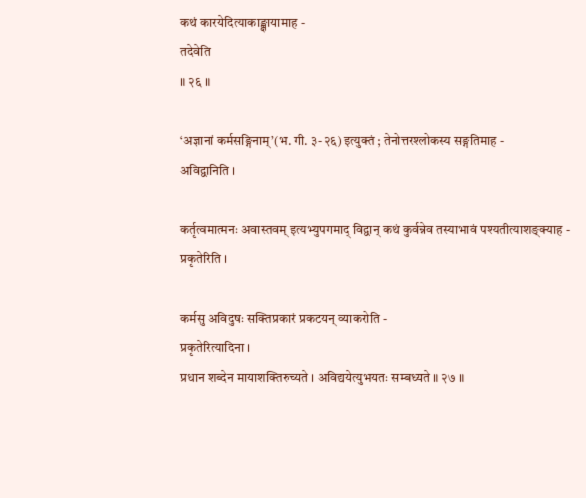कथं कारयेदित्याकाङ्क्षायामाह -
तदेवेति
॥ २६ ॥

‘अज्ञानां कर्मसङ्गिनाम्’(भ. गी. ३-२६) इत्युक्तं ; तेनोत्तरश्लोकस्य सङ्गतिमाह -
अविद्वानिति ।

कर्तृत्वमात्मनः अवास्तवम् इत्यभ्युपगमाद् विद्वान् कथं कुर्वन्नेव तस्याभावं पश्यतीत्याशङ्क्याह -
प्रकृतेरिति ।

कर्मसु अविदुषः सक्तिप्रकारं प्रकटयन् व्याकरोति -
प्रकृतेरित्यादिना ।
प्रधान शब्देन मायाशक्तिरुच्यते । अविद्ययेत्युभयतः सम्बध्यते ॥ २७ ॥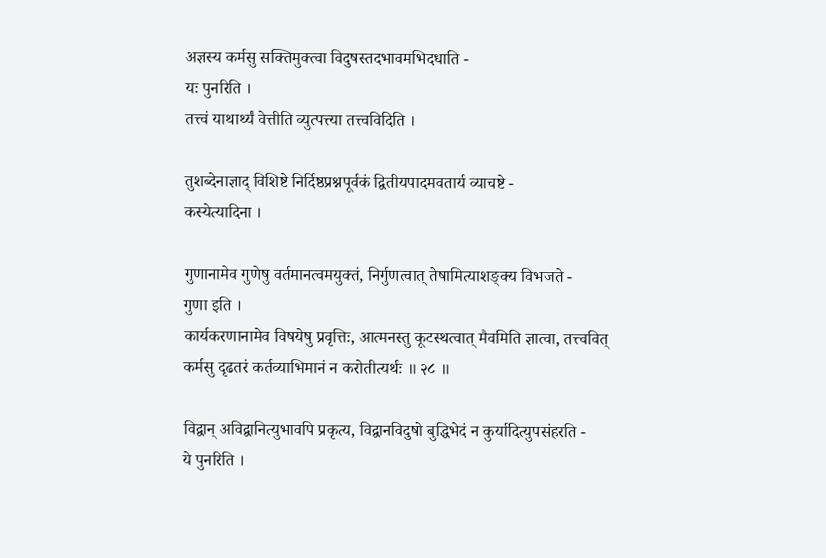अज्ञस्य कर्मसु सक्तिमुक्त्वा विदुषस्तदभावमभिदधाति -
यः पुनरिति ।
तत्त्वं याथार्थ्यं वेत्तीति व्युत्पत्त्या तत्त्वविदिति ।

तुशब्देनाज्ञाद् विशिष्टे निर्दिष्ठप्रश्नपूर्वकं द्वितीयपादमवतार्य व्याचष्टे -
कस्येत्यादिना ।

गुणानामेव गुणेषु वर्तमानत्वमयुक्तं, निर्गुणत्वात् तेषामित्याशङ्क्य विभजते -
गुणा इति ।
कार्यकरणानामेव विषयेषु प्रवृत्तिः, आत्मनस्तु कूटस्थत्वात् मैवमिति ज्ञात्वा, तत्त्ववित् कर्मसु दृढतरं कर्तव्याभिमानं न करोतीत्यर्थः ॥ २८ ॥

विद्वान् अविद्वानित्युभावपि प्रकृत्य, विद्वानविदुषो बुद्धिभेदं न कुर्यादित्युपसंहरति -
ये पुनरिति ।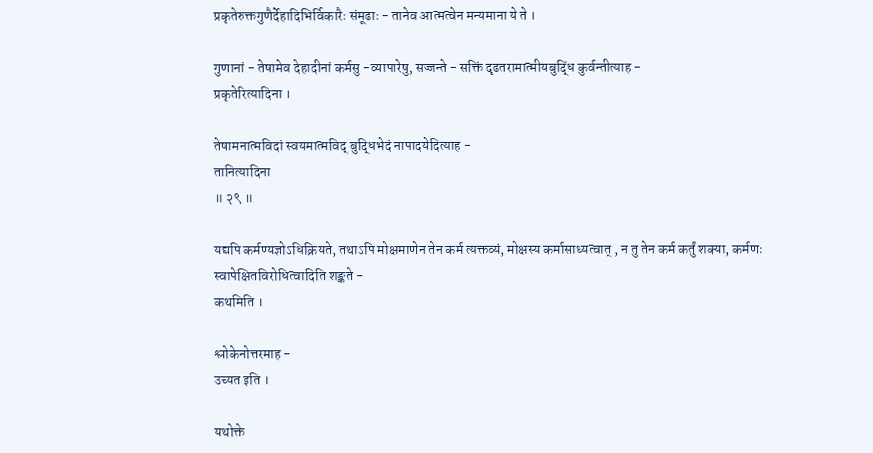प्रकृतेरुक्तगुणैर्देहादिभिर्विकारैः संमूढाः - तानेव आत्मत्वेन मन्यमाना ये ते ।

गुणानां - तेषामेव देहादीनां कर्मसु -व्यापारेषु, सज्जन्ते - सक्तिं दृढतरामात्मीयबुद्धिं कुर्वन्तीत्याह -
प्रकृतेरित्यादिना ।

तेषामनात्मविदां स्वयमात्मविद् बुद्धिभेदं नापादयेदित्याह -
तानित्यादिना
॥ २९ ॥

यद्यपि कर्मण्यज्ञोऽधिक्रियते, तथाऽपि मोक्षमाणेन तेन कर्म त्यक्तव्यं, मोक्षस्य कर्मासाध्यत्वात् , न तु तेन कर्म कर्तुं शक्या, कर्मणः स्वापेक्षितविरोधित्वादिति शङ्कते -
कथमिति ।

श्लोकेनोत्तरमाह -
उच्यत इति ।

यथोक्ते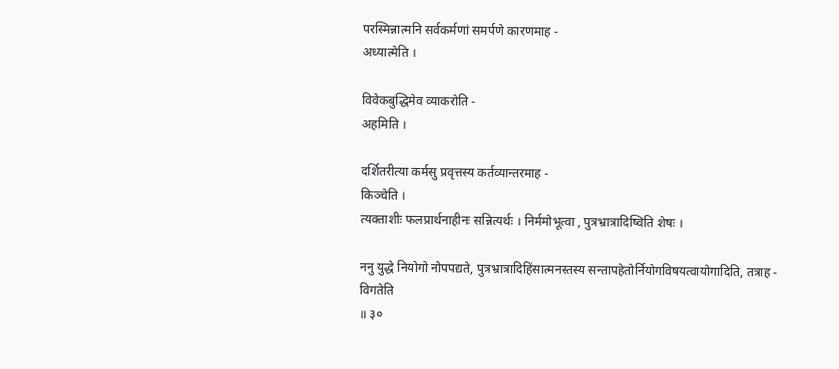परस्मिन्नात्मनि सर्वकर्मणां समर्पणे कारणमाह -
अध्यात्मेति ।

विवेकबुद्धिमेव व्याकरोति -
अहमिति ।

दर्शितरीत्या कर्मसु प्रवृत्तस्य कर्तव्यान्तरमाह -
किञ्चेति ।
त्यक्ताशीः फलप्रार्थनाहीनः सन्नित्यर्थः । निर्ममोभूत्वा , पुत्रभ्रात्रादिष्विति शेषः ।

ननु युद्धे नियोगो नोपपद्यते, पुत्रभ्रात्रादिहिंसात्मनस्तस्य सन्तापहेतोर्नियोगविषयत्वायोगादिति, तत्राह -
विगतेति
॥ ३०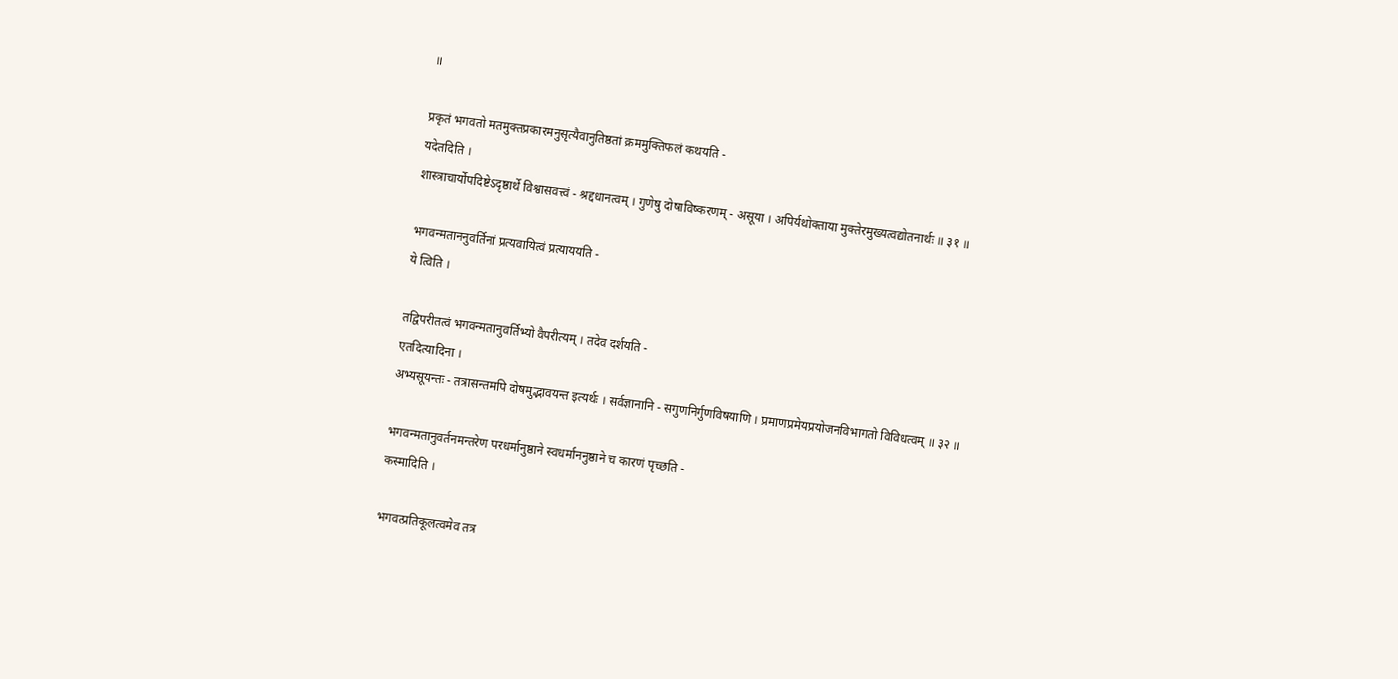॥

प्रकृतं भगवतो मतमुक्तप्रकारमनुसृत्यैवानुतिष्ठतां क्रममुक्तिफलं कथयति -
यदेतदिति ।
शास्त्राचार्योपदिष्टेऽदृष्ठार्थे विश्वासवत्त्वं - श्रद्दधानत्वम् । गुणेषु दोषाविष्करणम् - असूया । अपिर्यथोक्ताया मुक्तेरमुख्यत्वद्योतनार्थः ॥ ३१ ॥

भगवन्मताननुवर्तिनां प्रत्यवायित्वं प्रत्याययति -
ये त्विति ।

तद्विपरीतत्वं भगवन्मतानुवर्तिभ्यो वैपरीत्यम् । तदेव दर्शयति -
एतदित्यादिना ।
अभ्यसूयन्तः - तत्रासन्तमपि दोषमुद्भावयन्त इत्यर्थः । सर्वज्ञानानि - सगुणनिर्गुणविषयाणि । प्रमाणप्रमेयप्रयोजनविभागतो विविधत्वम् ॥ ३२ ॥

भगवन्मतानुवर्तनमन्तरेण परधर्मानुष्ठाने स्वधर्माननुष्ठाने च कारणं पृच्छति -
कस्मादिति ।

भगवत्प्रतिकूलत्वमेव तत्र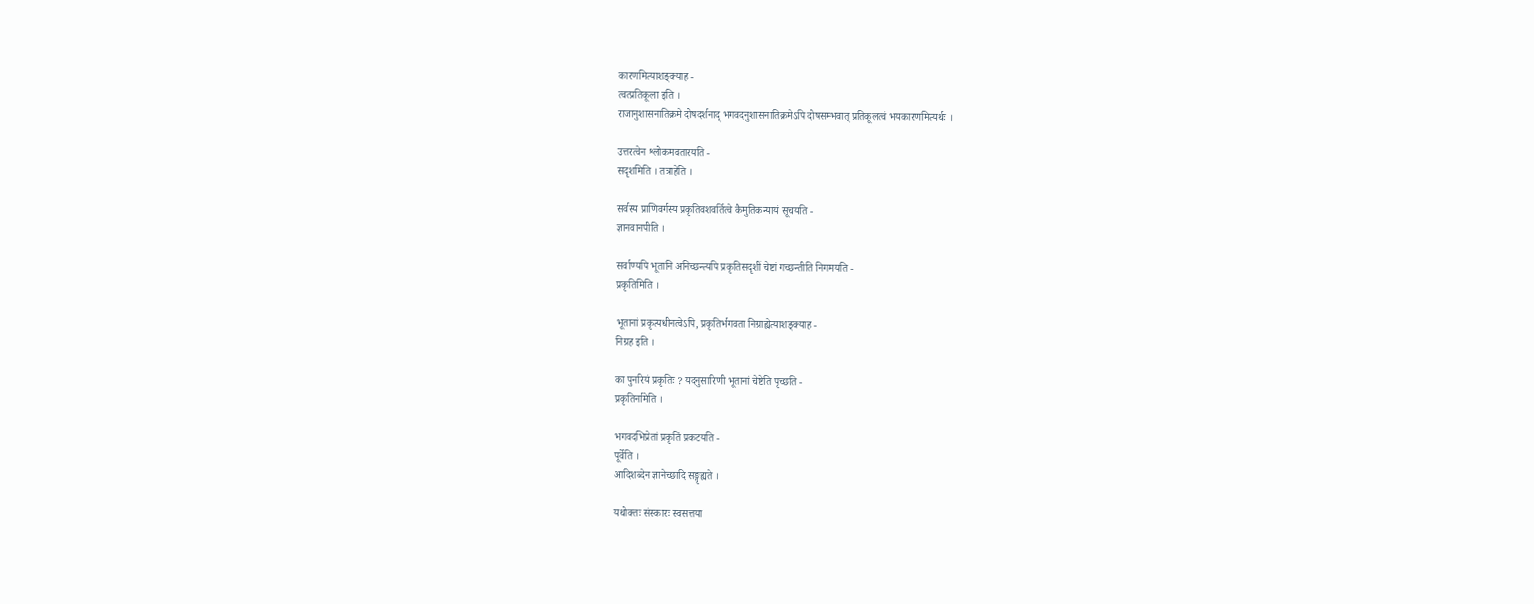कारणमित्याशङ्क्याह -
त्वत्प्रतिकूला इति ।
राजानुशासनातिक्रमे दोषदर्शनाद् भगवदनुशासनातिक्रमेऽपि दोषसम्भवात् प्रतिकूलत्वं भयकारणमित्यर्थः ।

उत्तरत्वेन श्लोकमवतारयति -
सदृशमिति । तत्राहेति ।

सर्वस्य प्राणिवर्गस्य प्रकृतिवशवर्तित्वे कैमुतिकन्यायं सूचयति -
ज्ञानवानपीति ।

सर्वाण्यपि भूतानि अनिच्छन्त्यपि प्रकृतिसदृशीं चेष्टां गच्छन्तीति निगमयति -
प्रकृतिमिति ।

भूतानां प्रकृत्यधीनत्वेऽपि, प्रकृतिर्भगवता निग्राह्येत्याशङ्क्याह -
निग्रह इति ।

का पुनरियं प्रकृतिः ? यदनुसारिणी भूतानां चेष्टेति पृच्छति -
प्रकृतिर्नामेति ।

भगवदभिप्रेतां प्रकृतिं प्रकटयति -
पूर्वेति ।
आदिशब्देन ज्ञानेच्छादि सङ्गृह्यते ।

यथोक्तः संस्कारः स्वसत्तया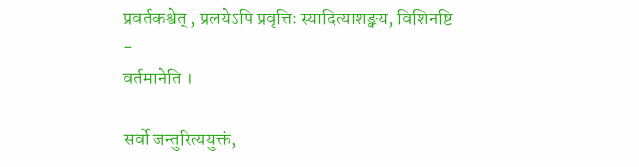प्रवर्तकश्वेत् , प्रलयेऽपि प्रवृत्तिः स्यादित्याशङ्क्य, विशिनष्टि -
वर्तमानेति ।

सर्वो जन्तुरित्ययुक्तं,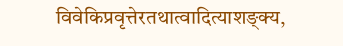विवेकिप्रवृत्तेरतथात्वादित्याशङ्क्य,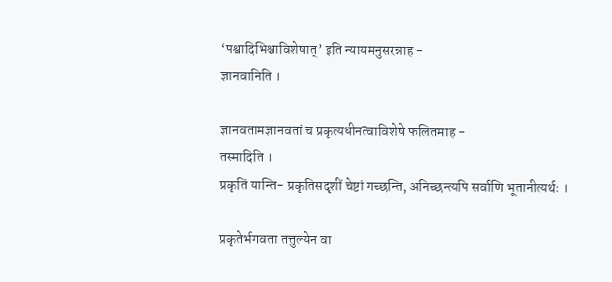‘पश्वादिभिश्चाविशेषात्’ इति न्यायमनुसरन्नाह -
ज्ञानवानिति ।

ज्ञानवतामज्ञानवतां च प्रकृत्यधीनत्वाविशेषे फलितमाह -
तस्मादिति ।
प्रकृतिं यान्ति- प्रकृतिसदृशीं चेष्टां गच्छन्ति, अनिच्छन्त्यपि सर्वाणि भूतानीत्यर्थः ।

प्रकृतेर्भगवता तत्तुल्येन वा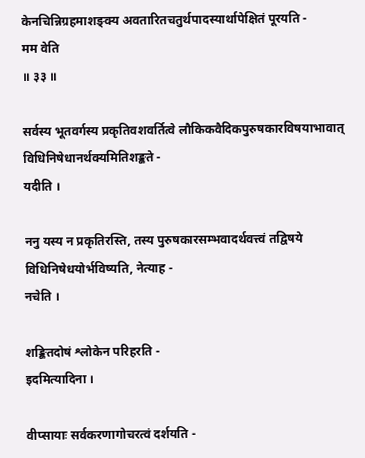केनचिन्निग्रहमाशङ्क्य अवतारितचतुर्थपादस्यार्थापेक्षितं पूरयति -
मम वेति
॥ ३३ ॥

सर्वस्य भूतवर्गस्य प्रकृतिवशवर्तित्वे लौकिकवैदिकपुरुषकारविषयाभावात् विधिनिषेधानर्थक्यमितिशङ्कते -
यदीति ।

ननु यस्य न प्रकृतिरस्ति, तस्य पुरुषकारसम्भवादर्थवत्त्वं तद्विषये विधिनिषेधयोर्भविष्यति, नेत्याह -
नचेति ।

शङ्कितदोषं श्लोकेन परिहरति -
इदमित्यादिना ।

वीप्सायाः सर्वकरणागोचरत्वं दर्शयति -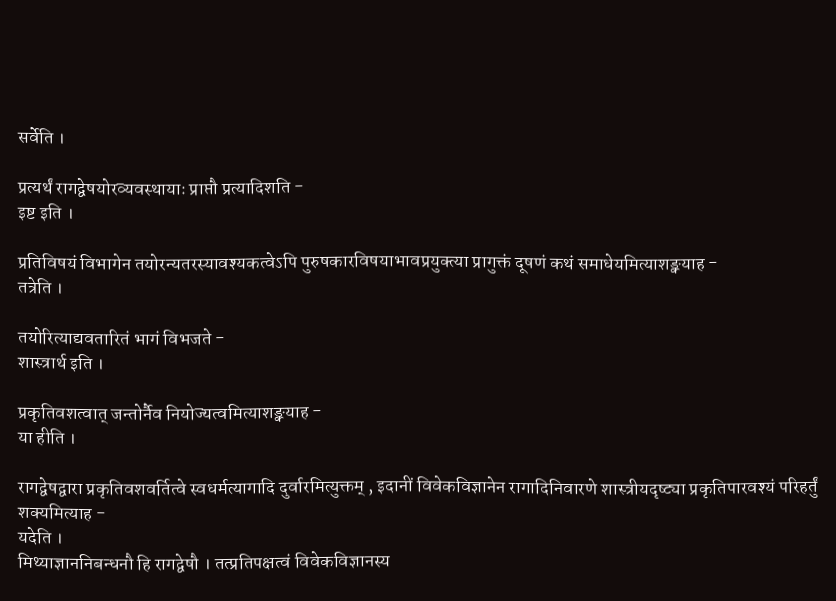सर्वेति ।

प्रत्यर्थं रागद्वेषयोरव्यवस्थायाः प्राप्तौ प्रत्यादिशति -
इष्ट इति ।

प्रतिविषयं विभागेन तयोरन्यतरस्यावश्यकत्वेऽपि पुरुषकारविषयाभावप्रयुक्त्या प्रागुक्तं दूषणं कथं समाधेयमित्याशङ्क्याह -
तत्रेति ।

तयोरित्याद्यवतारितं भागं विभजते -
शास्त्रार्थ इति ।

प्रकृतिवशत्वात् जन्तोर्नैव नियोज्यत्वमित्याशङ्क्याह -
या हीति ।

रागद्वेषद्वारा प्रकृतिवशवर्तित्वे स्वधर्मत्यागादि दुर्वारमित्युक्तम् , इदानीं विवेकविज्ञानेन रागादिनिवारणे शास्त्रीयदृष्ट्या प्रकृतिपारवश्यं परिहर्तुं शक्यमित्याह -
यदेति ।
मिथ्याज्ञाननिबन्धनौ हि रागद्वेषौ । तत्प्रतिपक्षत्वं विवेकविज्ञानस्य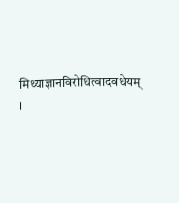मिथ्याज्ञानविरोधित्वादवधेयम् ।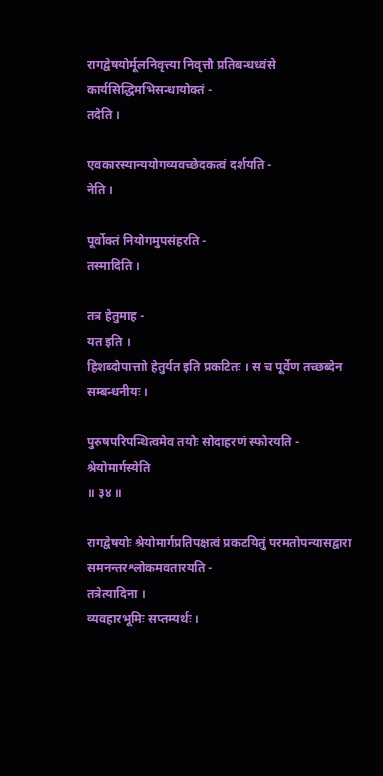रागद्वेषयोर्मूलनिवृत्त्या निवृत्तौ प्रतिबन्धध्वंसे कार्यसिद्धिमभिसन्धायोक्तं -
तदेति ।

एवकारस्यान्ययोगव्यवच्छेदकत्वं दर्शयति -
नेति ।

पूर्वोक्तं नियोगमुपसंहरति -
तस्मादिति ।

तत्र हेतुमाह -
यत इति ।
हिशब्दोपात्ताो हेतुर्यत इति प्रकटितः । स च पूर्वेण तच्छब्देन सम्बन्धनीयः ।

पुरुषपरिपन्थित्वमेव तयोः सोदाहरणं स्फोरयति -
श्रेयोमार्गस्येति
॥ ३४ ॥

रागद्वेषयोः श्रेयोमार्गप्रतिपक्षत्वं प्रकटयितुं परमतोपन्यासद्वारा समनन्तरश्लोकमवतारयति -
तत्रेत्यादिना ।
व्यवहारभूमिः सप्तम्यर्थः ।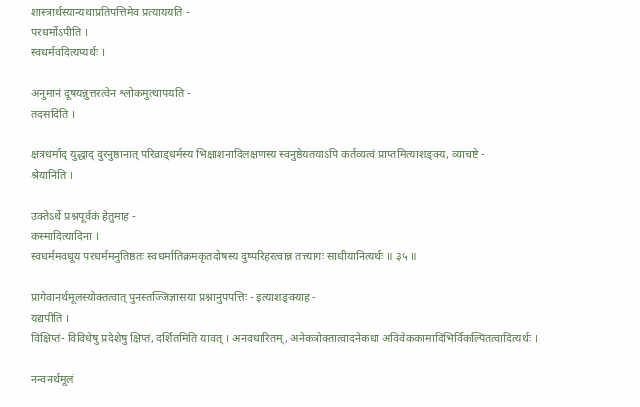शास्त्रार्थस्यान्यथाप्रतिपत्तिमेव प्रत्याययति -
परधर्मोऽपीति ।
स्वधर्मवदित्यप्यर्थः ।

अनुमानं दूषयन्नुत्तरत्वेन श्लोकमुत्थापयति -
तदसदिति ।

क्षत्रधर्माद् युद्धाद् दुरनुष्ठानात् परिव्राड्धर्मस्य भिक्षाशनादिलक्षणस्य स्वनुष्ठेयतयाऽपि कर्तव्यत्वं प्राप्तमित्याशङ्क्य, व्याचष्टे -
श्रेयानिति ।

उक्तेऽर्थे प्रश्नपूर्वकं हेतुमाह -
कस्मादित्यादिना ।
स्वधर्ममवधूय परधर्ममनुतिष्ठतः स्वधर्मातिक्रमकृतदोषस्य दुष्परिहरत्वान्न तत्त्यागः साधीयानित्यर्थः ॥ ३५ ॥

प्रागेवानर्थमूलस्योक्तत्वात् पुनस्तज्जिज्ञासया प्रश्नानुपपत्तिः - इत्याशङ्क्याह -
यद्यपीति ।
विक्षिप्तं- विविधेषु प्रदेशेषु क्षिप्तं, दर्शितमिति यावत् । अनवधारितम्, अनेकत्रोक्तात्वादनेकधा अविवेककामादिभिर्विकल्पितत्वादित्यर्थः ।

नन्वनर्थमूलं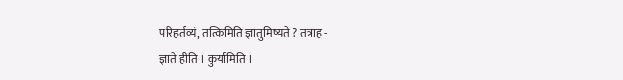परिहर्तव्यं, तत्किमिति ज्ञातुमिष्यते ? तत्राह -
ज्ञाते हीति । कुर्यामिति ।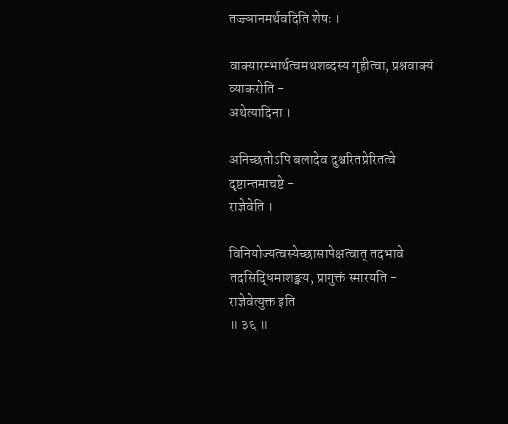तज्ज्ञानमर्थवदिति शेषः ।

वाक्यारम्भार्थत्वमथशब्दस्य गृहीत्वा, प्रश्नवाक्यं व्याकरोति -
अथेत्यादिना ।

अनिच्छतोऽपि बलादेव दुश्चरितप्रेरितत्वे दृष्टान्तमाचष्टे -
राज्ञेवेति ।

विनियोज्यत्वस्येच्छासापेक्षत्वात् तदभावे तदसिद्धिमाशङ्क्य, प्रागुक्तं स्मारयति -
राज्ञेवेत्युक्त इति
॥ ३६ ॥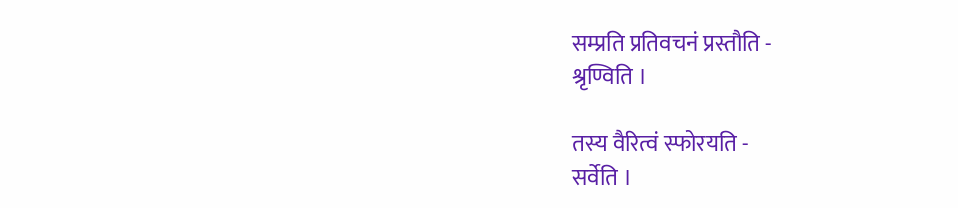सम्प्रति प्रतिवचनं प्रस्तौति -
श्रृण्विति ।

तस्य वैरित्वं स्फोरयति -
सर्वेति ।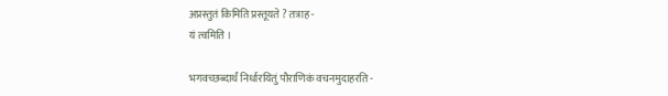अप्रस्तुतं किमिति प्रस्तूयते ? तत्राह -
यं त्वमिति ।

भगवच्छब्दार्थं निर्धारयितुं पौराणिकं वचनमुदाहरति -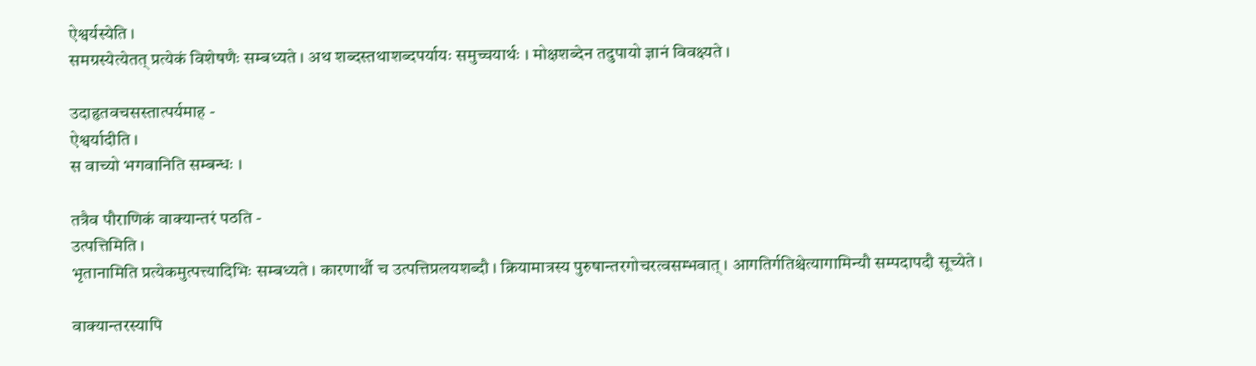ऐश्वर्यस्येति ।
समग्रस्येत्येतत् प्रत्येकं विशेषणैः सम्बध्यते । अथ शब्दस्तथाशब्दपर्यायः समुच्चयार्थः । मोक्षशब्देन तदुपायो ज्ञानं विवक्ष्यते ।

उदाहृतवचसस्तात्पर्यमाह -
ऐश्वर्यादीति ।
स वाच्यो भगवानिति सम्बन्धः ।

तत्रैव पौराणिकं वाक्यान्तरं पठति -
उत्पत्तिमिति ।
भृतानामिति प्रत्येकमुत्पत्त्यादिभिः सम्बध्यते । कारणार्थौ च उत्पत्तिप्रलयशब्दौ । क्रियामात्रस्य पुरुषान्तरगोचरत्वसम्भवात् । आगतिर्गतिश्चेत्यागामिन्यौ सम्पदापदौ सूच्येते ।

वाक्यान्तरस्यापि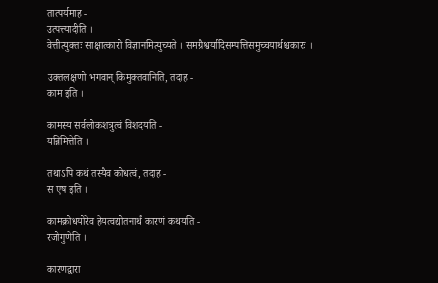तात्पर्यमाह -
उत्पत्त्यादीति ।
वेत्तीत्युक्तः साक्षात्कारो विज्ञानमित्युच्यते । समग्रैश्वर्यादिसम्पत्तिसमुच्चयार्थश्चकारः ।

उक्तलक्षणो भगवान् किमुक्तवानिति, तदाह -
काम इति ।

कामस्य सर्वलोकशत्रुत्वं विशदयति -
यन्निमित्तेति ।

तथाऽपि कथं तस्यैव कोधत्वं, तदाह -
स एष इति ।

कामक्रोधयोरेव हेयत्वद्योतनार्थं कारणं कथयति -
रजोगुणेति ।

कारणद्वारा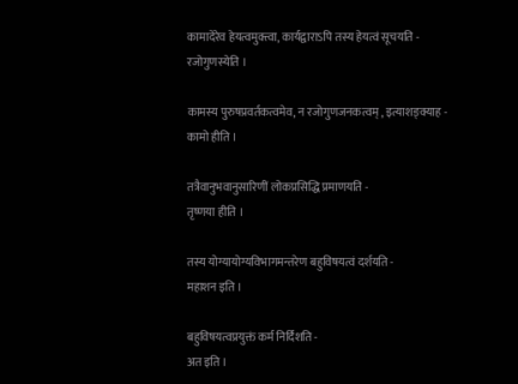कामादेरेव हेयत्वमुक्त्वा, कार्यद्वाराऽपि तस्य हेयत्वं सूचयति -
रजोगुणस्येति ।

कामस्य पुरुषप्रवर्तकत्वमेव, न रजोगुणजनकत्वम् , इत्याशङ्क्याह -
कामो हीति ।

तत्रैवानुभवानुसारिणीं लोकप्रसिद्धि प्रमाणयति -
तृष्णया हीति ।

तस्य योग्यायोग्यविभागमन्तरेण बहुविषयत्वं दर्शयति -
महाशन इति ।

बहुविषयत्वप्रयुक्तं कर्म निर्दिशति -
अत इति ।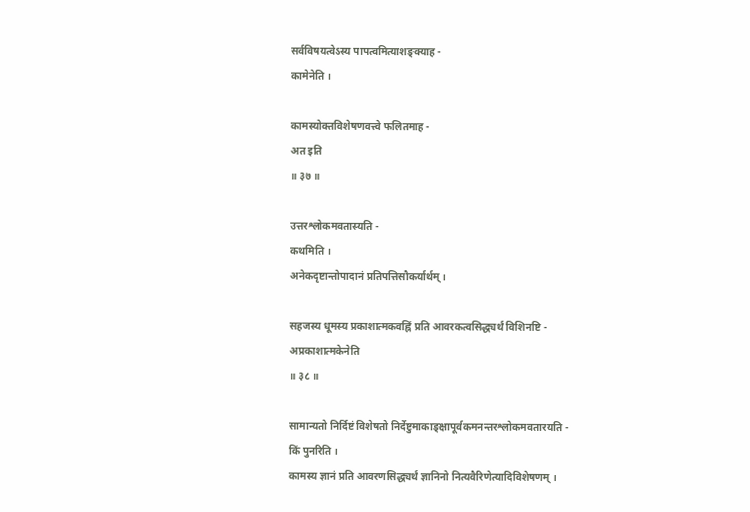सर्वविषयत्वेऽस्य पापत्वमित्याशङ्क्याह -
कामेनेति ।

कामस्योक्तविशेषणवत्त्वे फलितमाह -
अत इति
॥ ३७ ॥

उत्तरश्लोकमवतास्यति -
कथमिति ।
अनेकदृष्टान्तोपादानं प्रतिपत्तिसौकर्यार्थम् ।

सहजस्य धूमस्य प्रकाशात्मकवह्निं प्रति आवरकत्वसिद्ध्यर्थं विशिनष्टि -
अप्रकाशात्मकेनेति
॥ ३८ ॥

सामान्यतो निर्दिष्टं विशेषतो निर्देष्टुमाकाङ्क्षापूर्वकमनन्तरश्लोकमवतारयति -
किं पुनरिति ।
कामस्य ज्ञानं प्रति आवरणसिद्ध्यर्थं ज्ञानिनो नित्यवैरिणेत्यादिविशेषणम् ।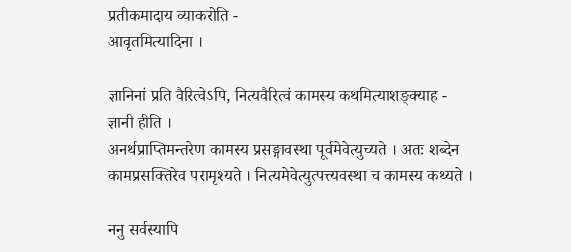प्रतीकमादाय व्याकरोति -
आवृतमित्यादिना ।

ज्ञानिनां प्रति वैरित्वेऽपि, नित्यवैरित्वं कामस्य कथमित्याशङ्क्याह -
ज्ञानी हीति ।
अनर्थप्राप्तिमन्तरेण कामस्य प्रसङ्गावस्था पूर्वमेवेत्युच्यते । अतः शब्देन कामप्रसक्तिरेव परामृश्यते । नित्यमेवेत्युत्पत्त्यवस्था च कामस्य कथ्यते ।

ननु सर्वस्यापि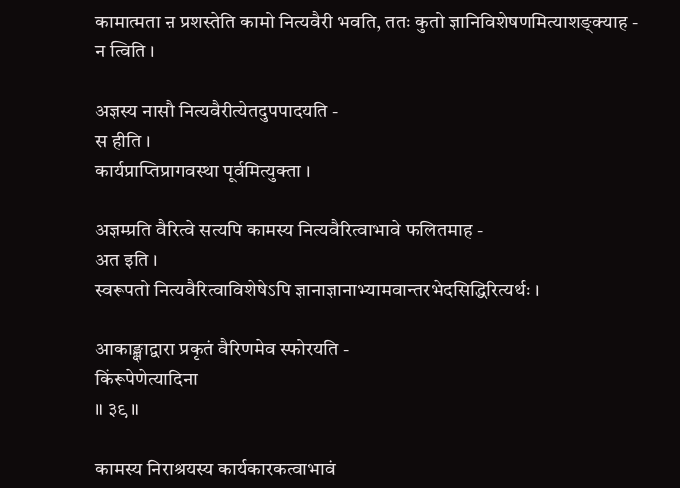कामात्मता ऩ प्रशस्तेति कामो नित्यवैरी भवति, ततः कुतो ज्ञानिविशेषणमित्याशङ्क्याह -
न त्विति ।

अज्ञस्य नासौ नित्यवैरीत्येतदुपपादयति -
स हीति ।
कार्यप्राप्तिप्रागवस्था पूर्वमित्युक्ता ।

अज्ञम्प्रति वैरित्वे सत्यपि कामस्य नित्यवैरित्वाभावे फलितमाह -
अत इति ।
स्वरूपतो नित्यवैरित्वाविशेषेऽपि ज्ञानाज्ञानाभ्यामवान्तरभेदसिद्धिरित्यर्थः ।

आकाङ्क्षाद्वारा प्रकृतं वैरिणमेव स्फोरयति -
किंरूपेणेत्यादिना
॥ ३९ ॥

कामस्य निराश्रयस्य कार्यकारकत्वाभावं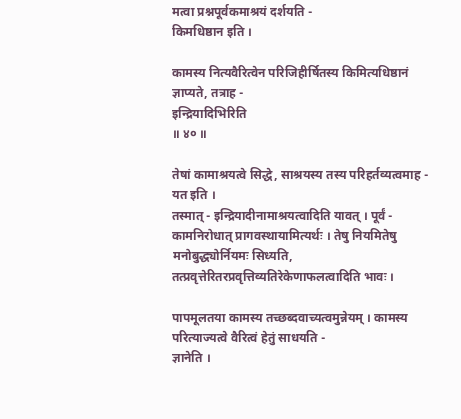मत्वा प्रश्नपूर्वकमाश्रयं दर्शयति -
किमधिष्ठान इति ।

कामस्य नित्यवैरित्वेन परिजिहीर्षितस्य किमित्यधिष्ठानं ज्ञाप्यते, तत्राह -
इन्द्रियादिभिरिति
॥ ४० ॥

तेषां कामाश्रयत्वे सिद्धे, साश्रयस्य तस्य परिहर्तव्यत्वमाह -
यत इति ।
तस्मात् - इन्द्रियादीनामाश्रयत्वादिति यावत् । पूर्वं - कामनिरोधात् प्रागवस्थायामित्यर्थः । तेषु नियमितेषु मनोबुद्ध्योर्नियमः सिध्यति, तत्प्रवृत्तेरितरप्रवृत्तिव्यतिरेकेणाफलत्वादिति भावः ।

पापमूलतया कामस्य तच्छब्दवाच्यत्वमुन्नेयम् । कामस्य परित्याज्यत्वे वैरित्वं हेतुं साधयति -
ज्ञानेति ।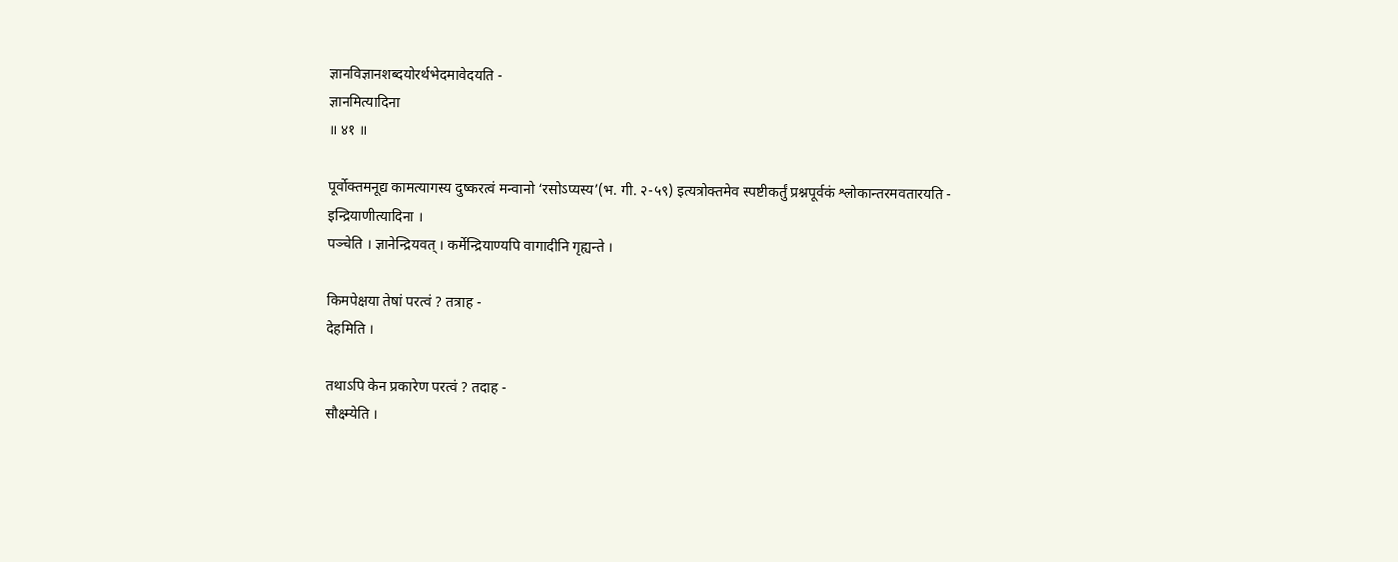ज्ञानविज्ञानशब्दयोरर्थभेदमावेदयति -
ज्ञानमित्यादिना
॥ ४१ ॥

पूर्वोक्तमनूद्य कामत्यागस्य दुष्करत्वं मन्वानो ‘रसोऽप्यस्य’(भ. गी. २-५९) इत्यत्रोक्तमेव स्पष्टीकर्तुं प्रश्नपूर्वकं श्लोकान्तरमवतारयति -
इन्द्रियाणीत्यादिना ।
पञ्चेति । ज्ञानेन्द्रियवत् । कर्मेन्द्रियाण्यपि वागादीनि गृह्यन्ते ।

किमपेक्षया तेषां परत्वं ? तत्राह -
देहमिति ।

तथाऽपि केन प्रकारेण परत्वं ? तदाह -
सौक्ष्म्येति ।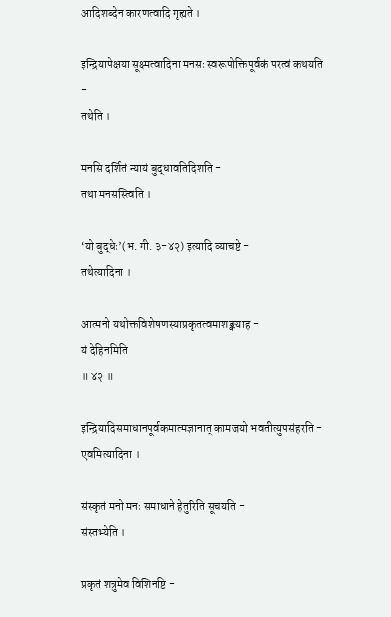आदिशब्देन कारणत्वादि गृह्यते ।

इन्द्रियापेक्षया सूक्ष्मत्वादिना मनसः स्वरूपोक्तिपूर्वकं परत्वं कथयति -
तथेति ।

मनसि दर्शितं न्यायं बुद्धावतिदिशति -
तथा मनसस्त्विति ।

‘यो बुद्धेः’(भ. गी. ३-४२) इत्यादि व्याचष्टे -
तथेत्यादिना ।

आत्मनो यथोक्तविशेषणस्याप्रकृतत्वमाशङ्क्याह -
यं देहिनमिति
॥ ४२ ॥

इन्द्रियादिसमाधानपूर्वकमात्मज्ञानात् कामजयो भवतीत्युपसंहरति -
एवमित्यादिना ।

संस्कृतं मनो मनः समाधाने हेतुरिति सूचयति -
संस्तभ्येति ।

प्रकृतं शत्रुमेव विशिनष्टि -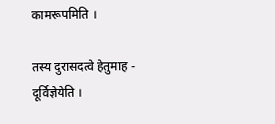कामरूपमिति ।

तस्य दुरासदत्वे हेतुमाह -
दूर्विज्ञेयेति ।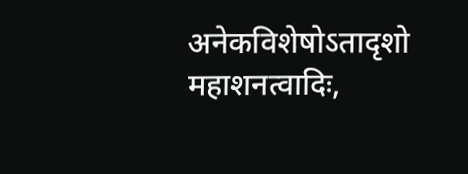अनेकविशेषोऽतादृशो महाशनत्वादिः,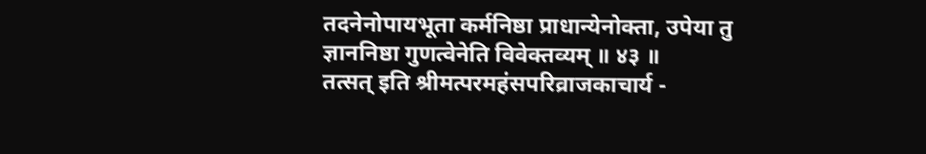तदनेनोपायभूता कर्मनिष्ठा प्राधान्येनोक्ता, उपेया तु ज्ञाननिष्ठा गुणत्वेनेति विवेक्तव्यम् ॥ ४३ ॥
तत्सत् इति श्रीमत्परमहंसपरिव्राजकाचार्य -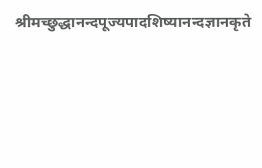श्रीमच्छुद्धानन्दपूज्यपादशिष्यानन्दज्ञानकृते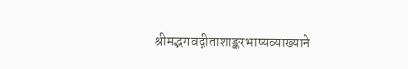श्रीमद्भगवद्गीताशाङ्करभाष्यव्याख्याने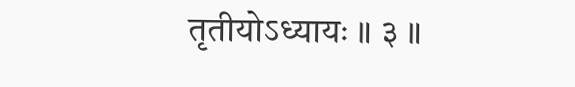तृतीयोऽध्यायः ॥ ३ ॥